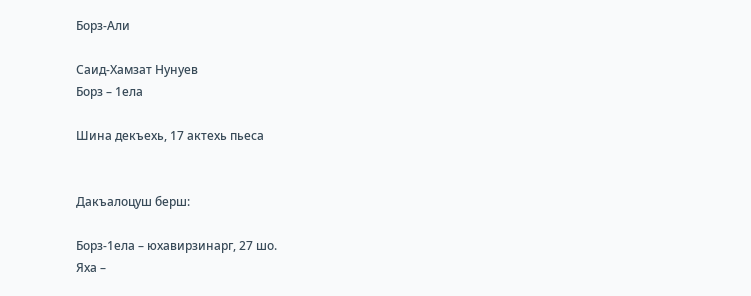Борз-Али

Саид-Хамзат Нунуев
Борз – 1ела

Шина декъехь, 17 актехь пьеса


Дакъалоцуш берш:

Борз-1ела – юхавирзинарг, 27 шо.
Яха –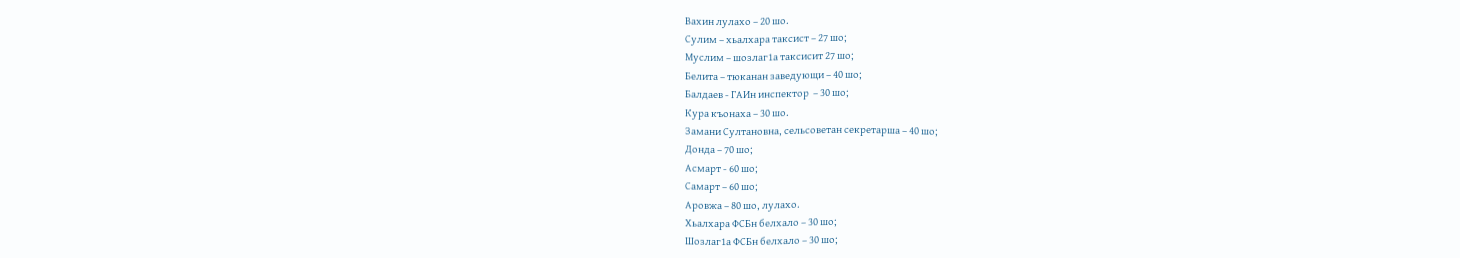Вахин лулахо – 20 шо.
Сулим – хьалхара таксист – 27 шо;
Муслим – шозлаг1а таксисит 27 шо;
Белита – тюканан заведующи – 40 шо;
Балдаев - ГАИн инспектор  – 30 шо;
Кура къонаха – 30 шо.
Замани Султановна, сельсоветан секретарша – 40 шо;
Донда – 70 шо;
Асмарт - 60 шо;
Самарт – 60 шо;
Аровжа – 80 шо, лулахо.
Хьалхара ФСБн белхало – 30 шо;
Шозлаг1а ФСБн белхало – 30 шо;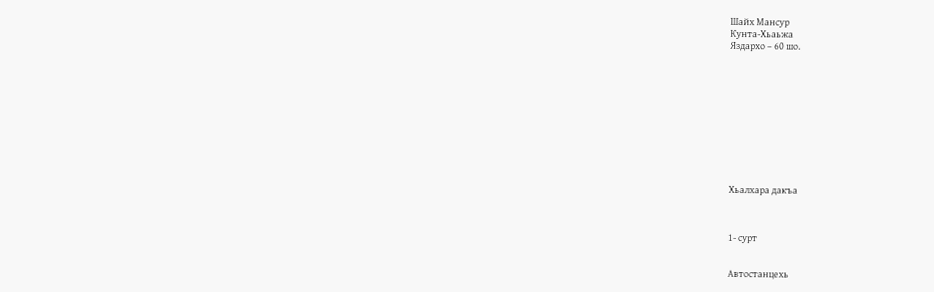Шайх Мансур
Кунта-Хьаьжа
Яздархо – 60 шо.











Хьалхара дакъа



1- сурт


Автостанцехь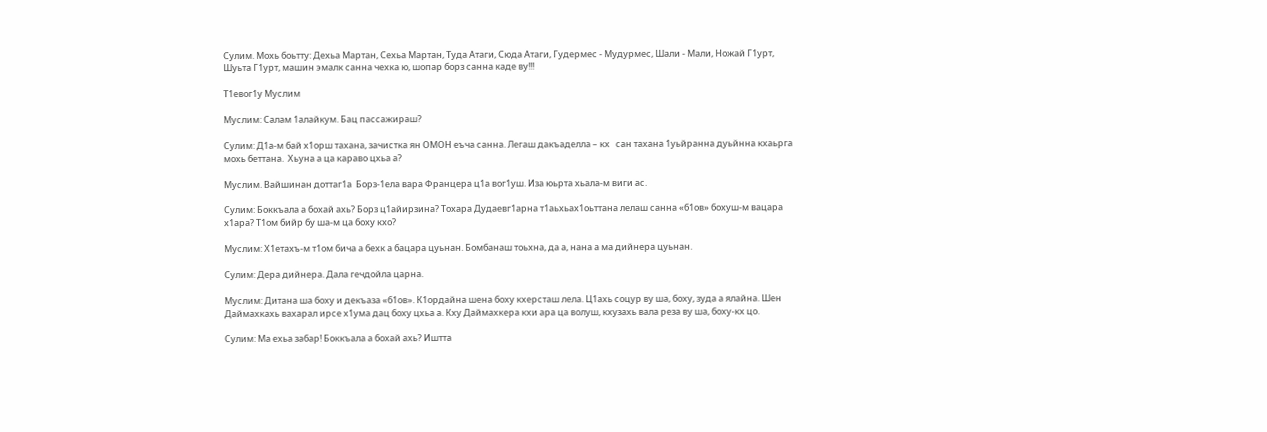Сулим. Мохь боьтту: Дехьа Мартан, Сехьа Мартан, Туда Атаги, Сюда Атаги, Гудермес - Мудурмес, Шали - Мали, Ножай Г1урт, Шуьта Г1урт, машин эмалк санна чехка ю, шопар борз санна каде ву!!!

Т1евог1у Муслим

Муслим: Салам 1алайкум. Бац пассажираш?

Сулим: Д1а-м бай х1орш тахана, зачистка ян ОМОН еъча санна. Легаш дакъаделла – кх   сан тахана 1уьйранна дуьйнна кхаьрга мохь беттана.  Хьуна а ца караво цхьа а?

Муслим. Вайшинан доттаг1а  Борз-1ела вара Францера ц1а вог1уш. Иза юьрта хьала-м виги ас.

Сулим: Боккъала а бохай ахь? Борз ц1айирзина? Тохара Дудаевг1арна т1аьхьах1оьттана лелаш санна «б1ов» бохуш-м вацара х1ара? Т1ом бийр бу ша-м ца боху кхо?

Муслим: Х1етахъ-м т1ом бича а бехк а бацара цуьнан. Бомбанаш тоьхна, да а, нана а ма дийнера цуьнан.

Сулим: Дера дийнера. Дала гечдойла царна.

Муслим: Дитана ша боху и декъаза «б1ов». К1ордайна шена боху кхерсташ лела. Ц1ахь соцур ву ша, боху, зуда а ялайна. Шен Даймахкахь вахарал ирсе х1ума дац боху цхьа а. Кху Даймахкера кхи ара ца волуш, кхузахь вала реза ву ша, боху-кх цо.

Сулим: Ма ехьа забар! Боккъала а бохай ахь? Иштта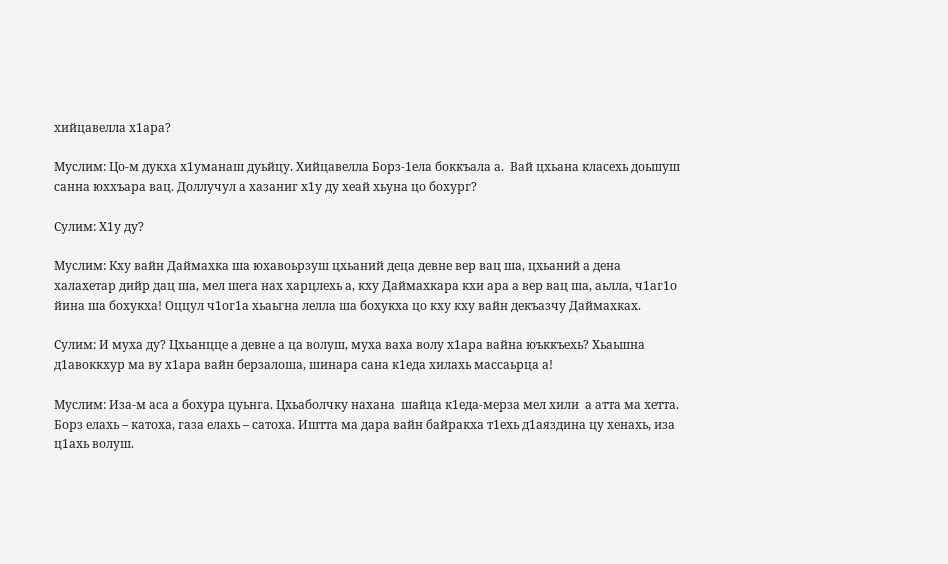хийцавелла х1ара?

Муслим: Цо-м дукха х1уманаш дуьйцу. Хийцавелла Борз-1ела боккъала а.  Вай цхьана класехь доьшуш санна юххъара вац. Доллучул а хазаниг х1у ду хеай хьуна цо бохург?

Сулим: Х1у ду?

Муслим: Кху вайн Даймахка ша юхавоьрзуш цхьаний деца девне вер вац ша, цхьаний а дена халахетар дийр дац ша, мел шега нах харцлехь а, кху Даймахкара кхи ара а вер вац ша, аьлла, ч1аг1о йина ша бохукха! Оццул ч1ог1а хьаьгна лелла ша бохукха цо кху кху вайн декъазчу Даймахках.

Сулим: И муха ду? Цхьанцце а девне а ца волуш, муха ваха волу х1ара вайна юъккъехь? Хьаьшна д1авоккхур ма ву х1ара вайн берзалоша, шинара сана к1еда хилахь массаьрца а!

Муслим: Иза-м аса а бохура цуьнга. Цхьаболчку нахана  шайца к1еда-мерза мел хили  а атта ма хетта. Борз елахь – катоха, газа елахь – сатоха. Иштта ма дара вайн байракха т1ехь д1аяздина цу хенахь, иза ц1ахь волуш.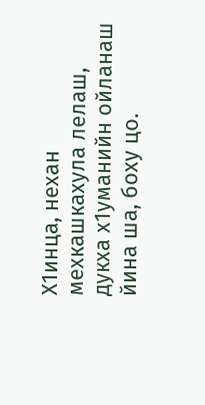Х1инца, нехан мехкашкахула лелаш,  дукха х1уманийн ойланаш йина ша, боху цо.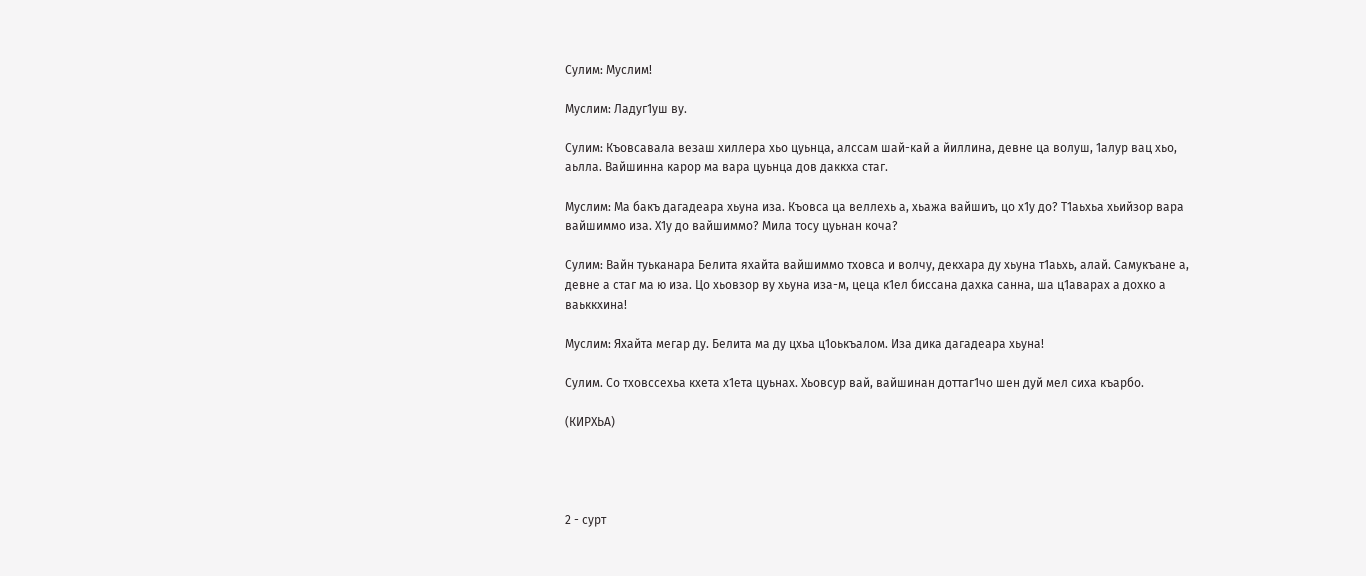Сулим: Муслим!

Муслим: Ладуг1уш ву.

Сулим: Къовсавала везаш хиллера хьо цуьнца, алссам шай-кай а йиллина, девне ца волуш, 1алур вац хьо, аьлла. Вайшинна карор ма вара цуьнца дов даккха стаг.

Муслим: Ма бакъ дагадеара хьуна иза. Къовса ца веллехь а, хьажа вайшиъ, цо х1у до? Т1аьхьа хьийзор вара вайшиммо иза. Х1у до вайшиммо? Мила тосу цуьнан коча?

Сулим: Вайн туьканара Белита яхайта вайшиммо тховса и волчу, декхара ду хьуна т1аьхь, алай. Самукъане а, девне а стаг ма ю иза. Цо хьовзор ву хьуна иза-м, цеца к1ел биссана дахка санна, ша ц1аварах а дохко а ваьккхина!

Муслим: Яхайта мегар ду. Белита ма ду цхьа ц1оькъалом. Иза дика дагадеара хьуна!

Сулим. Со тховссехьа кхета х1ета цуьнах. Хьовсур вай, вайшинан доттаг1чо шен дуй мел сиха къарбо.

(КИРХЬА)




2 - сурт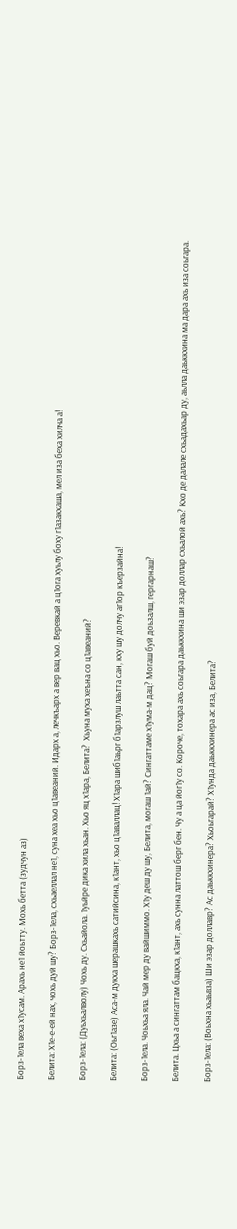Борз-1ела веха х1усам. Арахь не1 йоьтту. Мохь бетта (зудчун аз)

Белита: Х1е-е-ей нах, чохь дуй шу? Борз-1ела, схьаеллал не1, суна хеа хьо ц1авеаний. Идарх а, лечкъарх а вер вац хьо. Веревкай а ц1ога хуьлу боху г1азакхаша, мел иза беха хилча а!

Борз-1ела: (Дуьхьалволу) Чохь ду. Схьайола. 1уьйре дика хила хьан. Хьо яц х1ара, Белита?  Хьуна муха хеъна со ц1авеаний?

Белита: (Оьг1азе) Аса-м дукха шерашкахь сатийсина, к1ант, хьо ц1аваллац! Х1ара шиб1аьрг б1арзлуш лаьтта сан, кху шу долчу аг1ор къерзайна!

Борз-1ела. Чоьхьа яла. Чай мер ду вайшиммо. Х1у деш ду шу, Белита, могаш 1ай? Сингаттаме х1ума-м дац? Могаш буй доьзалш, гергарнаш?

Белита. Цхьа а сингаттам бацкха, к1ант, ахь сунна латтош берг бен. Чу а ца йог1у со. Короче, тохара ахь соьгара даьккхина ши эзар доллар схьалой ахь? Кхо де далале схьадахьар ду, аьлла даьккхина ма дара ахь иза соьгара.

Борз-1ела: (Воьхна хьаьвза) Ши эзар доллавр? Ас даьккхинера? Хьоьгарай? Х1унда даьккхинера ас иза, Белита?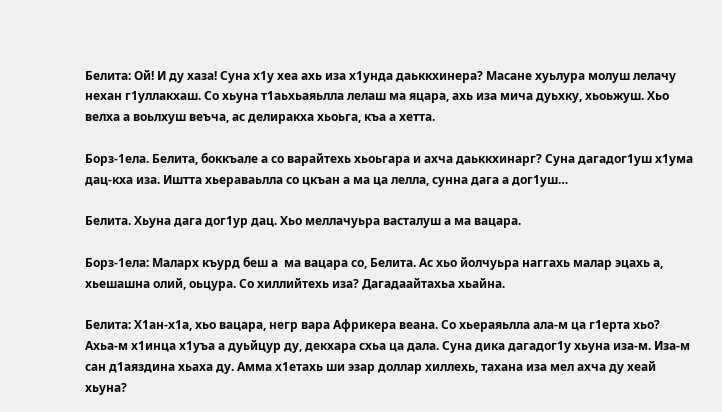Белита: Ой! И ду хаза! Суна х1у хеа ахь иза х1унда даьккхинера? Масане хуьлура молуш лелачу нехан г1уллакхаш. Со хьуна т1аьхьаяьлла лелаш ма яцара, ахь иза мича дуьхку, хьоьжуш. Хьо велха а воьлхуш веъча, ас делиракха хьоьга, къа а хетта.

Борз-1ела. Белита, боккъале а со варайтехь хьоьгара и ахча даьккхинарг? Суна дагадог1уш х1ума дац-кха иза. Иштта хьераваьлла со цкъан а ма ца лелла, сунна дага а дог1уш…

Белита. Хьуна дага дог1ур дац. Хьо меллачуьра васталуш а ма вацара.

Борз-1ела: Маларх къурд беш а  ма вацара со, Белита. Ас хьо йолчуьра наггахь малар эцахь а, хьешашна олий, оьцура. Со хиллийтехь иза? Дагадаайтахьа хьайна.

Белита: Х1ан-х1а, хьо вацара, негр вара Африкера веана. Со хьераяьлла ала-м ца г1ерта хьо? Ахьа-м х1инца х1уъа а дуьйцур ду, декхара схьа ца дала. Суна дика дагадог1у хьуна иза-м. Иза-м сан д1аяздина хьаха ду. Амма х1етахь ши эзар доллар хиллехь, тахана иза мел ахча ду хеай хьуна?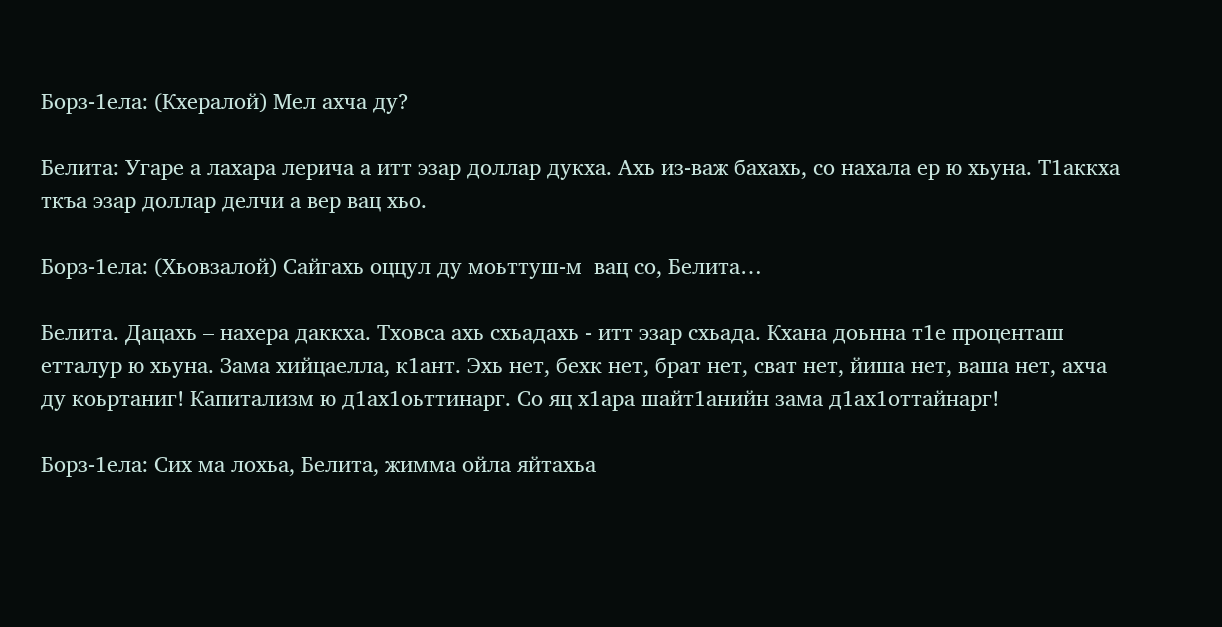Борз-1ела: (Кхералой) Мел ахча ду?

Белита: Угаре а лахара лерича а итт эзар доллар дукха. Ахь из-важ бахахь, со нахала ер ю хьуна. Т1аккха ткъа эзар доллар делчи а вер вац хьо.

Борз-1ела: (Хьовзалой) Сайгахь оццул ду моьттуш-м  вац со, Белита…

Белита. Дацахь – нахера даккха. Тховса ахь схьадахь - итт эзар схьада. Кхана доьнна т1е проценташ етталур ю хьуна. Зама хийцаелла, к1ант. Эхь нет, бехк нет, брат нет, сват нет, йиша нет, ваша нет, ахча ду коьртаниг! Капитализм ю д1ах1оьттинарг. Со яц х1ара шайт1анийн зама д1ах1оттайнарг!

Борз-1ела: Сих ма лохьа, Белита, жимма ойла яйтахьа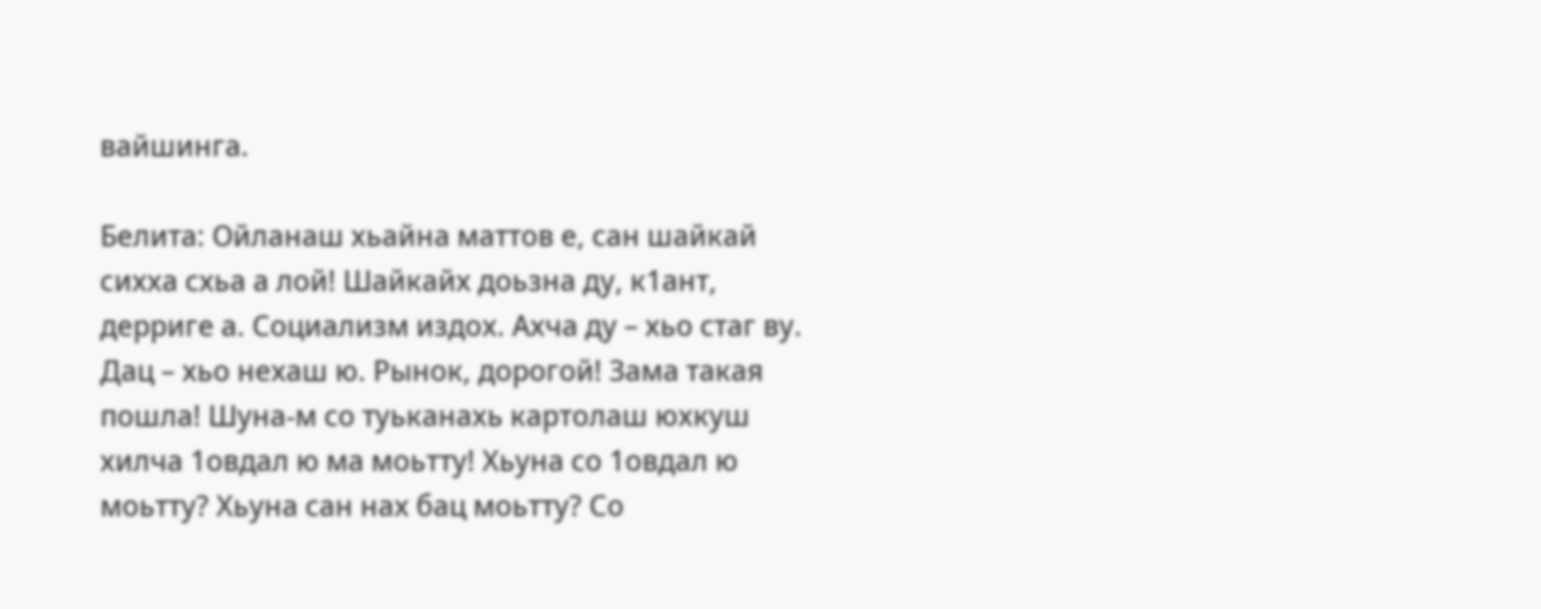вайшинга.

Белита: Ойланаш хьайна маттов е, сан шайкай сихха схьа а лой! Шайкайх доьзна ду, к1ант, дерриге а. Социализм издох. Ахча ду – хьо стаг ву. Дац – хьо нехаш ю. Рынок, дорогой! Зама такая пошла! Шуна-м со туьканахь картолаш юхкуш хилча 1овдал ю ма моьтту! Хьуна со 1овдал ю моьтту? Хьуна сан нах бац моьтту? Со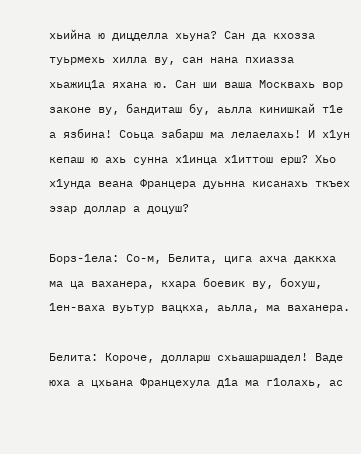хьийна ю дицделла хьуна? Сан да кхозза туьрмехь хилла ву, сан нана пхиазза хьажиц1а яхана ю. Сан ши ваша Москвахь вор законе ву, бандиташ бу, аьлла кинишкай т1е а язбина! Соьца забарш ма лелаелахь! И х1ун кепаш ю ахь сунна х1инца х1иттош ерш? Хьо х1унда веана Францера дуьнна кисанахь ткъех эзар доллар а доцуш?

Борз-1ела: Со-м, Белита, цига ахча даккха ма ца ваханера, кхара боевик ву, бохуш, 1ен-ваха вуьтур вацкха, аьлла, ма ваханера.

Белита: Короче, долларш схьашаршадел! Ваде юха а цхьана Францехула д1а ма г1олахь, ас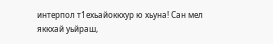интерпол т1ехьайоккхур ю хьуна! Сан мел яккхай уьйраш,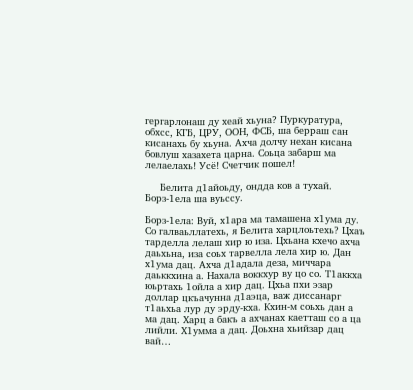гергарлонаш ду хеай хьуна? Пуркуратура, обхсс, КГБ, ЦРУ, ООН, ФСБ, ша берраш сан кисанахь бу хьуна. Ахча долчу нехан кисана бовлуш хазахета царна. Соьца забарш ма лелаелахь! Усё! Счетчик пошел!

     Белита д1айоьду, ондда ков а тухай. Борз-1ела ша вуьссу.

Борз-1ела: Вуй, х1ара ма тамашена х1ума ду. Со галваьллатехь, я Белита харцлоьтехь? Цхаъ тарделла лелаш хир ю иза. Цхьана кхечо ахча даьхьна, иза соьх тарвелла лела хир ю. Дан х1ума дац. Ахча д1адала деза, миччара даьккхина а. Нахала воккхур ву цо со. Т1аккха юьртахь 1ойла а хир дац. Цхьа пхи эзар доллар цкъачунна д1аэца, важ диссанарг т1аьхьа лур ду эрду-кха. Кхин-м соьхь дан а ма дац. Харц а бакъ а ахчанах каетташ со а ца лийли. Х1умма а дац. Доьхна хьийзар дац вай…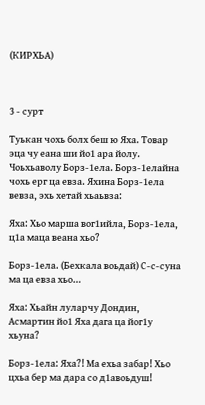(КИРХЬА)



3 - сурт

Туькан чохь болх беш ю Яха. Товар эца чу еана ши йо1 ара йолу. Чоьхьаволу Борз-1ела. Борз-1елайна чохь ерг ца евза. Яхина Борз-1ела вевза, эхь хетай хьаьвза:

Яха: Хьо марша вог1ийла, Борз-1ела, ц1а маца веана хьо?

Борз-1ела. (Бехкала воьдай) С-с-суна ма ца евза хьо…

Яха: Хьайн луларчу Дондин, Асмартин йо1 Яха дага ца йог1у хьуна?

Борз-1ела: Яха?! Ма ехьа забар! Хьо цхьа бер ма дара со д1авоьдуш!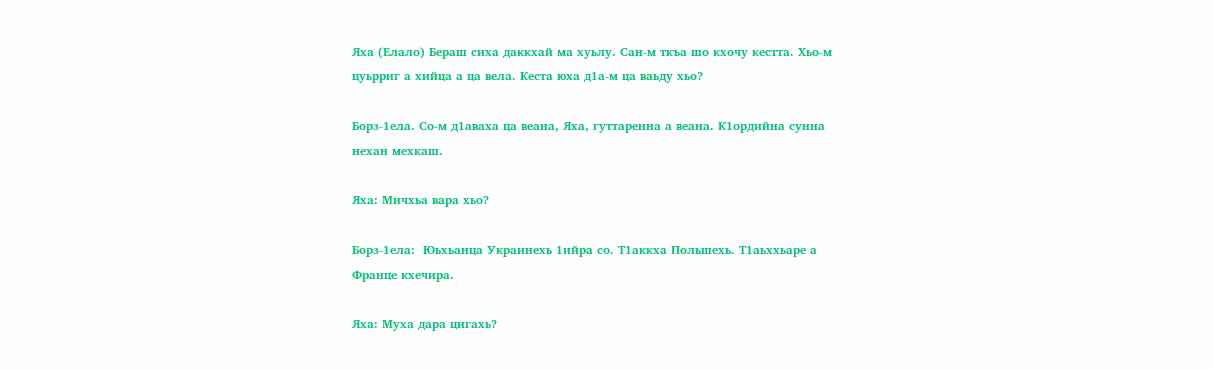Яха (Елало) Бераш сиха даккхай ма хуьлу. Сан-м ткъа шо кхочу кестта. Хьо-м цуьрриг а хийца а ца вела. Кеста юха д1а-м ца ваьду хьо?

Борз-1ела. Со-м д1аваха ца веана, Яха, гуттаренна а веана. К1ордийна сунна нехан мехкаш.

Яха: Мичхьа вара хьо?

Борз-1ела:  Юьхьанца Украинехь 1ийра со. Т1аккха Польшехь. Т1аьххьаре а Франце кхечира.

Яха: Муха дара цигахь?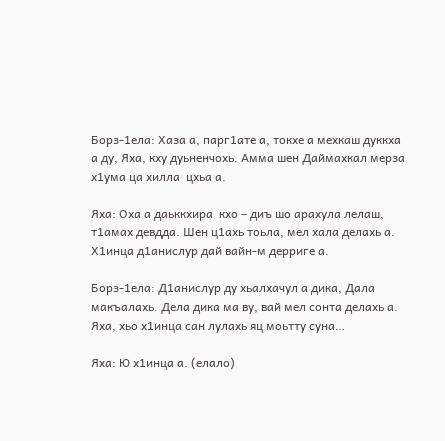Борз-1ела: Хаза а, парг1ате а, токхе а мехкаш дуккха а ду, Яха, кху дуьненчохь. Амма шен Даймахкал мерза х1ума ца хилла  цхьа а.

Яха: Оха а даьккхира  кхо – диъ шо арахула лелаш, т1амах девдда. Шен ц1ахь тоьла, мел хала делахь а. Х1инца д1анислур дай вайн-м дерриге а.

Борз-1ела: Д1анислур ду хьалхачул а дика, Дала макъалахь. Дела дика ма ву, вай мел сонта делахь а. Яха, хьо х1инца сан лулахь яц моьтту суна…

Яха: Ю х1инца а. (елало)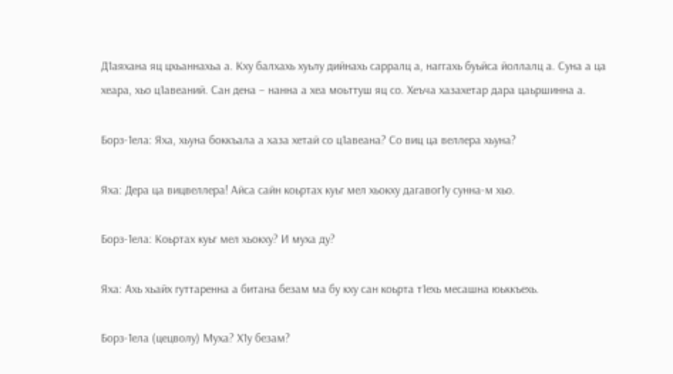Д1аяхана яц цхьаннахьа а. Кху балхахь хуьлу дийнахь сарралц а, наггахь буьйса йоллалц а. Суна а ца хеара, хьо ц1авеаний. Сан дена – нанна а хеа моьттуш яц со. Хеъча хазахетар дара цаьршинна а.

Борз-1ела: Яха, хьуна боккъала а хаза хетай со ц1авеана? Со виц ца веллера хьуна?

Яха: Дера ца вицвеллера! Айса сайн коьртах куьг мел хьокху дагавог1у сунна-м хьо.

Борз-1ела: Коьртах куьг мел хьокху? И муха ду?

Яха: Ахь хьайх гуттаренна а битана безам ма бу кху сан коьрта т1ехь месашна юьккъехь.

Борз-1ела (цецволу) Муха? Х1у безам?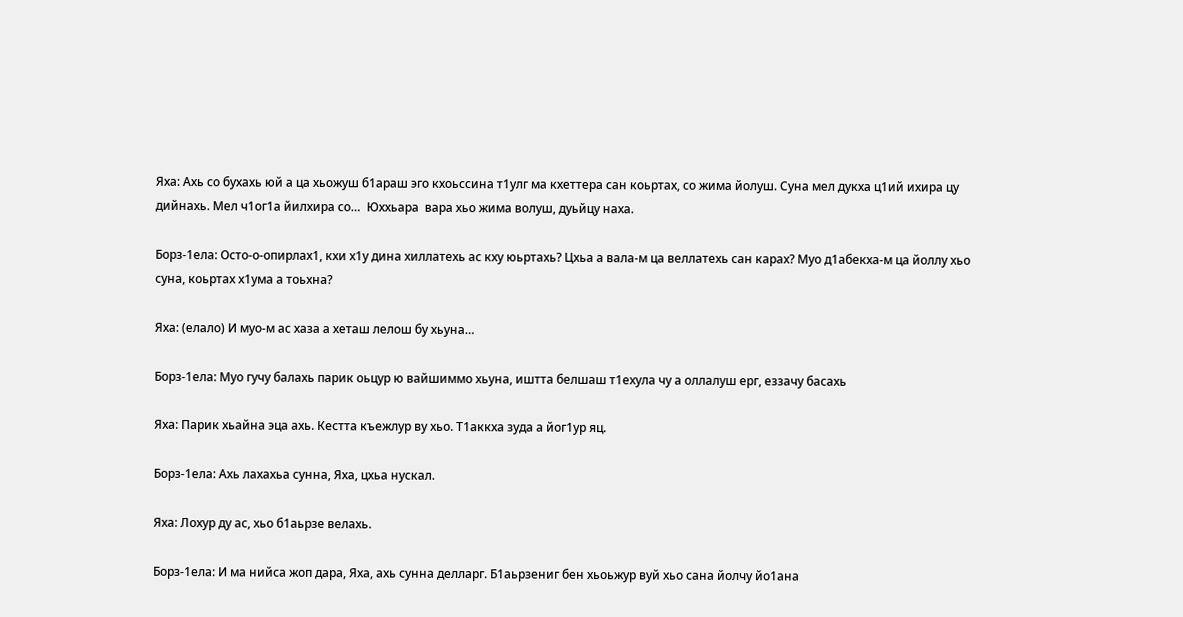Яха: Ахь со бухахь юй а ца хьожуш б1араш эго кхоьссина т1улг ма кхеттера сан коьртах, со жима йолуш. Суна мел дукха ц1ий ихира цу дийнахь. Мел ч1ог1а йилхира со…  Юххьара  вара хьо жима волуш, дуьйцу наха.

Борз-1ела: Осто-о-опирлах1, кхи х1у дина хиллатехь ас кху юьртахь? Цхьа а вала-м ца веллатехь сан карах? Муо д1абекха-м ца йоллу хьо суна, коьртах х1ума а тоьхна?

Яха: (елало) И муо-м ас хаза а хеташ лелош бу хьуна…

Борз-1ела: Муо гучу балахь парик оьцур ю вайшиммо хьуна, иштта белшаш т1ехула чу а оллалуш ерг, еззачу басахь

Яха: Парик хьайна эца ахь. Кестта къежлур ву хьо. Т1аккха зуда а йог1ур яц.

Борз-1ела: Ахь лахахьа сунна, Яха, цхьа нускал.

Яха: Лохур ду ас, хьо б1аьрзе велахь.

Борз-1ела: И ма нийса жоп дара, Яха, ахь сунна делларг. Б1аьрзениг бен хьоьжур вуй хьо сана йолчу йо1ана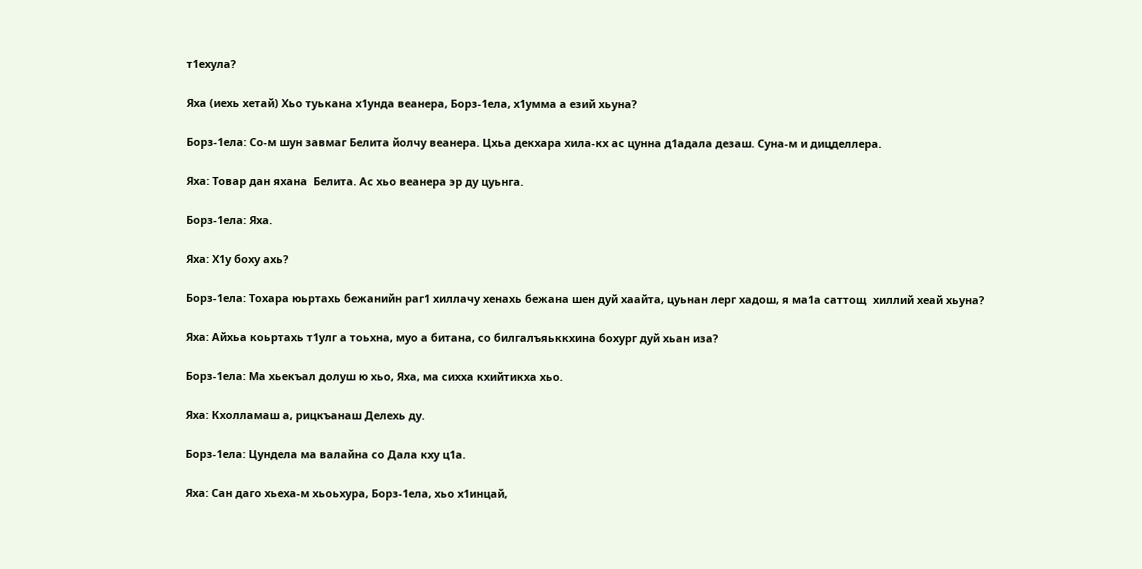т1ехула?

Яха (иехь хетай) Хьо туькана х1унда веанера, Борз-1ела, х1умма а езий хьуна?

Борз-1ела: Со-м шун завмаг Белита йолчу веанера. Цхьа декхара хила-кх ас цунна д1адала дезаш. Суна-м и дицделлера.

Яха: Товар дан яхана  Белита. Ас хьо веанера эр ду цуьнга.

Борз-1ела: Яха.

Яха: Х1у боху ахь?

Борз-1ела: Тохара юьртахь бежанийн раг1 хиллачу хенахь бежана шен дуй хаайта, цуьнан лерг хадош, я ма1а саттощ  хиллий хеай хьуна?

Яха: Айхьа коьртахь т1улг а тоьхна, муо а битана, со билгалъяьккхина бохург дуй хьан иза?

Борз-1ела: Ма хьекъал долуш ю хьо, Яха, ма сихха кхийтикха хьо.

Яха: Кхолламаш а, рицкъанаш Делехь ду.

Борз-1ела: Цундела ма валайна со Дала кху ц1а.

Яха: Сан даго хьеха-м хьоьхура, Борз-1ела, хьо х1инцай,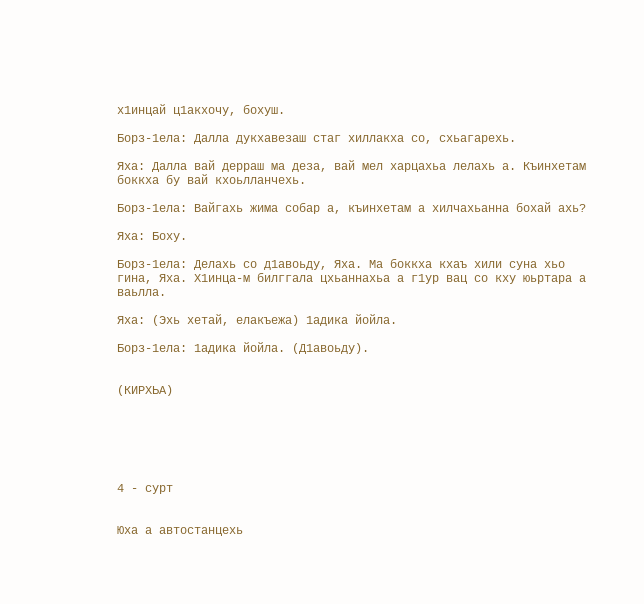х1инцай ц1акхочу, бохуш.

Борз-1ела: Далла дукхавезаш стаг хиллакха со, схьагарехь.

Яха: Далла вай дерраш ма деза, вай мел харцахьа лелахь а. Къинхетам боккха бу вай кхоьлланчехь.

Борз-1ела: Вайгахь жима собар а, къинхетам а хилчахьанна бохай ахь?

Яха: Боху.

Борз-1ела: Делахь со д1авоьду, Яха. Ма боккха кхаъ хили суна хьо гина, Яха. Х1инца-м билггала цхьаннахьа а г1ур вац со кху юьртара а ваьлла.

Яха: (Эхь хетай, елакъежа) 1адика йойла.

Борз-1ела: 1адика йойла. (Д1авоьду).


(КИРХЬА)






4 - сурт


Юха а автостанцехь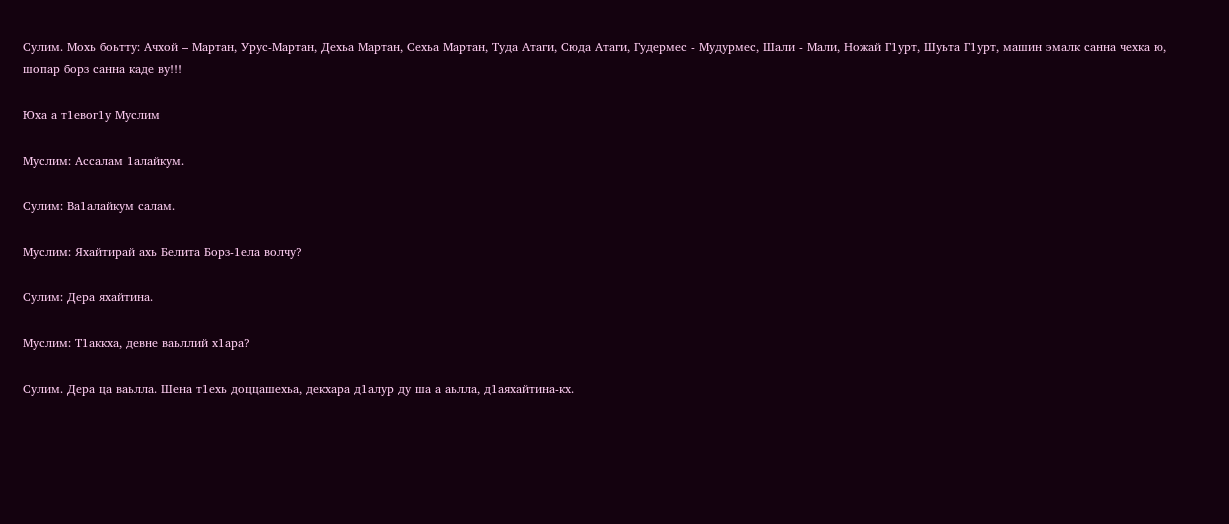Сулим. Мохь боьтту: Ачхой – Мартан, Урус-Мартан, Дехьа Мартан, Сехьа Мартан, Туда Атаги, Сюда Атаги, Гудермес - Мудурмес, Шали - Мали, Ножай Г1урт, Шуьта Г1урт, машин эмалк санна чехка ю, шопар борз санна каде ву!!!

Юха а т1евог1у Муслим

Муслим: Ассалам 1алайкум.

Сулим: Ва1алайкум салам.

Муслим: Яхайтирай ахь Белита Борз-1ела волчу?

Сулим: Дера яхайтина.

Муслим: Т1аккха, девне ваьллий х1ара?

Сулим. Дера ца ваьлла. Шена т1ехь доццашехьа, декхара д1алур ду ша а аьлла, д1аяхайтина-кх.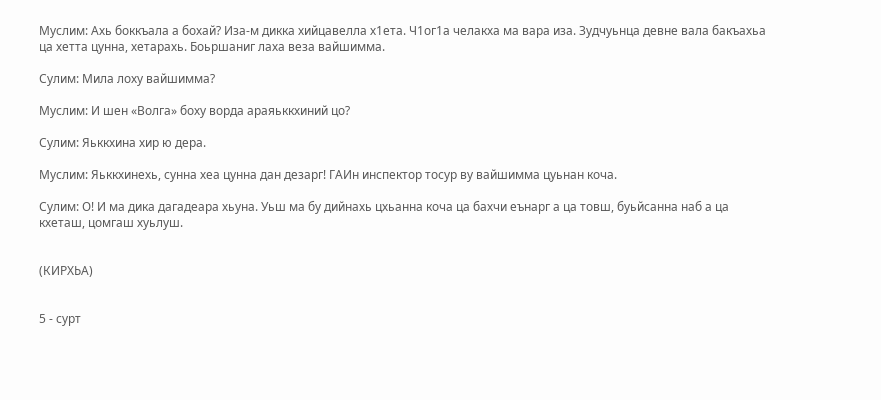Муслим: Ахь боккъала а бохай? Иза-м дикка хийцавелла х1ета. Ч1ог1а челакха ма вара иза. Зудчуьнца девне вала бакъахьа ца хетта цунна, хетарахь. Боьршаниг лаха веза вайшимма.

Сулим: Мила лоху вайшимма?

Муслим: И шен «Волга» боху ворда араяьккхиний цо?

Сулим: Яьккхина хир ю дера.

Муслим: Яьккхинехь, сунна хеа цунна дан дезарг! ГАИн инспектор тосур ву вайшимма цуьнан коча.

Сулим: О! И ма дика дагадеара хьуна. Уьш ма бу дийнахь цхьанна коча ца бахчи еънарг а ца товш, буьйсанна наб а ца кхеташ, цомгаш хуьлуш.


(КИРХЬА)


5 - сурт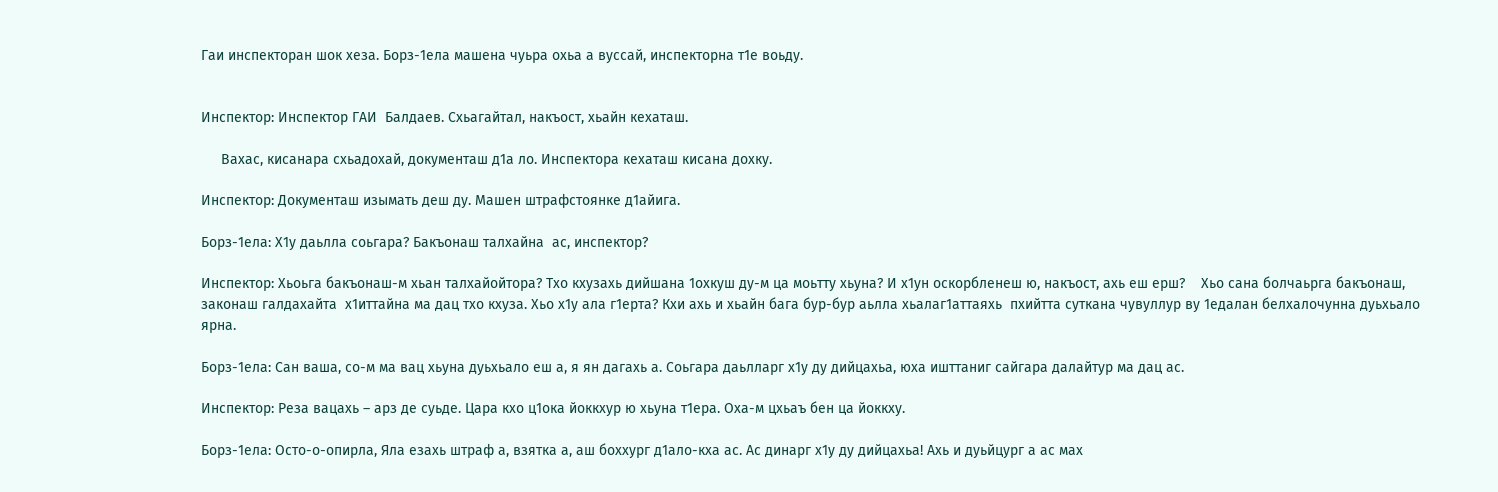Гаи инспекторан шок хеза. Борз-1ела машена чуьра охьа а вуссай, инспекторна т1е воьду.


Инспектор: Инспектор ГАИ  Балдаев. Схьагайтал, накъост, хьайн кехаташ.

     Вахас, кисанара схьадохай, документаш д1а ло. Инспектора кехаташ кисана дохку.

Инспектор: Документаш изымать деш ду. Машен штрафстоянке д1айига.

Борз-1ела: Х1у даьлла соьгара? Бакъонаш талхайна  ас, инспектор?

Инспектор: Хьоьга бакъонаш-м хьан талхайойтора? Тхо кхузахь дийшана 1охкуш ду-м ца моьтту хьуна? И х1ун оскорбленеш ю, накъост, ахь еш ерш?    Хьо сана болчаьрга бакъонаш, законаш галдахайта  х1иттайна ма дац тхо кхуза. Хьо х1у ала г1ерта? Кхи ахь и хьайн бага бур-бур аьлла хьалаг1аттаяхь  пхийтта суткана чувуллур ву 1едалан белхалочунна дуьхьало ярна.

Борз-1ела: Сан ваша, со-м ма вац хьуна дуьхьало еш а, я ян дагахь а. Соьгара даьлларг х1у ду дийцахьа, юха ишттаниг сайгара далайтур ма дац ас.

Инспектор: Реза вацахь – арз де суьде. Цара кхо ц1ока йоккхур ю хьуна т1ера. Оха-м цхьаъ бен ца йоккху.

Борз-1ела: Осто-о-опирла, Яла езахь штраф а, взятка а, аш боххург д1ало-кха ас. Ас динарг х1у ду дийцахьа! Ахь и дуьйцург а ас мах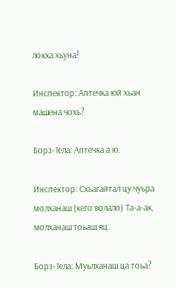локха хьуна!

Инспектор: Аптечка юй хьан машена чохь?

Борз-1ела: Аптечка а ю.

Инспектор: Схьагайтал цу чуьра молханаш (кего волало) Та-а-ак, молханаш тоьаш яц.

Борз-1ела: Муьлханаш ца тоьа?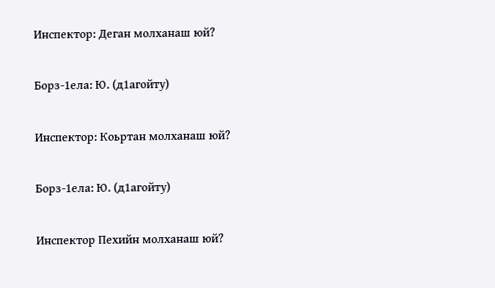Инспектор: Деган молханаш юй?

Борз-1ела: Ю. (д1агойту)

Инспектор: Коьртан молханаш юй?

Борз-1ела: Ю. (д1агойту)

Инспектор Пехийн молханаш юй?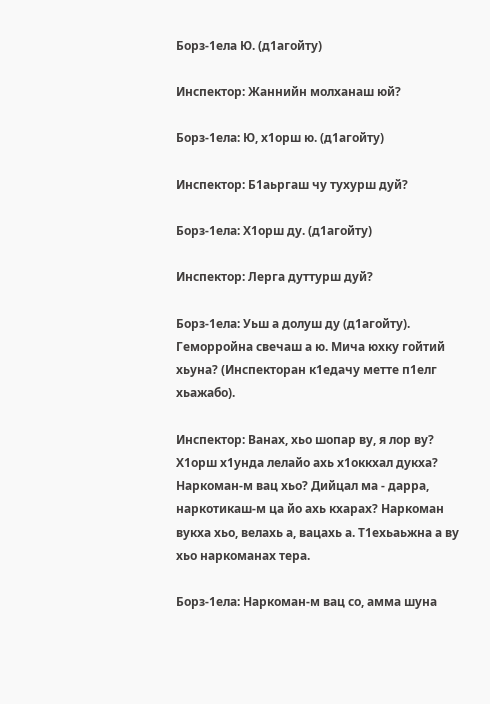Борз-1ела Ю. (д1агойту)

Инспектор: Жаннийн молханаш юй?

Борз-1ела: Ю, х1орш ю. (д1агойту)

Инспектор: Б1аьргаш чу тухурш дуй?

Борз-1ела: Х1орш ду. (д1агойту)

Инспектор: Лерга дуттурш дуй?

Борз-1ела: Уьш а долуш ду (д1агойту). Геморройна свечаш а ю. Мича юхку гойтий хьуна? (Инспекторан к1едачу метте п1елг хьажабо).

Инспектор: Ванах, хьо шопар ву, я лор ву? Х1орш х1унда лелайо ахь х1оккхал дукха? Наркоман-м вац хьо? Дийцал ма - дарра, наркотикаш-м ца йо ахь кхарах? Наркоман вукха хьо, велахь а, вацахь а. Т1ехьаьжна а ву хьо наркоманах тера.

Борз-1ела: Наркоман-м вац со, амма шуна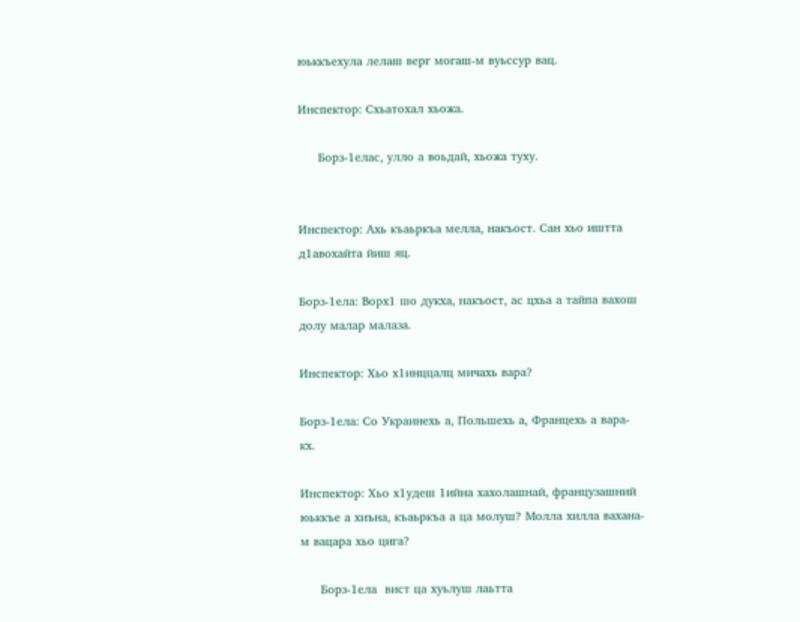юьккъехула лелаш верг могаш-м вуьссур вац.

Инспектор: Схьатохал хьожа.

     Борз-1елас, улло а воьдай, хьожа туху.


Инспектор: Ахь къаьркъа мелла, накъост. Сан хьо иштта д1авохайта йиш яц.

Борз-1ела: Ворх1 шо дукха, накъост, ас цхьа а тайпа вахош долу малар малаза.

Инспектор: Хьо х1инццалц мичахь вара?

Борз-1ела: Со Украинехь а, Польшехь а, Францехь а вара-кх.

Инспектор: Хьо х1удеш 1ийна хахолашнай, французашний юьккъе а хиъна, къаьркъа а ца молуш? Молла хилла вахана-м вацара хьо цига?

     Борз-1ела  вист ца хуьлуш лаьтта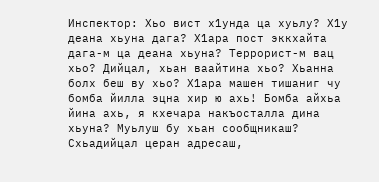Инспектор: Хьо вист х1унда ца хуьлу? Х1у деана хьуна дага? Х1ара пост эккхайта дага-м ца деана хьуна? Террорист-м вац хьо? Дийцал, хьан ваайтина хьо? Хьанна болх беш ву хьо? Х1ара машен тишаниг чу бомба йилла эцна хир ю ахь! Бомба айхьа йина ахь, я кхечара накъосталла дина хьуна? Муьлуш бу хьан сообщникаш? Схьадийцал церан адресаш,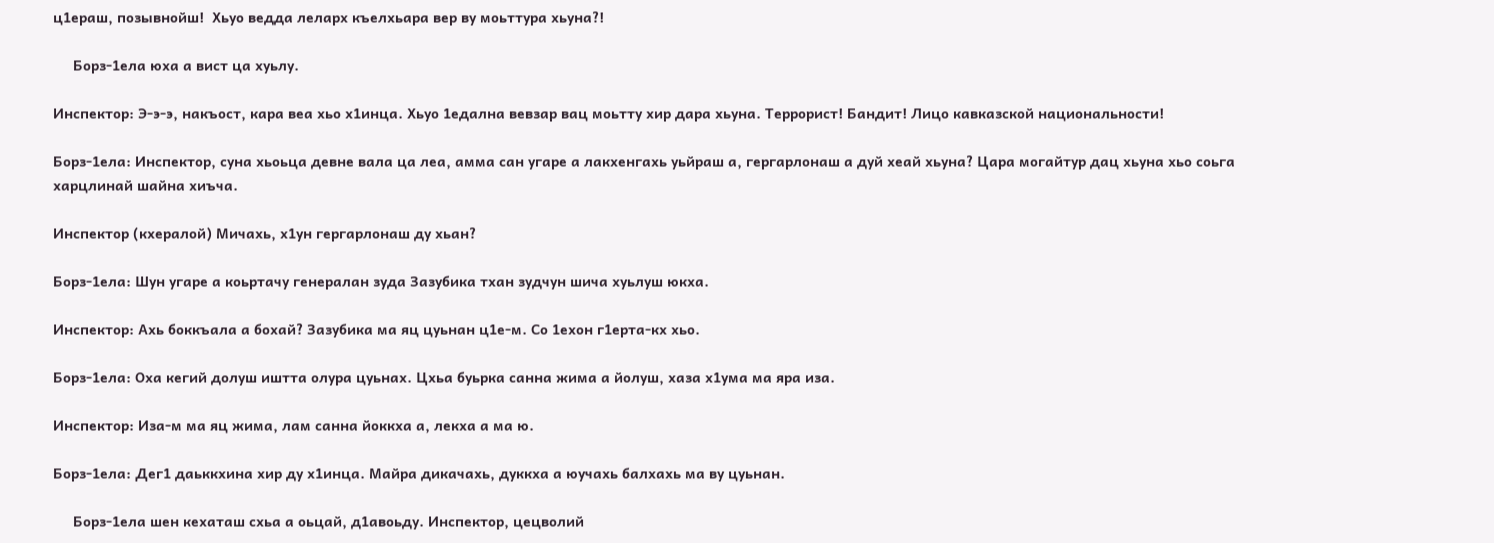ц1ераш, позывнойш!  Хьуо ведда леларх къелхьара вер ву моьттура хьуна?!

     Борз-1ела юха а вист ца хуьлу.

Инспектор: Э-э-э, накъост, кара веа хьо х1инца. Хьуо 1едална вевзар вац моьтту хир дара хьуна. Террорист! Бандит! Лицо кавказской национальности!

Борз-1ела: Инспектор, суна хьоьца девне вала ца леа, амма сан угаре а лакхенгахь уьйраш а, гергарлонаш а дуй хеай хьуна? Цара могайтур дац хьуна хьо соьга харцлинай шайна хиъча.

Инспектор (кхералой) Мичахь, х1ун гергарлонаш ду хьан?

Борз-1ела: Шун угаре а коьртачу генералан зуда Зазубика тхан зудчун шича хуьлуш юкха.

Инспектор: Ахь боккъала а бохай? Зазубика ма яц цуьнан ц1е-м. Со 1ехон г1ерта-кх хьо.

Борз-1ела: Оха кегий долуш иштта олура цуьнах. Цхьа буьрка санна жима а йолуш, хаза х1ума ма яра иза.

Инспектор: Иза-м ма яц жима, лам санна йоккха а, лекха а ма ю.

Борз-1ела: Дег1 даьккхина хир ду х1инца. Майра дикачахь, дуккха а юучахь балхахь ма ву цуьнан.

     Борз-1ела шен кехаташ схьа а оьцай, д1авоьду. Инспектор, цецволий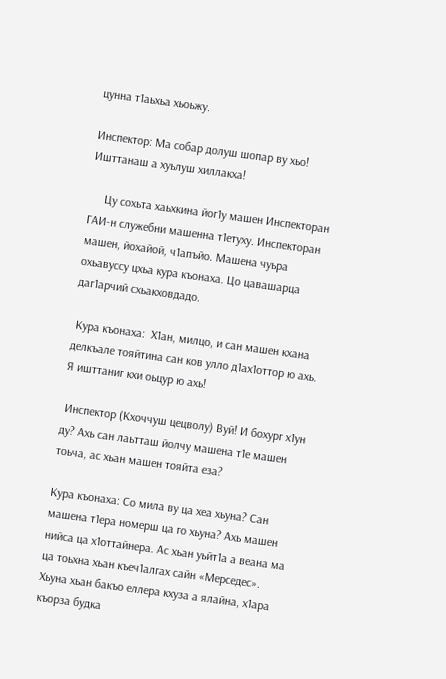цунна т1аьхьа хьоьжу.

Инспектор: Ма собар долуш шопар ву хьо! Ишттанаш а хуьлуш хиллакха!

     Цу сохьта хаьхкина йог1у машен Инспекторан ГАИ-н служебни машенна т1етуху. Инспекторан машен, йохайой, ч1апъйо. Машена чуьра охьавуссу цхьа кура къонаха. Цо цавашарца  даг1арчий схьакховдадо.

 Кура къонаха:  Х1ан, милцо, и сан машен кхана делкъале тояйтина сан ков улло д1ах1оттор ю ахь. Я ишттаниг кхи оьцур ю ахь!

 Инспектор (Кхоччуш цецволу) Вуй! И бохург х1ун ду? Ахь сан лаьтташ йолчу машена т1е машен тоьча, ас хьан машен тояйта еза?

Кура къонаха: Со мила ву ца хеа хьуна? Сан машена т1ера номерш ца го хьуна? Ахь машен нийса ца х1оттайнера. Ас хьан уьйт1а а веана ма ца тоьхна хьан къеч1алгах сайн «Мерседес». Хьуна хьан бакъо еллера кхуза а ялайна, х1ара къорза будка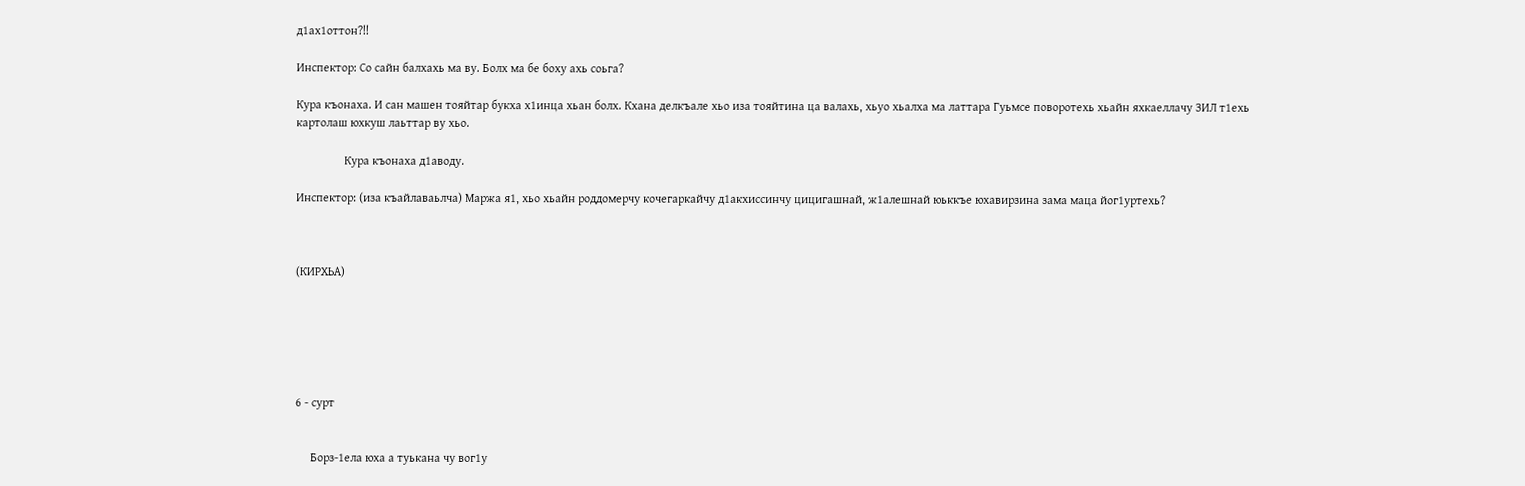д1ах1оттон?!!

Инспектор: Со сайн балхахь ма ву. Болх ма бе боху ахь соьга?

Кура къонаха. И сан машен тояйтар букха х1инца хьан болх. Кхана делкъале хьо иза тояйтина ца валахь, хьуо хьалха ма латтара Гуьмсе поворотехь хьайн яхкаеллачу ЗИЛ т1ехь картолаш юхкуш лаьттар ву хьо.

                Кура къонаха д1аводу.

Инспектор: (иза къайлаваьлча) Маржа я1, хьо хьайн роддомерчу кочегаркайчу д1акхиссинчу цицигашнай, ж1алешнай юьккъе юхавирзина зама маца йог1уртехь?



(КИРХЬА)






6 - сурт


     Борз-1ела юха а туькана чу вог1у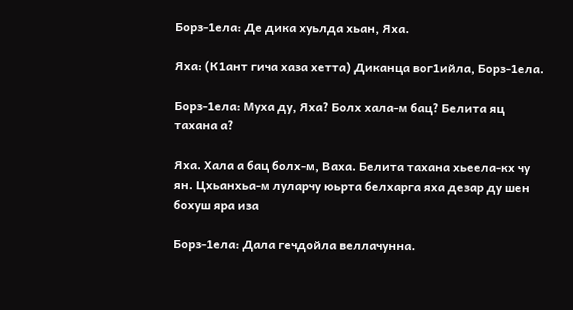Борз-1ела: Де дика хуьлда хьан, Яха.

Яха: (К1ант гича хаза хетта) Диканца вог1ийла, Борз-1ела.

Борз-1ела: Муха ду, Яха? Болх хала-м бац? Белита яц тахана а?

Яха. Хала а бац болх-м, Ваха. Белита тахана хьеела-кх чу ян. Цхьанхьа-м луларчу юьрта белхарга яха дезар ду шен бохуш яра иза

Борз-1ела: Дала гечдойла веллачунна.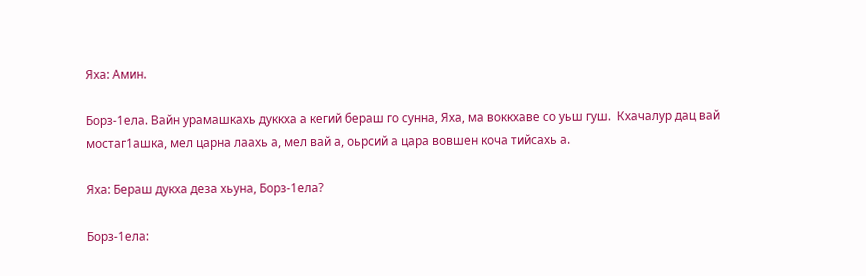Яха: Амин.

Борз-1ела. Вайн урамашкахь дуккха а кегий бераш го сунна, Яха, ма воккхаве со уьш гуш.  Кхачалур дац вай мостаг1ашка, мел царна лаахь а, мел вай а, оьрсий а цара вовшен коча тийсахь а.

Яха: Бераш дукха деза хьуна, Борз-1ела?

Борз-1ела: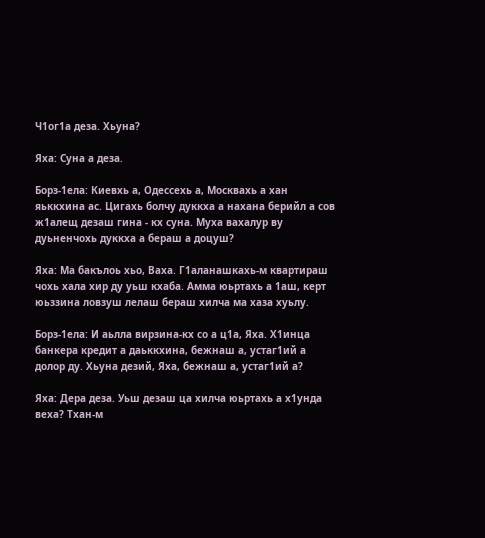Ч1ог1а деза. Хьуна?

Яха: Суна а деза.

Борз-1ела: Киевхь а, Одессехь а, Москвахь а хан яьккхина ас. Цигахь болчу дуккха а нахана берийл а сов ж1алещ дезаш гина - кх суна. Муха вахалур ву дуьненчохь дуккха а бераш а доцуш?

Яха: Ма бакълоь хьо, Ваха. Г1аланашкахь-м квартираш чохь хала хир ду уьш кхаба. Амма юьртахь а 1аш, керт юьззина ловзуш лелаш бераш хилча ма хаза хуьлу.

Борз-1ела: И аьлла вирзина-кх со а ц1а, Яха. Х1инца банкера кредит а даьккхина, бежнаш а, устаг1ий а долор ду. Хьуна дезий, Яха, бежнаш а, устаг1ий а?

Яха: Дера деза. Уьш дезаш ца хилча юьртахь а х1унда веха? Тхан-м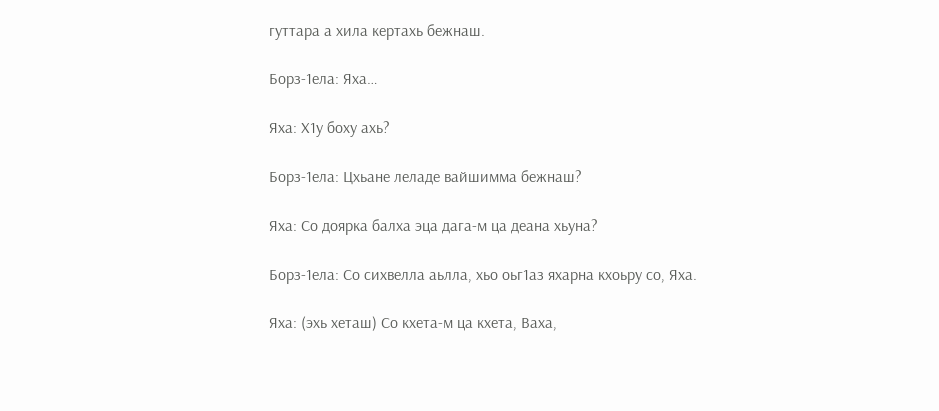гуттара а хила кертахь бежнаш.

Борз-1ела: Яха…

Яха: Х1у боху ахь?

Борз-1ела: Цхьане леладе вайшимма бежнаш?

Яха: Со доярка балха эца дага-м ца деана хьуна?

Борз-1ела: Со сихвелла аьлла, хьо оьг1аз яхарна кхоьру со, Яха.

Яха: (эхь хеташ) Со кхета-м ца кхета, Ваха,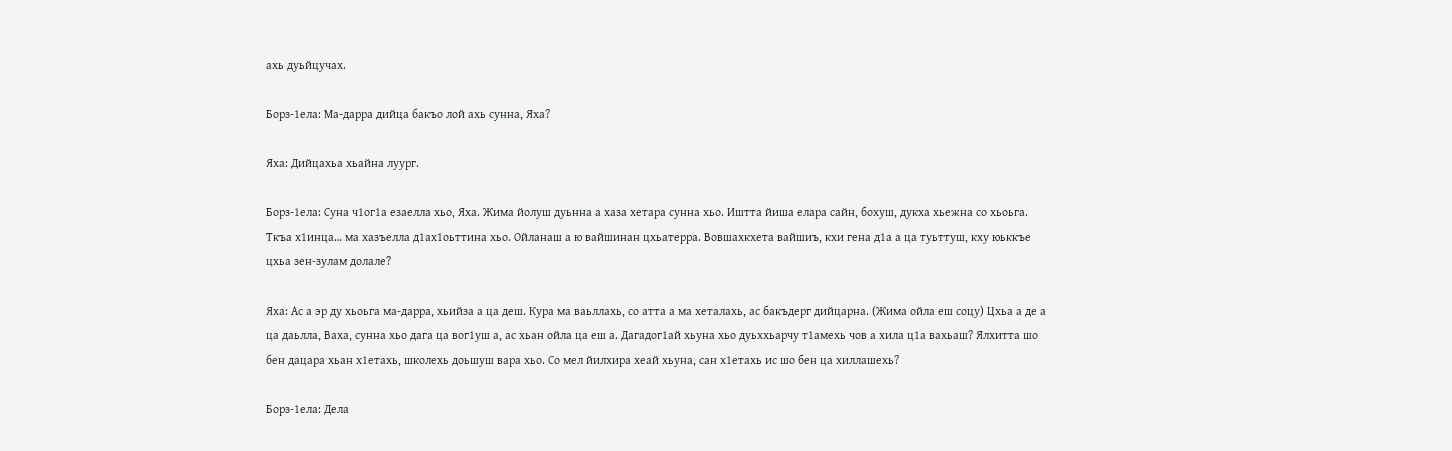ахь дуьйцучах.

Борз-1ела: Ма-дарра дийца бакъо лой ахь сунна, Яха?

Яха: Дийцахьа хьайна луург.

Борз-1ела: Суна ч1ог1а езаелла хьо, Яха. Жима йолуш дуьнна а хаза хетара сунна хьо. Иштта йиша елара сайн, бохуш, дукха хьежна со хьоьга. Ткъа х1инца… ма хазъелла д1ах1оьттина хьо. Ойланаш а ю вайшинан цхьатерра. Вовшахкхета вайшиъ, кхи гена д1а а ца туьттуш, кху юьккъе цхьа зен-зулам долале?

Яха: Ас а эр ду хьоьга ма-дарра, хьийза а ца деш. Кура ма ваьллахь, со атта а ма хеталахь, ас бакъдерг дийцарна. (Жима ойла еш соцу) Цхьа а де а ца даьлла, Ваха, сунна хьо дага ца вог1уш а, ас хьан ойла ца еш а. Дагадог1ай хьуна хьо дуьххьарчу т1амехь чов а хила ц1а вахьаш? Ялхитта шо бен дацара хьан х1етахь, школехь доьшуш вара хьо. Со мел йилхира хеай хьуна, сан х1етахь ис шо бен ца хиллашехь?

Борз-1ела: Дела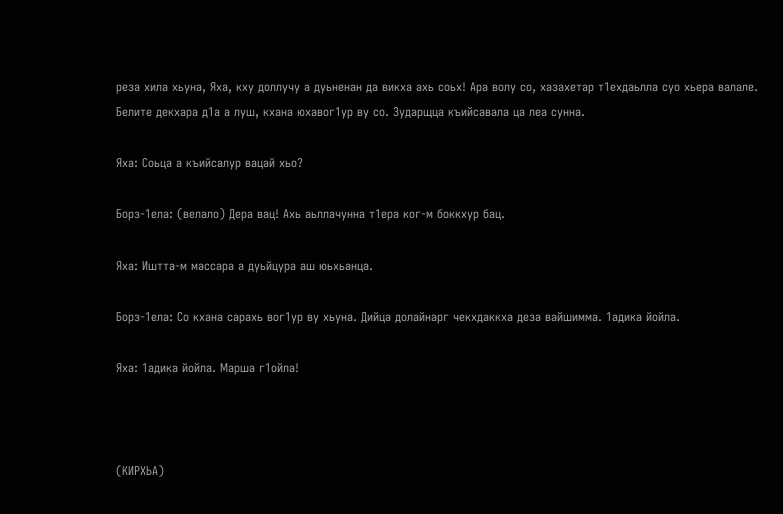реза хила хьуна, Яха, кху доллучу а дуьненан да викха ахь соьх! Ара волу со, хазахетар т1ехдаьлла суо хьера валале. Белите декхара д1а а луш, кхана юхавог1ур ву со. Зударщца къийсавала ца леа сунна.

Яха: Соьца а къийсалур вацай хьо?

Борз-1ела: (велало) Дера вац! Ахь аьллачунна т1ера ког-м боккхур бац.

Яха: Иштта-м массара а дуьйцура аш юьхьанца.

Борз-1ела: Со кхана сарахь вог1ур ву хьуна. Дийца долайнарг чекхдаккха деза вайшимма. 1адика йойла.

Яха: 1адика йойла. Марша г1ойла!



(КИРХЬА)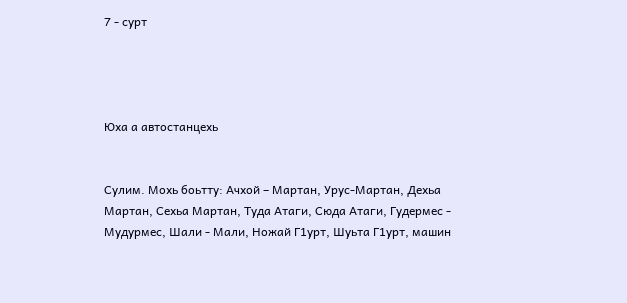7 - сурт




Юха а автостанцехь


Сулим. Мохь боьтту: Ачхой – Мартан, Урус-Мартан, Дехьа Мартан, Сехьа Мартан, Туда Атаги, Сюда Атаги, Гудермес - Мудурмес, Шали - Мали, Ножай Г1урт, Шуьта Г1урт, машин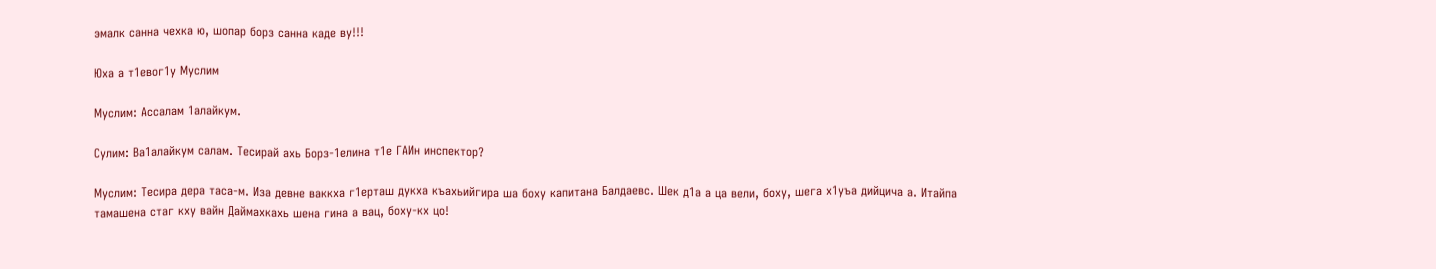эмалк санна чехка ю, шопар борз санна каде ву!!!

Юха а т1евог1у Муслим

Муслим: Ассалам 1алайкум.

Сулим: Ва1алайкум салам. Тесирай ахь Борз-1елина т1е ГАИн инспектор?

Муслим: Тесира дера таса-м. Иза девне ваккха г1ерташ дукха къахьийгира ша боху капитана Балдаевс. Шек д1а а ца вели, боху, шега х1уъа дийцича а. Итайпа тамашена стаг кху вайн Даймахкахь шена гина а вац, боху-кх цо!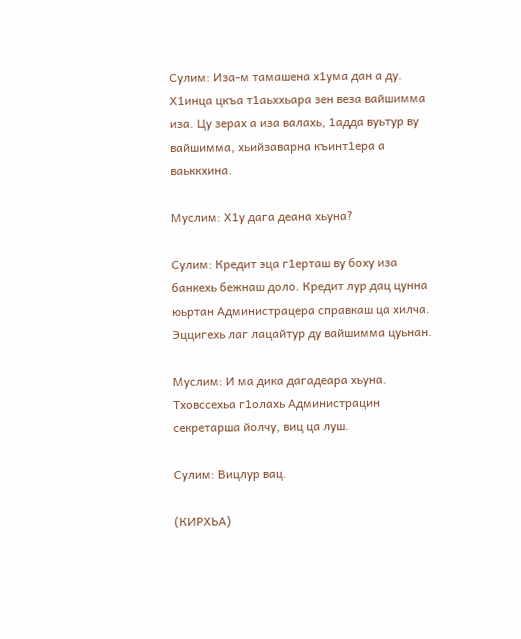Сулим: Иза-м тамашена х1ума дан а ду. Х1инца цкъа т1аьххьара зен веза вайшимма иза. Цу зерах а иза валахь, 1адда вуьтур ву вайшимма, хьийзаварна къинт1ера а ваьккхина.

Муслим: Х1у дага деана хьуна?

Сулим: Кредит эца г1ерташ ву боху иза банкехь бежнаш доло. Кредит лур дац цунна юьртан Администрацера справкаш ца хилча. Эццигехь лаг лацайтур ду вайшимма цуьнан.

Муслим: И ма дика дагадеара хьуна. Тховссехьа г1олахь Администрацин секретарша йолчу, виц ца луш.

Сулим: Вицлур вац.

(КИРХЬА)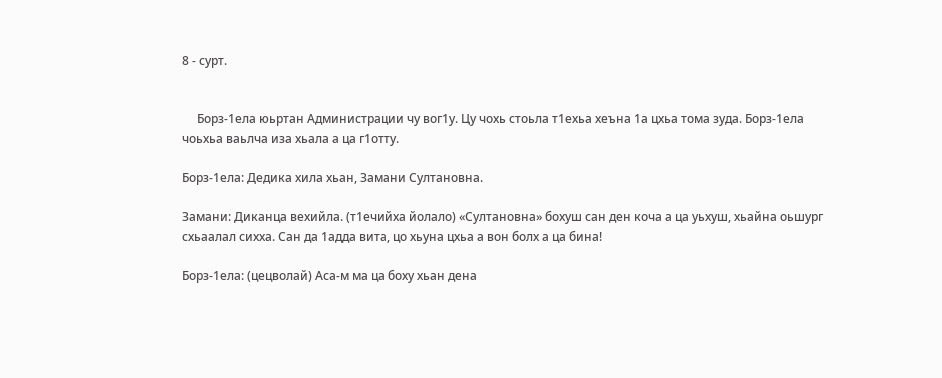8 - сурт.


     Борз-1ела юьртан Администрации чу вог1у. Цу чохь стоьла т1ехьа хеъна 1а цхьа тома зуда. Борз-1ела чоьхьа ваьлча иза хьала а ца г1отту.

Борз-1ела: Дедика хила хьан, Замани Султановна.

Замани: Диканца вехийла. (т1ечийха йолало) «Султановна» бохуш сан ден коча а ца уьхуш, хьайна оьшург схьаалал сихха. Сан да 1адда вита, цо хьуна цхьа а вон болх а ца бина!

Борз-1ела: (цецволай) Аса-м ма ца боху хьан дена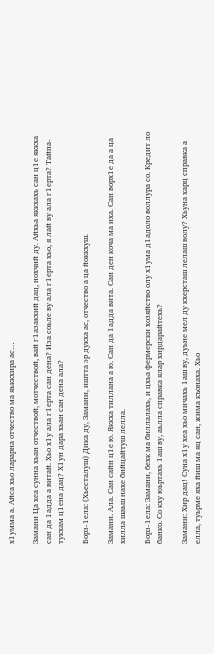х1умма а. Айса хьо ларарна отчество ма яьккхира ас…

Замани Ца хеа сунна хьан отчествой, мотчествой, вай г1азакхий дац, нохчий ду. Айхьа яккхахь сан ц1е яккха сан да 1адда а витай. Хьо х1у ала г1ерта сан дена? Иза соьле ву ала г1ерта хьо, я лай ву ала г1ерта? Тайпа-тукхам ц1ена дац? Х1ун дара хьан сан дена ала?

Борз-1ела: (Хьесталуш) Дика ду, Замани, иштта эр дукха ас, отчество а ца йоккхуш.

Замани. Ала. Сан сайн ц1е ю. Яккха тиллана а ю. Сан да 1адда вита. Сан ден коча ма иха. Сан ворх1е да а ца хилла шаьш нахе бийцайтуш лелла.

Борз-1ела: Замани, бехк ма биллалахь, и цхьа фермерски хозяйство олу х1ума д1адоло воллура со. Кредит ло банко. Со кху юьртахь 1аш ву, аьлла справка ялар хирдарайтехь?

Замани: Хир дац! Суна х1у хеа хьо мичахь 1аш ву, дуьне мел ду кхерсташ лелаш волу? Хьуна харц справка а елла, туьрме яха йиш ма яц сан, жима къонаха. Хьо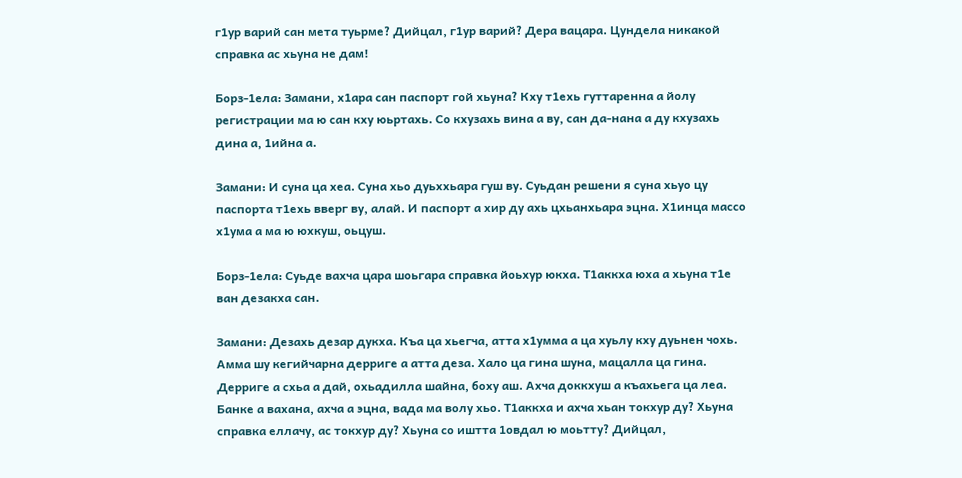г1ур варий сан мета туьрме? Дийцал, г1ур варий? Дера вацара. Цундела никакой справка ас хьуна не дам!

Борз-1ела: Замани, х1ара сан паспорт гой хьуна? Кху т1ехь гуттаренна а йолу регистрации ма ю сан кху юьртахь. Со кхузахь вина а ву, сан да-нана а ду кхузахь дина а, 1ийна а.

Замани: И суна ца хеа. Суна хьо дуьххьара гуш ву. Суьдан решени я суна хьуо цу паспорта т1ехь вверг ву, алай. И паспорт а хир ду ахь цхьанхьара эцна. Х1инца массо х1ума а ма ю юхкуш, оьцуш.

Борз-1ела: Суьде вахча цара шоьгара справка йоьхур юкха. Т1аккха юха а хьуна т1е ван дезакха сан.

Замани: Дезахь дезар дукха. Къа ца хьегча, атта х1умма а ца хуьлу кху дуьнен чохь. Амма шу кегийчарна дерриге а атта деза. Хало ца гина шуна, мацалла ца гина. Дерриге а схьа а дай, охьадилла шайна, боху аш. Ахча доккхуш а къахьега ца леа. Банке а вахана, ахча а эцна, вада ма волу хьо. Т1аккха и ахча хьан токхур ду? Хьуна справка еллачу, ас токхур ду? Хьуна со иштта 1овдал ю моьтту? Дийцал,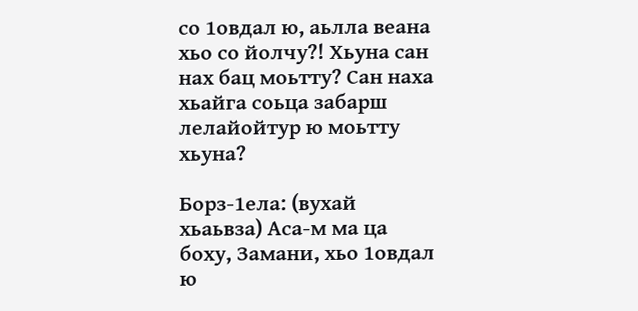со 1овдал ю, аьлла веана хьо со йолчу?! Хьуна сан нах бац моьтту? Сан наха хьайга соьца забарш лелайойтур ю моьтту хьуна?

Борз-1ела: (вухай хьаьвза) Аса-м ма ца боху, Замани, хьо 1овдал ю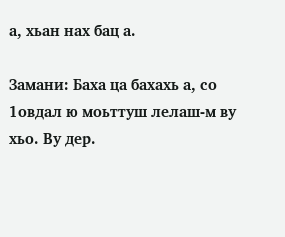а, хьан нах бац а.

Замани: Баха ца бахахь а, со 1овдал ю моьттуш лелаш-м ву хьо. Ву дер.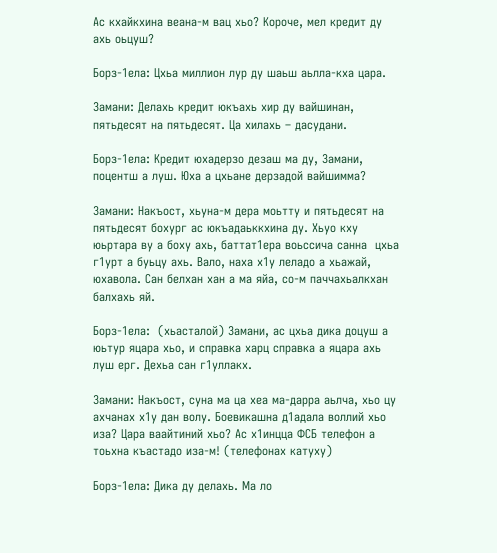Ас кхайкхина веана-м вац хьо? Короче, мел кредит ду ахь оьцуш?

Борз-1ела: Цхьа миллион лур ду шаьш аьлла-кха цара.

Замани: Делахь кредит юкъахь хир ду вайшинан, пятьдесят на пятьдесят. Ца хилахь – дасудани.

Борз-1ела: Кредит юхадерзо дезаш ма ду, Замани, поцентш а луш. Юха а цхьане дерзадой вайшимма?

Замани: Накъост, хьуна-м дера моьтту и пятьдесят на пятьдесят бохург ас юкъадаьккхина ду. Хьуо кху юьртара ву а боху ахь, баттат1ера воьссича санна  цхьа г1урт а буьцу ахь. Вало, наха х1у леладо а хьажай, юхавола. Сан белхан хан а ма яйа, со-м паччахьалкхан балхахь яй.

Борз-1ела:  (хьасталой) Замани, ас цхьа дика доцуш а юьтур яцара хьо, и справка харц справка а яцара ахь луш ерг. Дехьа сан г1уллакх.

Замани: Накъост, суна ма ца хеа ма-дарра аьлча, хьо цу ахчанах х1у дан волу. Боевикашна д1адала воллий хьо иза? Цара ваайтиний хьо? Ас х1инцца ФСБ телефон а тоьхна къастадо иза-м! (телефонах катуху)

Борз-1ела: Дика ду делахь. Ма ло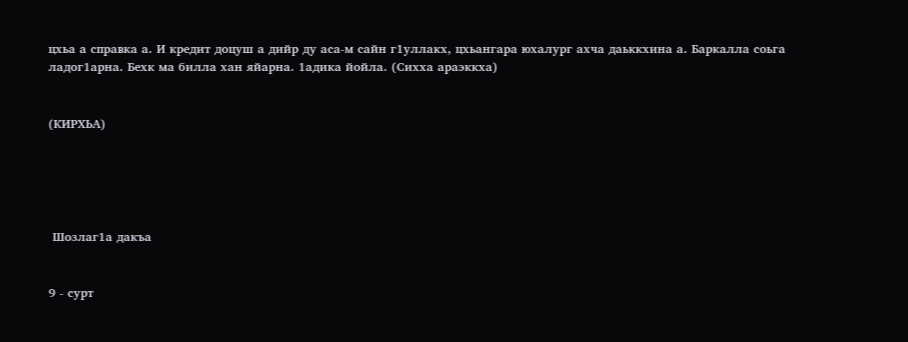цхьа а справка а. И кредит доцуш а дийр ду аса-м сайн г1уллакх, цхьангара юхалург ахча даьккхина а. Баркалла соьга ладог1арна. Бехк ма билла хан яйарна. 1адика йойла. (Сихха араэккха)


(КИРХЬА)





 Шозлаг1а дакъа


9 - сурт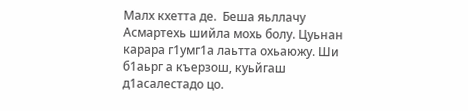Малх кхетта де.  Беша яьллачу Асмартехь шийла мохь болу. Цуьнан карара г1умг1а лаьтта охьаюжу. Ши б1аьрг а къерзош, куьйгаш д1асалестадо цо.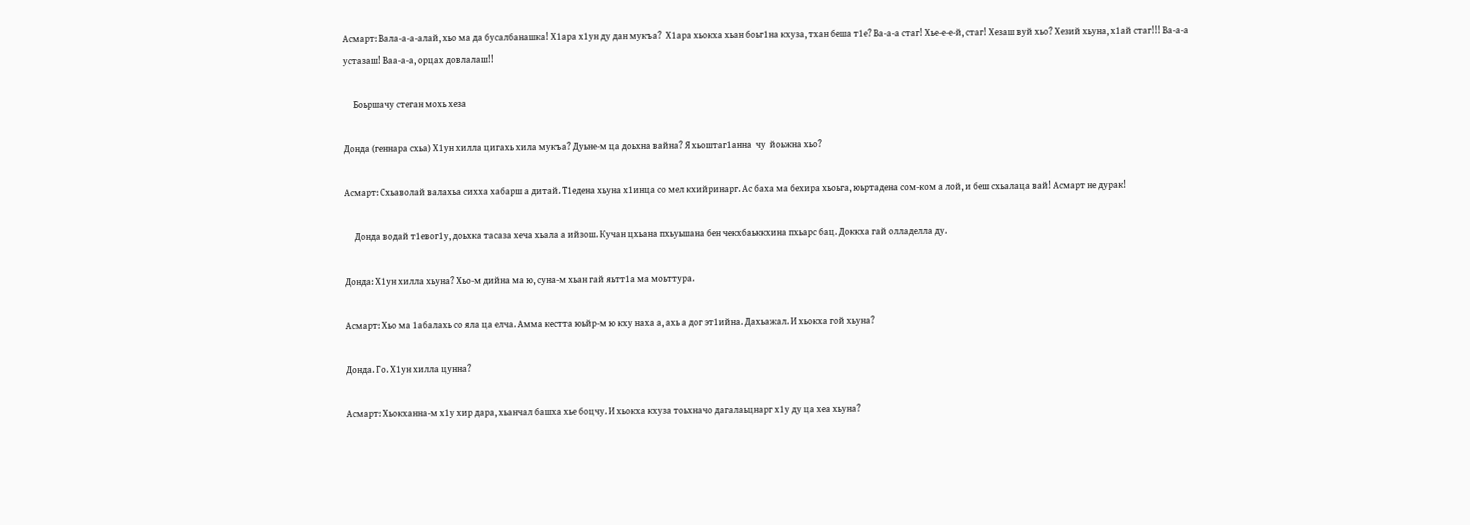Асмарт: Вала-а-а-алай, хьо ма да бусалбанашка! Х1ара х1ун ду дан мукъа?  Х1ара хьокха хьан боьг1на кхуза, тхан беша т1е? Ва-а-а стаг! Хье-е-е-й, стаг! Хезаш вуй хьо? Хезий хьуна, х1ай стаг!!! Ва-а-а устазаш! Ваа-а-а, орцах довлалаш!!

     Боьршачу стеган мохь хеза

Донда (геннара схьа) Х1ун хилла цигахь хила мукъа? Дуьне-м ца доьхна вайна? Я хьоштаг1анна  чу  йоьжна хьо?

Асмарт: Схьаволай валахьа сихха хабарш а дитай. Т1едена хьуна х1инца со мел кхийринарг. Ас баха ма бехира хьоьга, юьртадена сом-ком а лой, и беш схьалаца вай! Асмарт не дурак!

     Донда водай т1евог1у, доьхка тасаза хеча хьала а ийзош. Кучан цхьана пхьуьшана бен чекхбаьккхина пхьарс бац. Доккха гай олладелла ду.

Донда: Х1ун хилла хьуна? Хьо-м дийна ма ю, суна-м хьан гай яьтт1а ма моьттура.

Асмарт: Хьо ма 1абалахь со яла ца елча. Амма кестта юьйр-м ю кху наха а, ахь а дог эт1ийна. Дахьажал. И хьокха гой хьуна?

Донда. Го. Х1ун хилла цунна?

Асмарт: Хьокханна-м х1у хир дара, хьанчал башха хье боцчу. И хьокха кхуза тоьхначо дагалаьцнарг х1у ду ца хеа хьуна?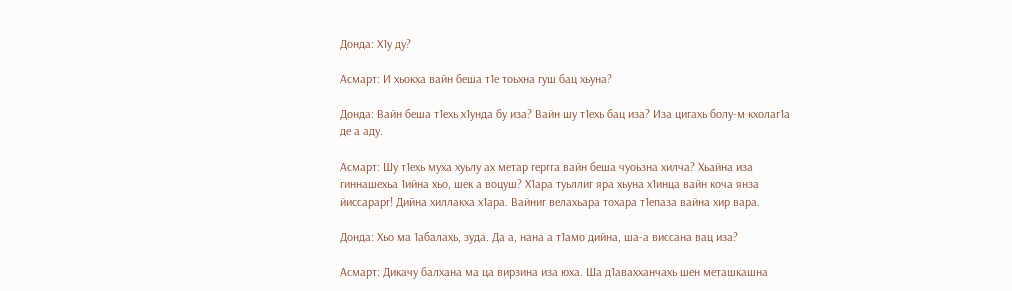Донда: Х1у ду?

Асмарт: И хьокха вайн беша т1е тоьхна гуш бац хьуна?

Донда: Вайн беша т1ехь х1унда бу иза? Вайн шу т1ехь бац иза? Иза цигахь болу-м кхолаг1а де а аду.

Асмарт: Шу т1ехь муха хуьлу ах метар гергга вайн беша чуоьзна хилча? Хьайна иза гиннашехьа 1ийна хьо, шек а воцуш? Х1ара туьллиг яра хьуна х1инца вайн коча янза йиссарарг! Дийна хиллакха х1ара. Вайниг велахьара тохара т1епаза вайна хир вара.

Донда: Хьо ма 1абалахь, зуда. Да а, нана а т1амо дийна, ша-а виссана вац иза?

Асмарт: Дикачу балхана ма ца вирзина иза юха. Ша д1авахханчахь шен меташкашна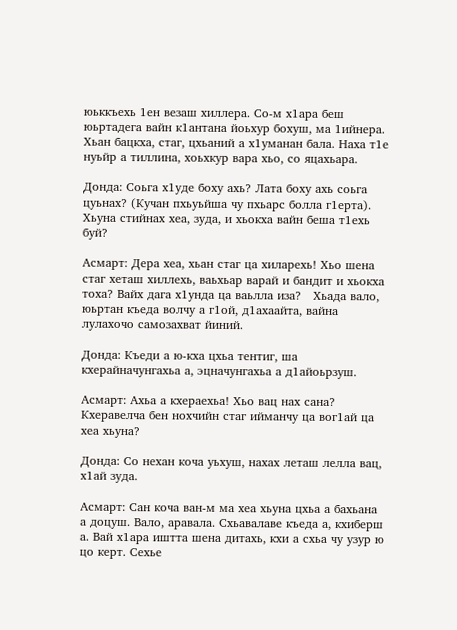юьккъехь 1ен везаш хиллера. Со-м х1ара беш юьртадега вайн к1антана йоьхур бохуш, ма 1ийнера. Хьан бацкха, стаг, цхьаний а х1уманан бала. Наха т1е нуьйр а тиллина, хоьхкур вара хьо, со яцахьара.

Донда: Соьга х1уде боху ахь? Лата боху ахь соьга цуьнах? (Кучан пхьуьйша чу пхьарс болла г1ерта). Хьуна стийнах хеа, зуда, и хьокха вайн беша т1ехь буй?

Асмарт: Дера хеа, хьан стаг ца хиларехь! Хьо шена стаг хеташ хиллехь, ваьхьар варай и бандит и хьокха тоха? Вайх дага х1унда ца ваьлла иза?   Хьада вало, юьртан къеда волчу а г1ой, д1ахаайта, вайна лулахочо самозахват йиний.

Донда: Къеди а ю-кха цхьа тентиг, ша кхерайначунгахьа а, эцначунгахьа а д1айоьрзуш.

Асмарт: Ахьа а кхераехьа! Хьо вац нах сана? Кхеравелча бен нохчийн стаг ийманчу ца вог1ай ца хеа хьуна?

Донда: Со нехан коча уьхуш, нахах леташ лелла вац, х1ай зуда.

Асмарт: Сан коча ван-м ма хеа хьуна цхьа а бахьана а доцуш. Вало, аравала. Схьавалаве къеда а, кхиберш а. Вай х1ара иштта шена дитахь, кхи а схьа чу узур ю цо керт. Сехье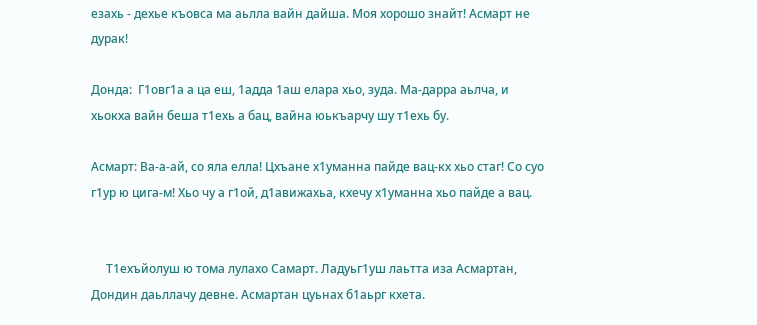езахь - дехье къовса ма аьлла вайн дайша. Моя хорошо знайт! Асмарт не дурак!

Донда:  Г1овг1а а ца еш, 1адда 1аш елара хьо, зуда. Ма-дарра аьлча, и хьокха вайн беша т1ехь а бац, вайна юькъарчу шу т1ехь бу.

Асмарт: Ва-а-ай, со яла елла! Цхъане х1уманна пайде вац-кх хьо стаг! Со суо г1ур ю цига-м! Хьо чу а г1ой, д1авижахьа, кхечу х1уманна хьо пайде а вац.


     Т1ехъйолуш ю тома лулахо Самарт. Ладуьг1уш лаьтта иза Асмартан, Дондин даьллачу девне. Асмартан цуьнах б1аьрг кхета.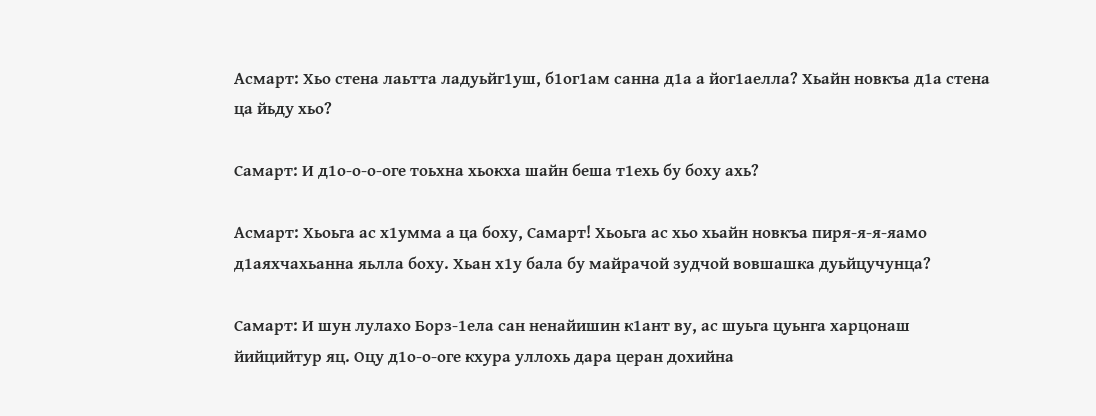Асмарт: Хьо стена лаьтта ладуьйг1уш, б1ог1ам санна д1а а йог1аелла? Хьайн новкъа д1а стена ца йьду хьо?

Самарт: И д1о-о-о-оге тоьхна хьокха шайн беша т1ехь бу боху ахь?

Асмарт: Хьоьга ас х1умма а ца боху, Самарт! Хьоьга ас хьо хьайн новкъа пиря-я-я-яамо д1аяхчахьанна яьлла боху. Хьан х1у бала бу майрачой зудчой вовшашка дуьйцучунца?

Самарт: И шун лулахо Борз-1ела сан ненайишин к1ант ву, ас шуьга цуьнга харцонаш йийцийтур яц. Оцу д1о-о-оге кхура уллохь дара церан дохийна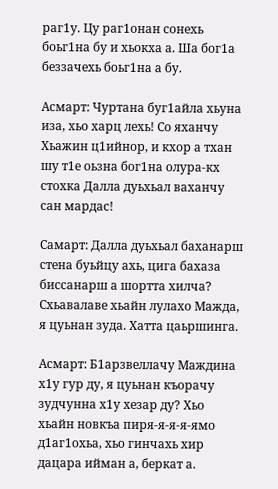раг1у. Цу раг1онан сонехь боьг1на бу и хьокха а. Ша бог1а беззачехь боьг1на а бу.

Асмарт: Чуртана буг1айла хьуна иза, хьо харц лехь! Со яханчу Хьажин ц1ийнор, и кхор а тхан шу т1е оьзна бог1на олура-кх стохка Далла дуьхьал ваханчу сан мардас!

Самарт: Далла дуьхьал баханарш стена буьйцу ахь, цига бахаза биссанарш а шортта хилча? Схьавалаве хьайн лулахо Мажда, я цуьнан зуда. Хатта цаьршинга.

Асмарт: Б1арзвеллачу Маждина х1у гур ду, я цуьнан къорачу зудчунна х1у хезар ду? Хьо хьайн новкъа пиря-я-я-я-ямо д1аг1охьа, хьо гинчахь хир дацара ийман а, беркат а.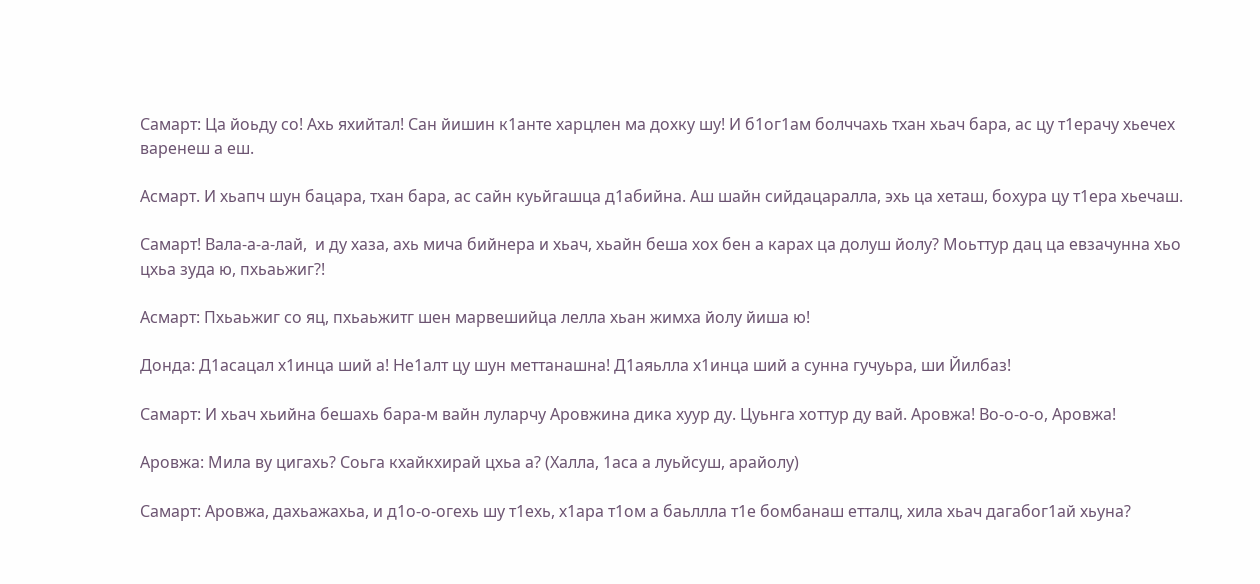Самарт: Ца йоьду со! Ахь яхийтал! Сан йишин к1анте харцлен ма дохку шу! И б1ог1ам болччахь тхан хьач бара, ас цу т1ерачу хьечех варенеш а еш.

Асмарт. И хьапч шун бацара, тхан бара, ас сайн куьйгашца д1абийна. Аш шайн сийдацаралла, эхь ца хеташ, бохура цу т1ера хьечаш.

Самарт! Вала-а-а-лай,  и ду хаза, ахь мича бийнера и хьач, хьайн беша хох бен а карах ца долуш йолу? Моьттур дац ца евзачунна хьо цхьа зуда ю, пхьаьжиг?!

Асмарт: Пхьаьжиг со яц, пхьаьжитг шен марвешийца лелла хьан жимха йолу йиша ю!

Донда: Д1асацал х1инца ший а! Не1алт цу шун меттанашна! Д1аяьлла х1инца ший а сунна гучуьра, ши Йилбаз!

Самарт: И хьач хьийна бешахь бара-м вайн луларчу Аровжина дика хуур ду. Цуьнга хоттур ду вай. Аровжа! Во-о-о-о, Аровжа!

Аровжа: Мила ву цигахь? Соьга кхайкхирай цхьа а? (Халла, 1аса а луьйсуш, арайолу)

Самарт: Аровжа, дахьажахьа, и д1о-о-огехь шу т1ехь, х1ара т1ом а баьллла т1е бомбанаш етталц, хила хьач дагабог1ай хьуна?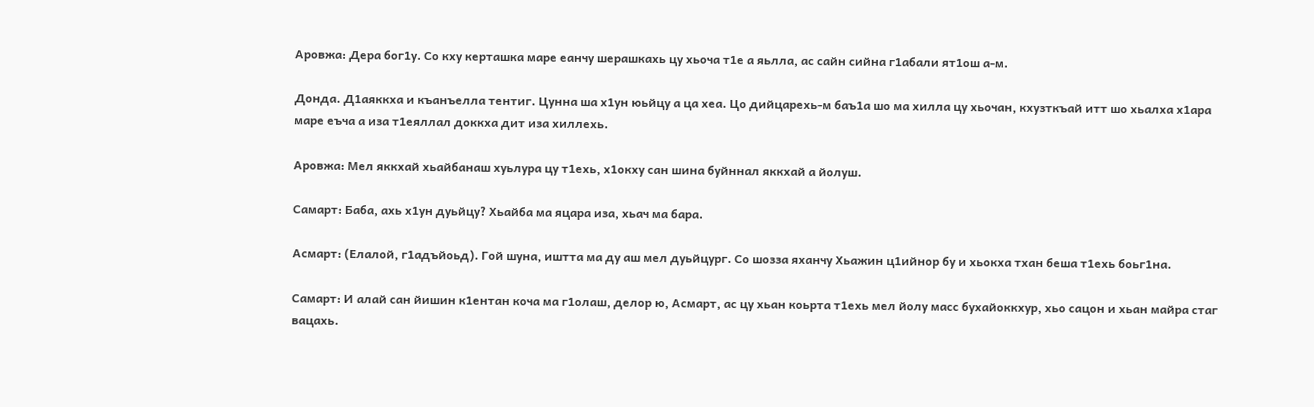Аровжа: Дера бог1у. Со кху керташка маре еанчу шерашкахь цу хьоча т1е а яьлла, ас сайн сийна г1абали ят1ош а-м.

Донда. Д1аяккха и къанъелла тентиг. Цунна ша х1ун юьйцу а ца хеа. Цо дийцарехь-м баъ1а шо ма хилла цу хьочан, кхузткъай итт шо хьалха х1ара маре еъча а иза т1еяллал доккха дит иза хиллехь.

Аровжа: Мел яккхай хьайбанаш хуьлура цу т1ехь, х1окху сан шина буйннал яккхай а йолуш.

Самарт: Баба, ахь х1ун дуьйцу? Хьайба ма яцара иза, хьач ма бара.

Асмарт: (Елалой, г1адъйоьд). Гой шуна, иштта ма ду аш мел дуьйцург. Со шозза яханчу Хьажин ц1ийнор бу и хьокха тхан беша т1ехь боьг1на.

Самарт: И алай сан йишин к1ентан коча ма г1олаш, делор ю, Асмарт, ас цу хьан коьрта т1ехь мел йолу масс бухайоккхур, хьо сацон и хьан майра стаг вацахь.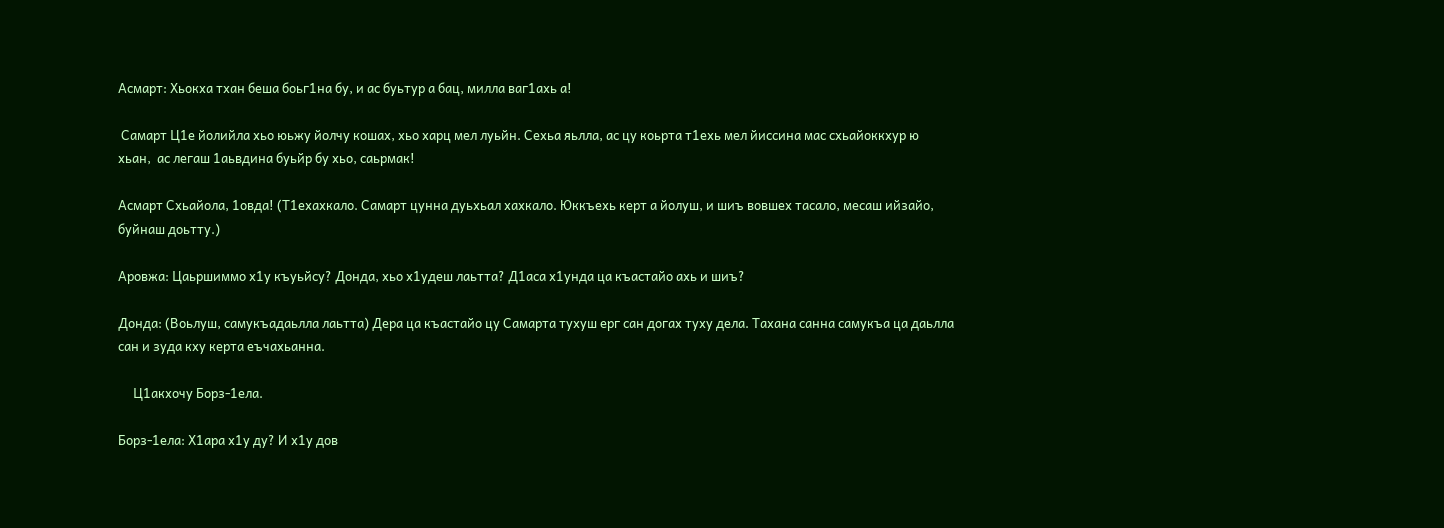Асмарт: Хьокха тхан беша боьг1на бу, и ас буьтур а бац, милла ваг1ахь а!

 Самарт Ц1е йолийла хьо юьжу йолчу кошах, хьо харц мел луьйн. Сехьа яьлла, ас цу коьрта т1ехь мел йиссина мас схьайоккхур ю хьан,  ас легаш 1аьвдина буьйр бу хьо, саьрмак!

Асмарт Схьайола, 1овда! (Т1ехахкало. Самарт цунна дуьхьал хахкало. Юккъехь керт а йолуш, и шиъ вовшех тасало, месаш ийзайо, буйнаш доьтту.)

Аровжа: Цаьршиммо х1у къуьйсу? Донда, хьо х1удеш лаьтта? Д1аса х1унда ца къастайо ахь и шиъ?

Донда: (Воьлуш, самукъадаьлла лаьтта) Дера ца къастайо цу Самарта тухуш ерг сан догах туху дела. Тахана санна самукъа ца даьлла сан и зуда кху керта еъчахьанна.

     Ц1акхочу Борз-1ела.

Борз-1ела: Х1ара х1у ду? И х1у дов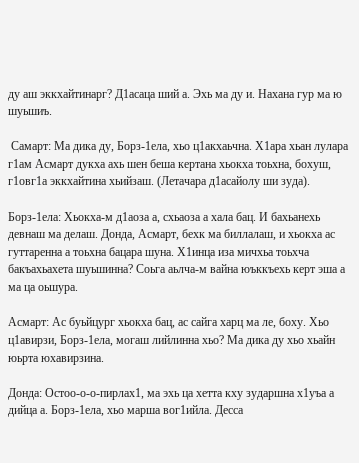ду аш эккхайтинарг? Д1асаца ший а. Эхь ма ду и. Нахана гур ма ю шуьшиъ.

 Самарт: Ма дика ду, Борз-1ела, хьо ц1акхаьчна. Х1ара хьан лулара г1ам Асмарт дукха ахь шен беша кертана хьокха тоьхна, бохуш, г1овг1а эккхайтина хьийзаш. (Летачара д1асайолу ши зуда).

Борз-1ела: Хьокха-м д1аоза а, схьаоза а хала бац. И бахьанехь девнаш ма делаш. Донда, Асмарт, бехк ма биллалаш, и хьокха ас гуттаренна а тоьхна бацара шуна. Х1инца иза мичхьа тоьхча бакъахьахета шуьшинна? Соьга аьлча-м вайна юъккъехь керт эша а ма ца оьшура.

Асмарт: Ас буьйцург хьокха бац, ас сайга харц ма ле, боху. Хьо ц1авирзи, Борз-1ела, могаш лийлинна хьо? Ма дика ду хьо хьайн юьрта юхавирзина.

Донда: Остоо-о-о-пирлах1, ма эхь ца хетта кху зударшна х1уъа а дийца а. Борз-1ела, хьо марша вог1ийла. Десса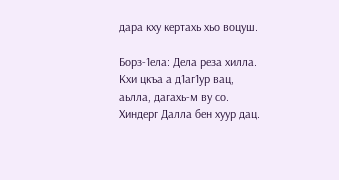дара кху кертахь хьо воцуш.

Борз-1ела: Дела реза хилла. Кхи цкъа а д1аг1ур вац, аьлла, дагахь-м ву со. Хиндерг Далла бен хуур дац.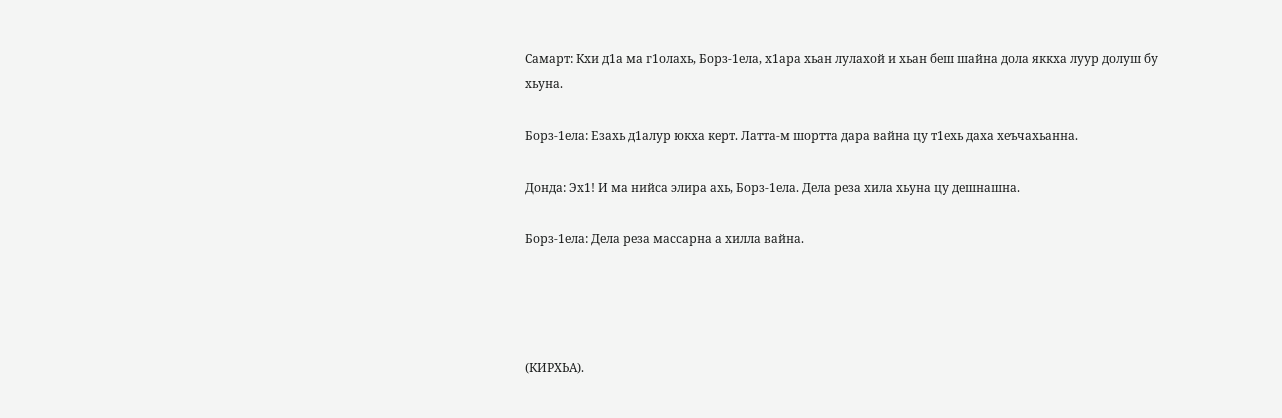Самарт: Кхи д1а ма г1олахь, Борз-1ела, х1ара хьан лулахой и хьан беш шайна дола яккха луур долуш бу хьуна.

Борз-1ела: Езахь д1алур юкха керт. Латта-м шортта дара вайна цу т1ехь даха хеъчахьанна.

Донда: Эх1! И ма нийса элира ахь, Борз-1ела. Дела реза хила хьуна цу дешнашна.

Борз-1ела: Дела реза массарна а хилла вайна.




(КИРХЬА).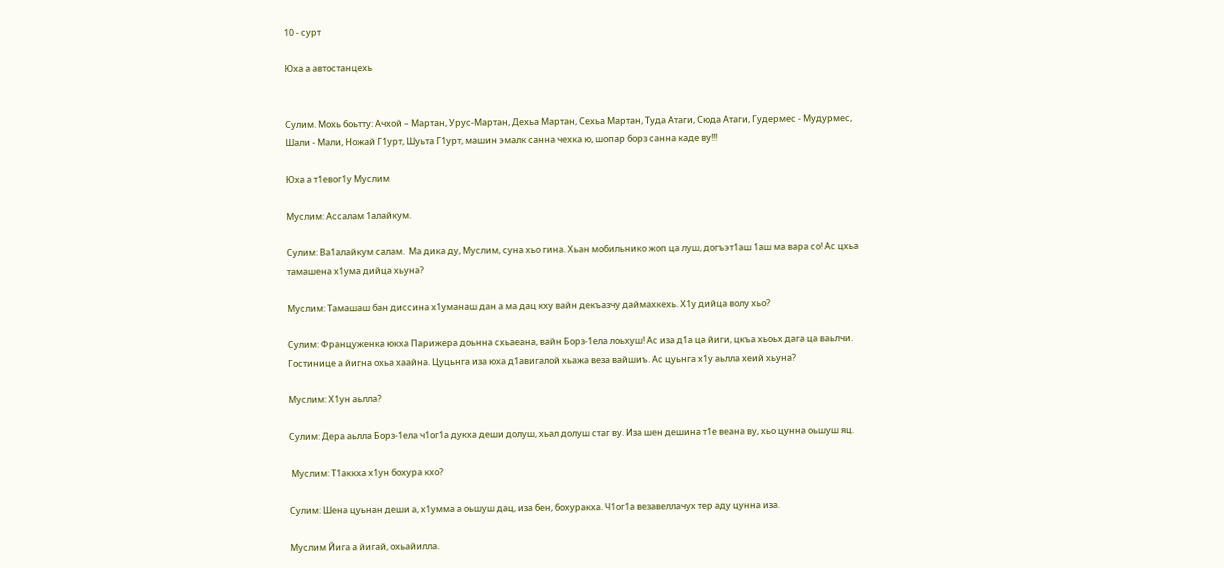10 - сурт

Юха а автостанцехь


Сулим. Мохь боьтту: Ачхой – Мартан, Урус-Мартан, Дехьа Мартан, Сехьа Мартан, Туда Атаги, Сюда Атаги, Гудермес - Мудурмес, Шали - Мали, Ножай Г1урт, Шуьта Г1урт, машин эмалк санна чехка ю, шопар борз санна каде ву!!!

Юха а т1евог1у Муслим

Муслим: Ассалам 1алайкум.

Сулим: Ва1алайкум салам.  Ма дика ду, Муслим, суна хьо гина. Хьан мобильнико жоп ца луш, догъэт1аш 1аш ма вара со! Ас цхьа тамашена х1ума дийца хьуна?

Муслим: Тамашаш бан диссина х1уманаш дан а ма дац кху вайн декъазчу даймахкехь. Х1у дийца волу хьо?

Сулим: Француженка юкха Парижера доьнна схьаеана, вайн Борз-1ела лоьхуш! Ас иза д1а ца йиги, цкъа хьоьх дага ца ваьлчи. Гостинице а йигна охьа хаайна. Цуцьнга иза юха д1авигалой хьажа веза вайшиъ. Ас цуьнга х1у аьлла хеий хьуна?

Муслим: Х1ун аьлла?

Сулим: Дера аьлла Борз-1ела ч1ог1а дукха деши долуш, хьал долуш стаг ву. Иза шен дешина т1е веана ву, хьо цунна оьшуш яц.

 Муслим: Т1аккха х1ун бохура кхо?

Сулим: Шена цуьнан деши а, х1умма а оьшуш дац, иза бен, бохуракха. Ч1ог1а везавеллачух тер аду цунна иза.

Муслим Йига а йигай, охьайилла.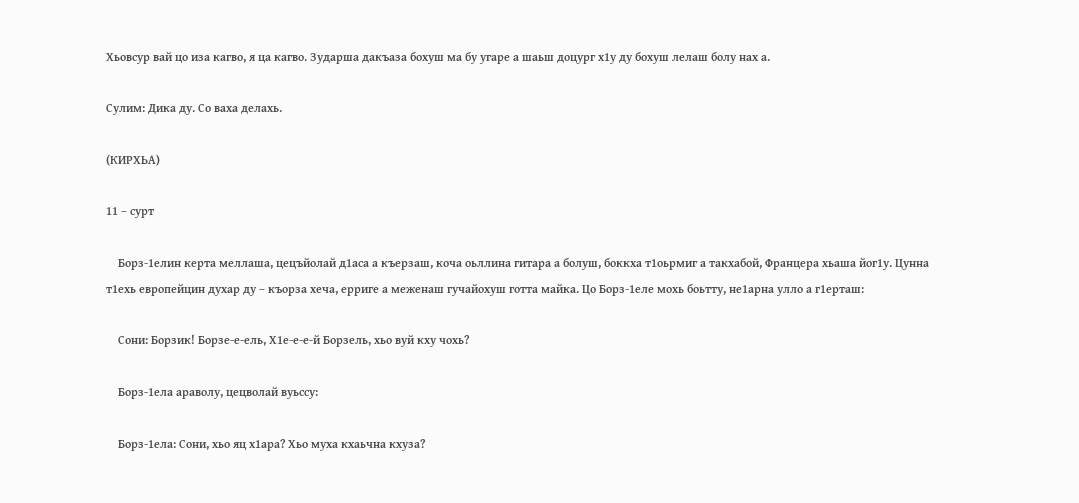Хьовсур вай цо иза кагво, я ца кагво. Зударша дакъаза бохуш ма бу угаре а шаьш доцург х1у ду бохуш лелаш болу нах а.

Сулим: Дика ду. Со ваха делахь.

(КИРХЬА)

11 – сурт

    Борз-1елин керта меллаша, цецъйолай д1аса а къерзаш, коча оьллина гитара а болуш, боккха т1оьрмиг а такхабой, Францера хьаша йог1у. Цунна т1ехь европейцин духар ду – къорза хеча, ерриге а меженаш гучайохуш готта майка. Цо Борз-1еле мохь боьтту, не1арна улло а г1ерташ:

    Сони: Борзик! Борзе-е-ель, Х1е-е-е-й Борзель, хьо вуй кху чохь?

    Борз-1ела араволу, цецволай вуьссу:

    Борз-1ела: Сони, хьо яц х1ара? Хьо муха кхаьчна кхуза?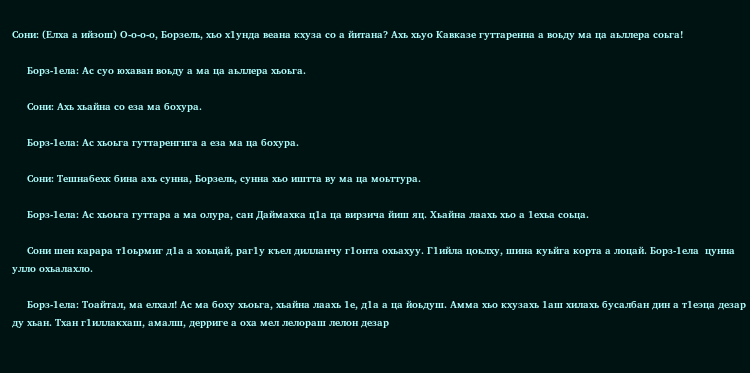Сони: (Елха а ийзош) О-о-о-о, Борзель, хьо х1унда веана кхуза со а йитана? Ахь хьуо Кавказе гуттаренна а воьду ма ца аьллера соьга!

     Борз-1ела: Ас суо юхаван воьду а ма ца аьллера хьоьга.

     Сони: Ахь хьайна со еза ма бохура.

     Борз-1ела: Ас хьоьга гуттаренгнга а еза ма ца бохура.

     Сони: Тешнабехк бина ахь сунна, Борзель, сунна хьо иштта ву ма ца моьттура.

     Борз-1ела: Ас хьоьга гуттара а ма олура, сан Даймахка ц1а ца вирзича йиш яц. Хьайна лаахь хьо а 1ехьа соьца.

     Сони шен карара т1оьрмиг д1а а хоьцай, раг1у къел дилланчу г1онта охьахуу. Г1ийла цоьлху, шина куьйга корта а лоцай. Борз-1ела  цунна улло охьалахло.

     Борз-1ела: Тоайтал, ма елхал! Ас ма боху хьоьга, хьайна лаахь 1е, д1а а ца йоьдуш. Амма хьо кхузахь 1аш хилахь бусалбан дин а т1еэца дезар ду хьан. Тхан г1иллакхаш, амалш, дерриге а оха мел лелораш лелон дезар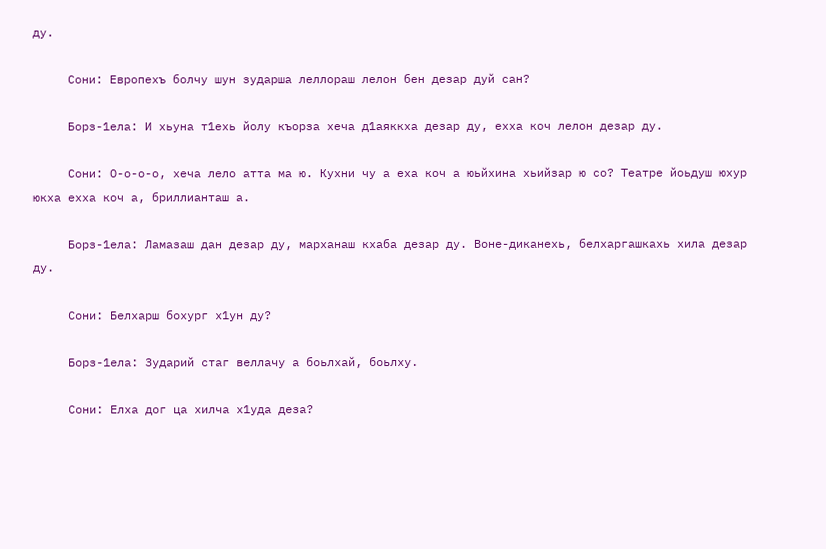ду.

     Сони: Европехъ болчу шун зударша леллораш лелон бен дезар дуй сан?

     Борз-1ела: И хьуна т1ехь йолу къорза хеча д1аяккха дезар ду, ехха коч лелон дезар ду.

     Сони: О-о-о-о, хеча лело атта ма ю. Кухни чу а еха коч а юьйхина хьийзар ю со? Театре йоьдуш юхур юкха ехха коч а, бриллианташ а.

     Борз-1ела: Ламазаш дан дезар ду, марханаш кхаба дезар ду. Воне-диканехь, белхаргашкахь хила дезар ду.

     Сони: Белхарш бохург х1ун ду?

     Борз-1ела: Зударий стаг веллачу а боьлхай, боьлху.

     Сони: Елха дог ца хилча х1уда деза?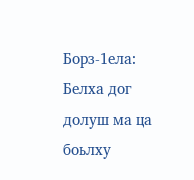Борз-1ела: Белха дог долуш ма ца боьлху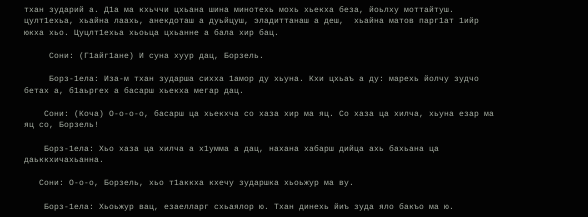тхан зударий а. Д1а ма кхьччи цхьана шина минотехь мохь хьекха беза, йоьлху моттайтуш. цулт1ехьа, хьайна лаахь, анекдоташ а дуьйцуш, эладиттанаш а деш,  хьайна матов парг1ат 1ийр юкха хьо. Цуцлт1ехьа хьоьца цхьанне а бала хир бац.

     Сони: (Г1айг1ане) И суна хуур дац, Борзель.

     Борз-1ела: Иза-м тхан зударша сихха 1амор ду хьуна. Кхи цхьаъ а ду: марехь йолчу зудчо бетах а, б1аьргех а басарш хьекха мегар дац.

    Сони: (Коча) О-о-о-о, басарш ца хьекхча со хаза хир ма яц. Со хаза ца хилча, хьуна езар ма яц со, Борзель!

    Борз-1ела: Хьо хаза ца хилча а х1умма а дац, нахана хабарш дийца ахь бахьана ца даьккхичахьанна.

   Сони: О-о-о, Борзель, хьо т1аккха кхечу зударшка хьоьжур ма ву.

    Борз-1ела: Хьоьжур вац, езаелларг схьаялор ю. Тхан динехь йиъ зуда яло бакъо ма ю.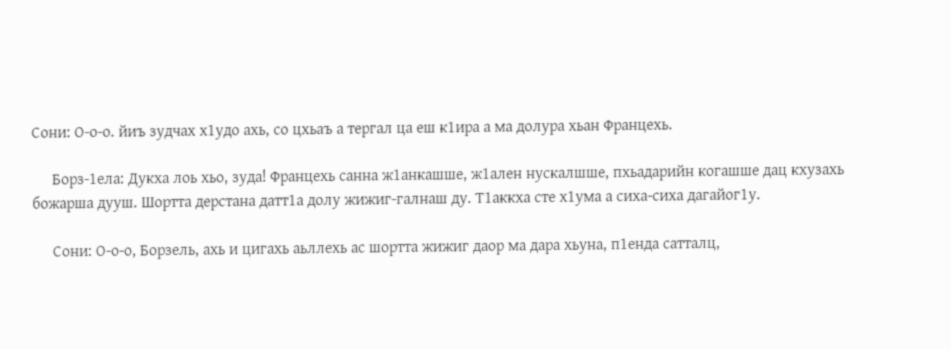Сони: О-о-о. йиъ зудчах х1удо ахь, со цхьаъ а тергал ца еш к1ира а ма долура хьан Францехь.

     Борз-1ела: Дукха лоь хьо, зуда! Францехь санна ж1анкашше, ж1ален нускалшше, пхьадарийн когашше дац кхузахь божарша дууш. Шортта дерстана датт1а долу жижиг-галнаш ду. Т1аккха сте х1ума а сиха-сиха дагайог1у.

     Сони: О-о-о, Борзель, ахь и цигахь аьллехь ас шортта жижиг даор ма дара хьуна, п1енда сатталц,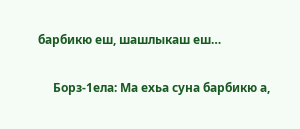барбикю еш, шашлыкаш еш…

     Борз-1ела: Ма ехьа суна барбикю а,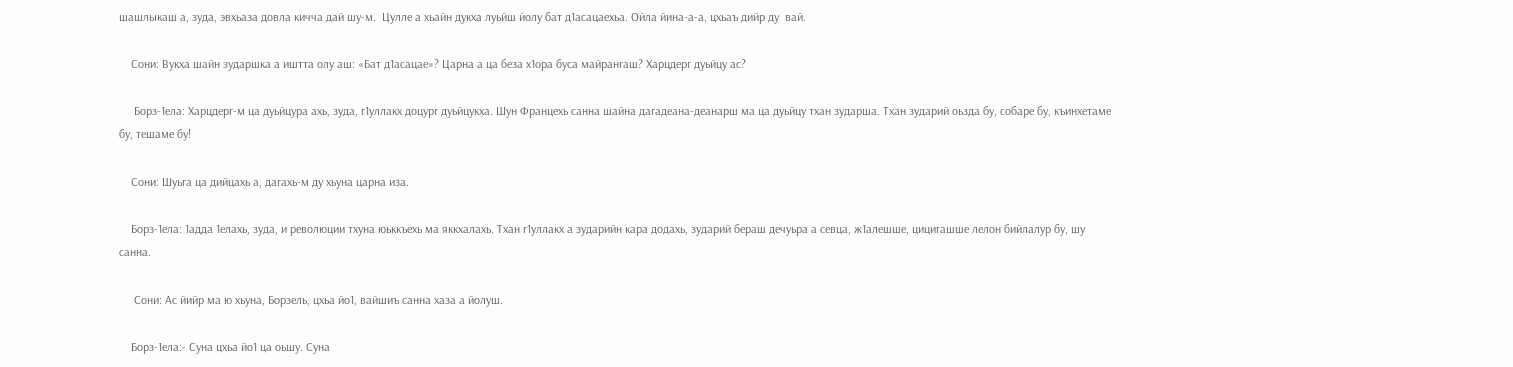шашлыкаш а, зуда, эвхьаза довла кичча дай шу-м.  Цулле а хьайн дукха луьйш йолу бат д1асацаехьа. Ойла йина-а-а, цхьаъ дийр ду  вай.

    Сони: Вукха шайн зударшка а иштта олу аш: «Бат д1асацае»? Царна а ца беза х1ора буса майрангаш? Харцдерг дуьйцу ас?

     Борз-1ела: Харцдерг-м ца дуьйцура ахь, зуда, г1уллакх доцург дуьйцукха. Шун Францехь санна шайна дагадеана-деанарш ма ца дуьйцу тхан зударша. Тхан зударий оьзда бу, собаре бу, къинхетаме бу, тешаме бу!

    Сони: Шуьга ца дийцахь а, дагахь-м ду хьуна царна иза.

    Борз-1ела: 1адда 1елахь, зуда, и революции тхуна юьккъехь ма яккхалахь. Тхан г1уллакх а зударийн кара додахь, зударий бераш дечуьра а севца, ж1алешше, цицигашше лелон бийлалур бу, шу санна.

     Сони: Ас йийр ма ю хьуна, Борзель, цхьа йо1, вайшиъ санна хаза а йолуш.

    Борз-1ела:- Суна цхьа йо1 ца оьшу. Суна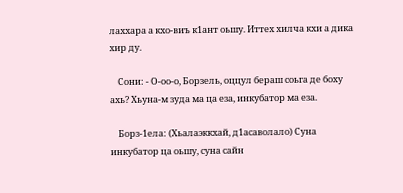лаххара а кхо-виъ к1ант оьшу. Иттех хилча кхи а дика хир ду.

    Сони: - О-оо-о, Борзель, оццул бераш соьга де боху ахь? Хьуна-м зуда ма ца еза, инкубатор ма еза.

    Борз-1ела: (Хьалаэккхай, д1асаволало) Суна инкубатор ца оьшу, суна сайн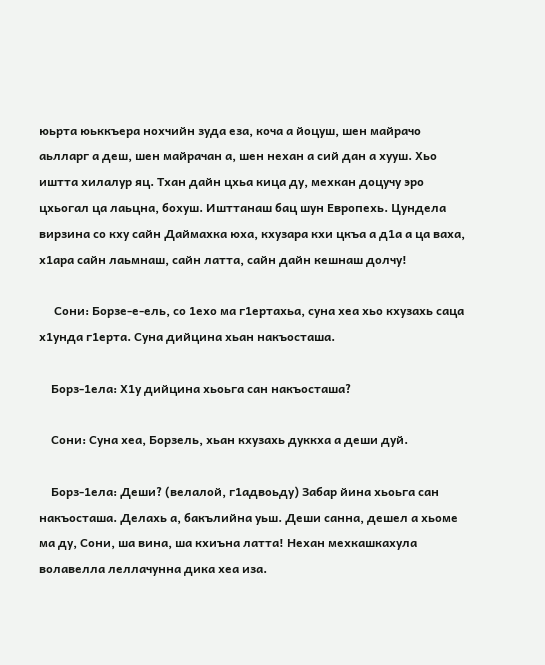юьрта юьккъера нохчийн зуда еза, коча а йоцуш, шен майрачо аьлларг а деш, шен майрачан а, шен нехан а сий дан а хууш. Хьо иштта хилалур яц. Тхан дайн цхьа кица ду, мехкан доцучу эро цхьогал ца лаьцна, бохуш. Ишттанаш бац шун Европехь. Цундела вирзина со кху сайн Даймахка юха, кхузара кхи цкъа а д1а а ца ваха, х1ара сайн лаьмнаш, сайн латта, сайн дайн кешнаш долчу!

     Сони: Борзе-е-ель, со 1ехо ма г1ертахьа, суна хеа хьо кхузахь саца х1унда г1ерта. Суна дийцина хьан накъосташа.

    Борз-1ела: Х1у дийцина хьоьга сан накъосташа?

    Сони: Суна хеа, Борзель, хьан кхузахь дуккха а деши дуй.

    Борз-1ела: Деши? (велалой, г1адвоьду) Забар йина хьоьга сан накъосташа. Делахь а, бакълийна уьш. Деши санна, дешел а хьоме ма ду, Сони, ша вина, ша кхиъна латта! Нехан мехкашкахула волавелла леллачунна дика хеа иза.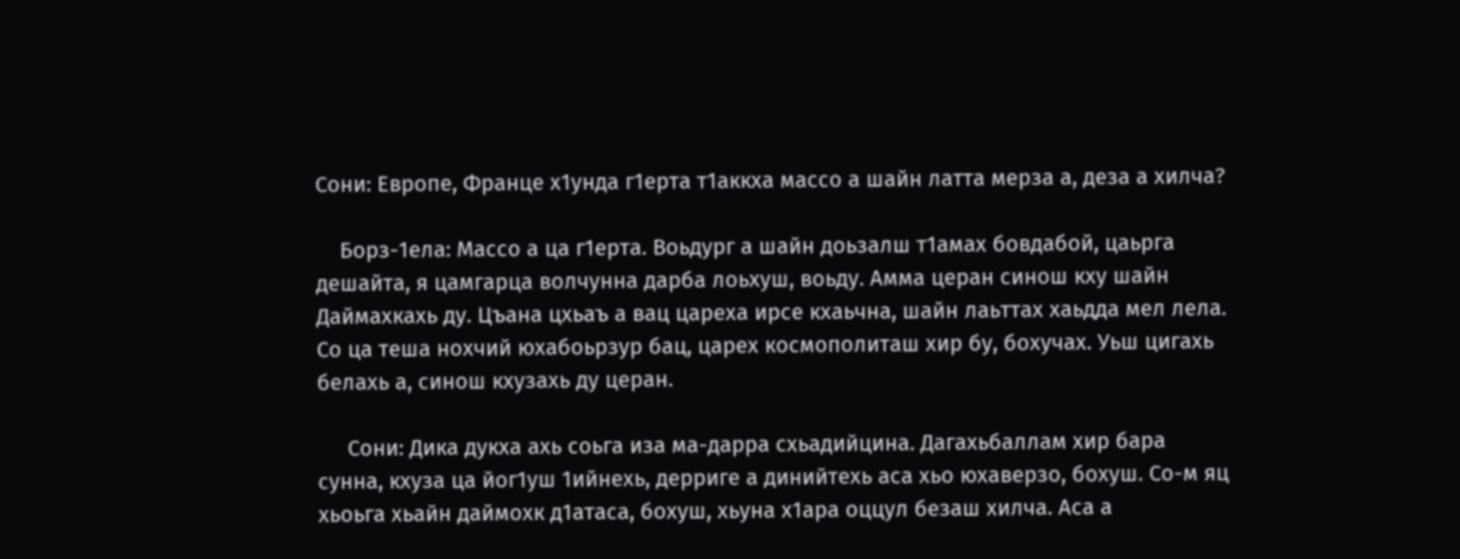Сони: Европе, Франце х1унда г1ерта т1аккха массо а шайн латта мерза а, деза а хилча?

    Борз-1ела: Массо а ца г1ерта. Воьдург а шайн доьзалш т1амах бовдабой, цаьрга дешайта, я цамгарца волчунна дарба лоьхуш, воьду. Амма церан синош кху шайн Даймахкахь ду. Цъана цхьаъ а вац цареха ирсе кхаьчна, шайн лаьттах хаьдда мел лела. Со ца теша нохчий юхабоьрзур бац, царех космополиташ хир бу, бохучах. Уьш цигахь белахь а, синош кхузахь ду церан.

     Сони: Дика дукха ахь соьга иза ма-дарра схьадийцина. Дагахьбаллам хир бара сунна, кхуза ца йог1уш 1ийнехь, дерриге а динийтехь аса хьо юхаверзо, бохуш. Со-м яц хьоьга хьайн даймохк д1атаса, бохуш, хьуна х1ара оццул безаш хилча. Аса а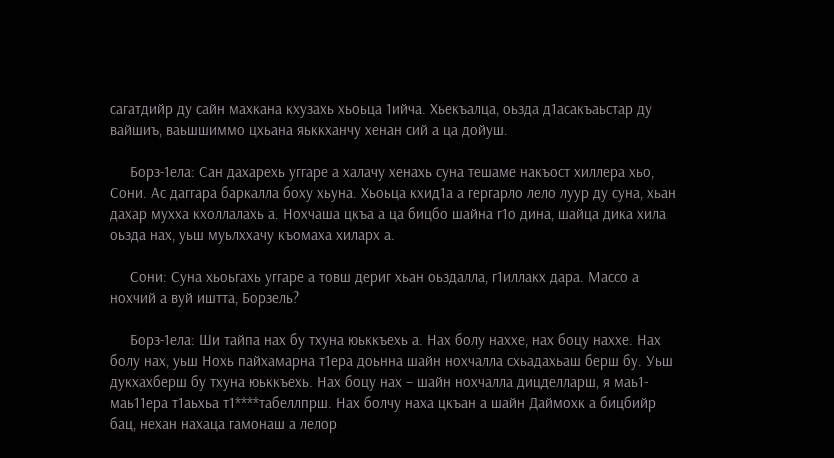сагатдийр ду сайн махкана кхузахь хьоьца 1ийча. Хьекъалца, оьзда д1асакъаьстар ду вайшиъ, ваьшшиммо цхьана яьккханчу хенан сий а ца дойуш.

     Борз-1ела: Сан дахарехь уггаре а халачу хенахь суна тешаме накъост хиллера хьо, Сони. Ас даггара баркалла боху хьуна. Хьоьца кхид1а а гергарло лело луур ду суна, хьан дахар мухха кхоллалахь а. Нохчаша цкъа а ца бицбо шайна г1о дина, шайца дика хила оьзда нах, уьш муьлххачу къомаха хиларх а.

     Сони: Суна хьоьгахь уггаре а товш дериг хьан оьздалла, г1иллакх дара. Массо а нохчий а вуй иштта, Борзель?

     Борз-1ела: Ши тайпа нах бу тхуна юьккъехь а. Нах болу наххе, нах боцу наххе. Нах болу нах, уьш Нохь пайхамарна т1ера доьнна шайн нохчалла схьадахьаш берш бу. Уьш дукхахберш бу тхуна юьккъехь. Нах боцу нах – шайн нохчалла дицделларш, я маь1-маь11ера т1аьхьа т1****табеллпрш. Нах болчу наха цкъан а шайн Даймохк а бицбийр бац, нехан нахаца гамонаш а лелор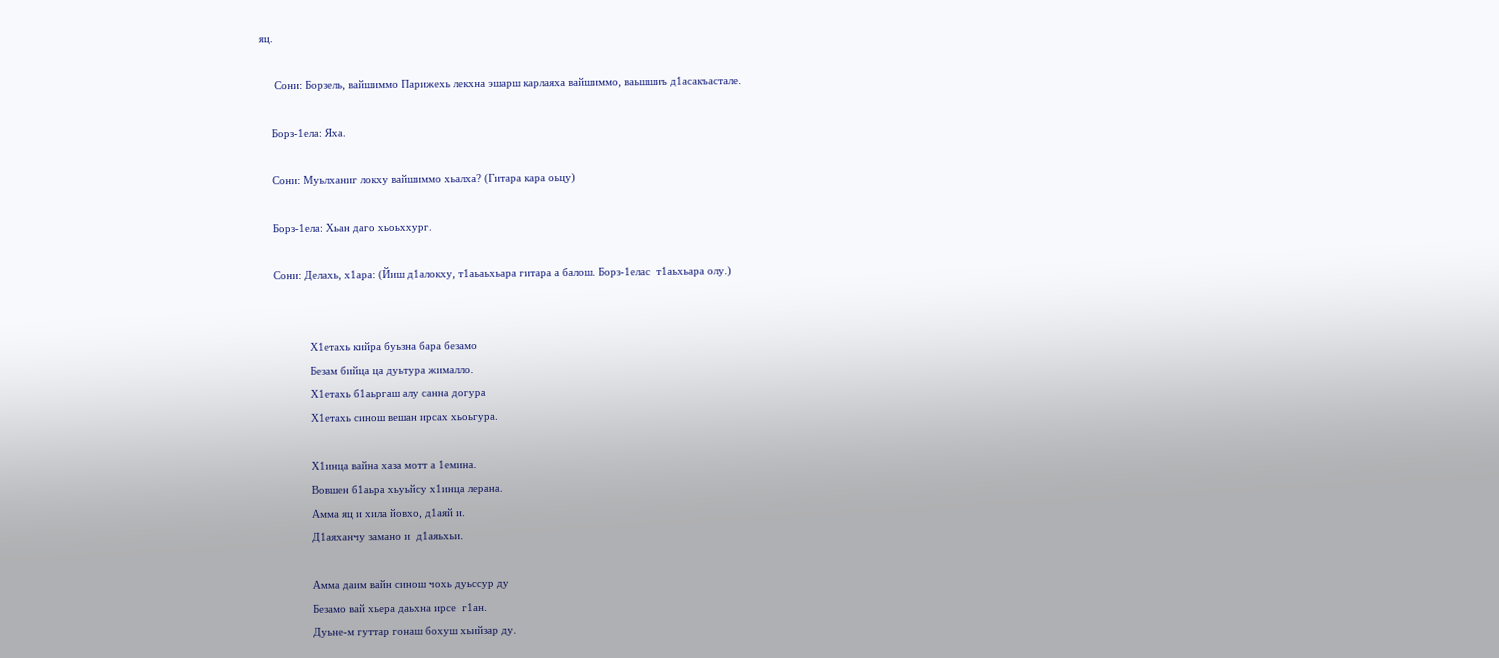яц.

     Сони: Борзель, вайшиммо Парижехь лекхна эшарш карлаяха вайшиммо, ваьшшиъ д1асакъастале.

    Борз-1ела: Яха.

    Сони: Муьлханиг локху вайшиммо хьалха? (Гитара кара оьцу)

    Борз-1ела: Хьан даго хьоьххург.

    Сони: Делахь, х1ара: (Йиш д1алокху, т1аьаьхьара гитара а балош. Борз-1елас  т1аьхьара олу.)


                Х1етахь кийра буьзна бара безамо
                Безам бийца ца дуьтура жималло.
                Х1етахь б1аьргаш алу санна догура
                Х1етахь синош вешан ирсах хьоьгура.

                Х1инца вайна хаза мотт а 1емина.
                Вовшен б1аьра хьуьйсу х1инца лерана.
                Амма яц и хила йовхо, д1аяй и.
                Д1аяханчу замано и  д1аяьхьи.

                Амма даим вайн синош чохь дуьссур ду
                Безамо вай хьера даьхна ирсе  г1ан.
                Дуьне-м гуттар гонаш бохуш хьийзар ду.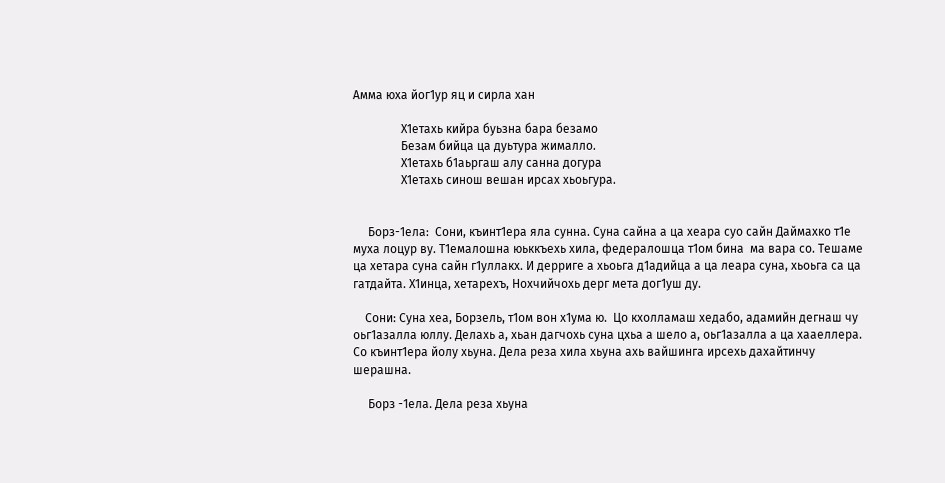Амма юха йог1ур яц и сирла хан

                Х1етахь кийра буьзна бара безамо
                Безам бийца ца дуьтура жималло.
                Х1етахь б1аьргаш алу санна догура
                Х1етахь синош вешан ирсах хьоьгура.


     Борз-1ела:  Сони, къинт1ера яла сунна. Суна сайна а ца хеара суо сайн Даймахко т1е муха лоцур ву. Т1емалошна юьккъехь хила, федералошца т1ом бина  ма вара со. Тешаме ца хетара суна сайн г1уллакх. И дерриге а хьоьга д1адийца а ца леара суна, хьоьга са ца гатдайта. Х1инца, хетарехъ, Нохчийчохь дерг мета дог1уш ду.

    Сони: Суна хеа, Борзель, т1ом вон х1ума ю.  Цо кхолламаш хедабо, адамийн дегнаш чу оьг1азалла юллу. Делахь а, хьан дагчохь суна цхьа а шело а, оьг1азалла а ца хааеллера. Со къинт1ера йолу хьуна. Дела реза хила хьуна ахь вайшинга ирсехь дахайтинчу шерашна.

     Борз -1ела. Дела реза хьуна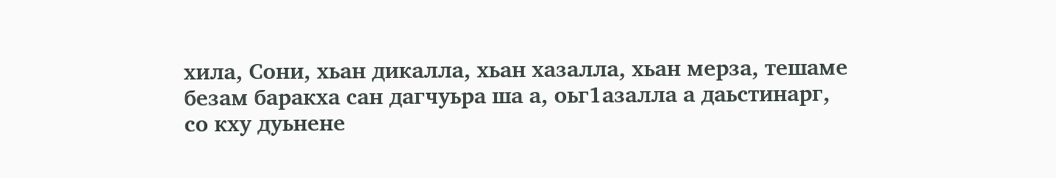хила, Сони, хьан дикалла, хьан хазалла, хьан мерза, тешаме безам баракха сан дагчуьра ша а, оьг1азалла а даьстинарг, со кху дуьнене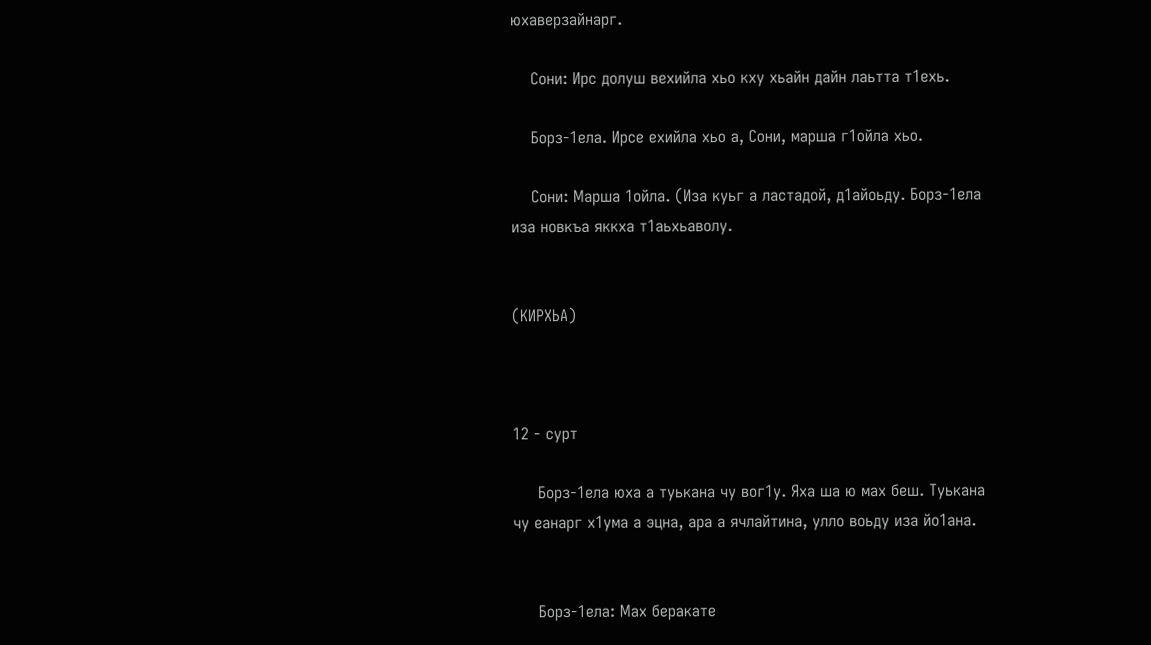юхаверзайнарг.

    Сони: Ирс долуш вехийла хьо кху хьайн дайн лаьтта т1ехь.

    Борз-1ела. Ирсе ехийла хьо а, Сони, марша г1ойла хьо.

    Сони: Марша 1ойла. (Иза куьг а ластадой, д1айоьду. Борз-1ела иза новкъа яккха т1аьхьаволу.


(КИРХЬА)



12 - сурт

     Борз-1ела юха а туькана чу вог1у. Яха ша ю мах беш. Туькана чу еанарг х1ума а эцна, ара а ячлайтина, улло воьду иза йо1ана.


     Борз-1ела: Мах беракате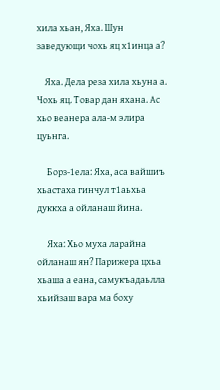хила хьан, Яха. Шун заведующи чохь яц х1инца а?

    Яха. Дела реза хила хьуна а. Чохь яц. Товар дан яхана. Ас хьо веанера ала-м элира цуьнга.

     Борз-1ела: Яха, аса вайшиъ хьастаха гинчул т1аьхьа дуккха а ойланаш йина.

     Яха: Хьо муха ларайна ойланаш ян? Парижера цхьа хьаша а еана, самукъадаьлла хьийзаш вара ма боху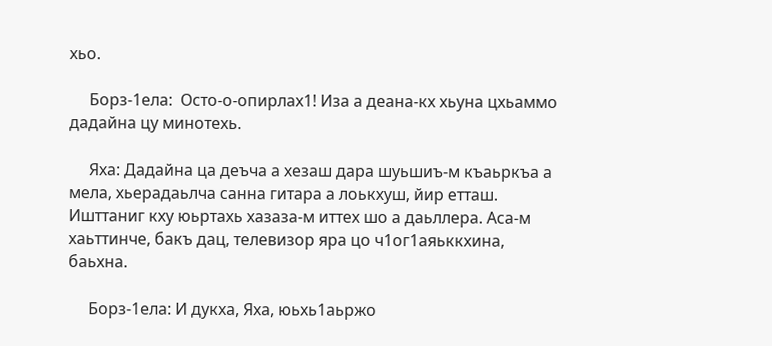хьо.

     Борз-1ела:  Осто-о-опирлах1! Иза а деана-кх хьуна цхьаммо дадайна цу минотехь.

     Яха: Дадайна ца деъча а хезаш дара шуьшиъ-м къаьркъа а мела, хьерадаьлча санна гитара а лоькхуш, йир етташ. Ишттаниг кху юьртахь хазаза-м иттех шо а даьллера. Аса-м хаьттинче, бакъ дац, телевизор яра цо ч1ог1аяьккхина, баьхна.

     Борз-1ела: И дукха, Яха, юьхь1аьржо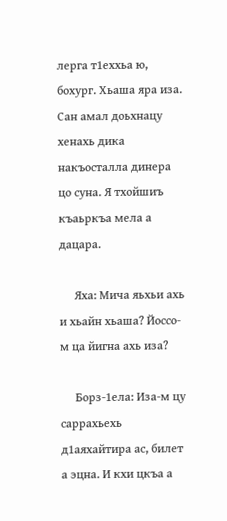лерга т1еххьа ю, бохург. Хьаша яра иза. Сан амал доьхнацу хенахь дика накъосталла динера цо суна. Я тхойшиъ къаьркъа мела а дацара.

     Яха: Мича яьхьи ахь и хьайн хьаша? Йоссо-м ца йигна ахь иза?

     Борз-1ела: Иза-м цу саррахьехь д1аяхайтира ас, билет а эцна. И кхи цкъа а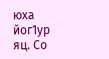юха йог1ур яц. Со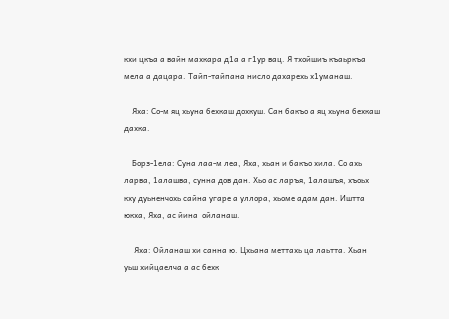кхи цкъа а вайн махкара д1а а г1ур вац. Я тхойшиъ къаьркъа мела а дацара. Тайп-тайпана нисло дахарехь х1уманаш.

    Яха: Со-м яц хьуна бехкаш дохкуш. Сан бакъо а яц хьуна бехкаш дахка.

    Борз-1ела: Суна лаа-м леа, Яха, хьан и бакъо хила. Со ахь ларва, 1алашва, сунна дов дан. Хьо ас ларъя, 1алашъя, хъоьх кху дуьненчохь сайна угаре а уллора, хьоме адам дан. Иштта юкха, Яха, ас йина  ойланаш.

     Яха: Ойланаш хи санна ю. Цхьана меттахь ца лаьтта. Хьан уьш хийцаелча а ас бехк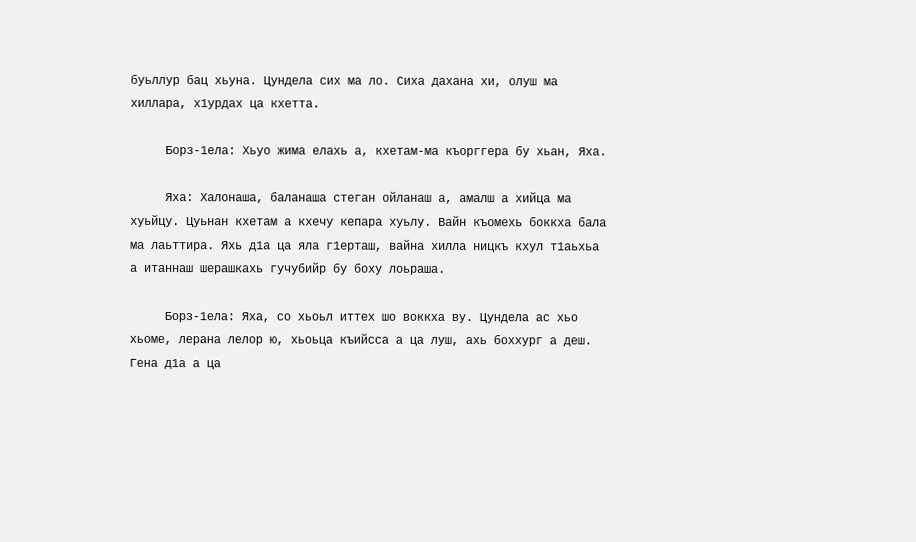буьллур бац хьуна. Цундела сих ма ло. Сиха дахана хи, олуш ма хиллара, х1урдах ца кхетта.

     Борз-1ела: Хьуо жима елахь а, кхетам-ма къорггера бу хьан, Яха.

     Яха: Халонаша, баланаша стеган ойланаш а, амалш а хийца ма хуьйцу. Цуьнан кхетам а кхечу кепара хуьлу. Вайн къомехь боккха бала ма лаьттира. Яхь д1а ца яла г1ерташ, вайна хилла ницкъ кхул т1аьхьа а итаннаш шерашкахь гучубийр бу боху лоьраша.

     Борз-1ела: Яха, со хьоьл иттех шо воккха ву. Цундела ас хьо хьоме, лерана лелор ю, хьоьца къийсса а ца луш, ахь боххург а деш. Гена д1а а ца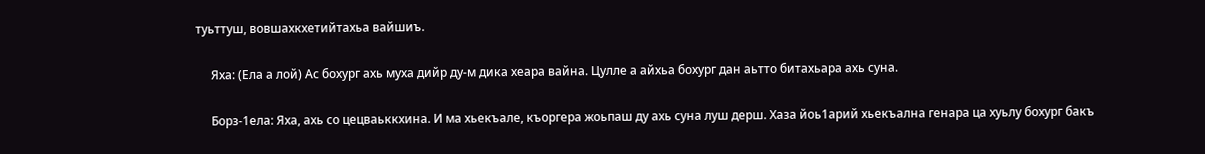туьттуш, вовшахкхетийтахьа вайшиъ.

     Яха: (Ела а лой) Ас бохург ахь муха дийр ду-м дика хеара вайна. Цулле а айхьа бохург дан аьтто битахьара ахь суна.

     Борз-1ела: Яха, ахь со цецваьккхина. И ма хьекъале, къоргера жоьпаш ду ахь суна луш дерш. Хаза йоь1арий хьекъална генара ца хуьлу бохург бакъ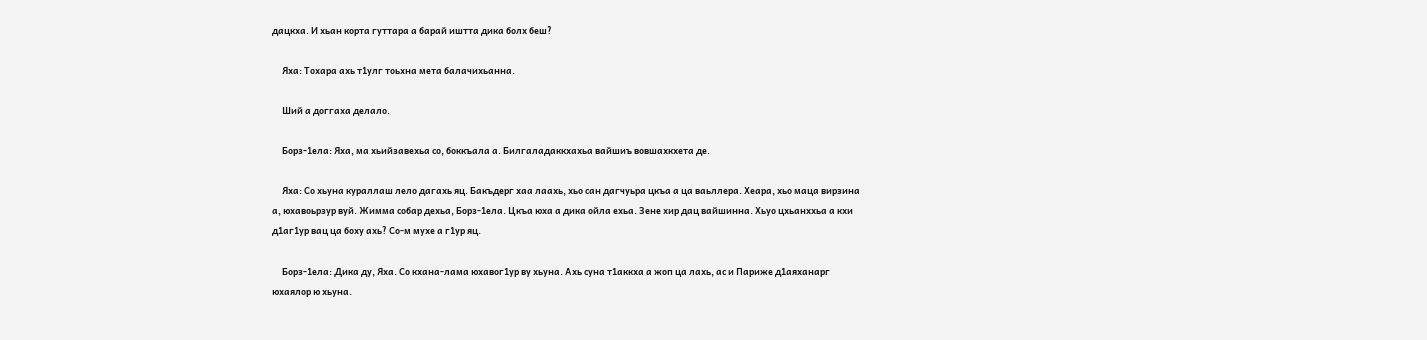дацкха. И хьан корта гуттара а барай иштта дика болх беш?

     Яха: Тохара ахь т1улг тоьхна мета балачихьанна.

     Ший а доггаха делало.

     Борз-1ела: Яха, ма хьийзавехьа со, боккъала а. Билгаладаккхахьа вайшиъ вовшахкхета де.

     Яха: Со хьуна кураллаш лело дагахь яц. Бакъдерг хаа лаахь, хьо сан дагчуьра цкъа а ца ваьллера. Хеара, хьо маца вирзина а, юхавоьрзур вуй. Жимма собар дехьа, Борз-1ела. Цкъа юха а дика ойла ехьа. Зене хир дац вайшинна. Хьуо цхьанххьа а кхи д1аг1ур вац ца боху ахь? Со-м мухе а г1ур яц.

     Борз-1ела: Дика ду, Яха. Со кхана-лама юхавог1ур ву хьуна. Ахь суна т1аккха а жоп ца лахь, ас и Париже д1аяханарг юхаялор ю хьуна.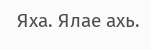Яха. Ялае ахь.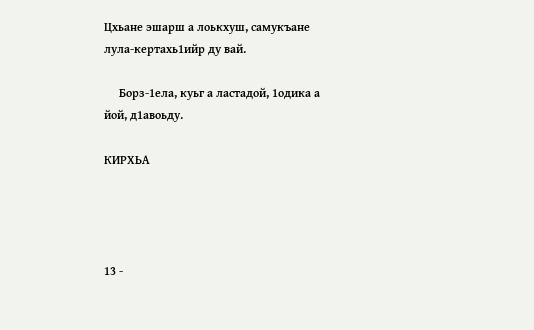Цхьане эшарш а лоькхуш, самукъане лула-кертахь1ийр ду вай.

     Борз-1ела, куьг а ластадой, 1одика а йой, д1авоьду.

КИРХЬА




13 -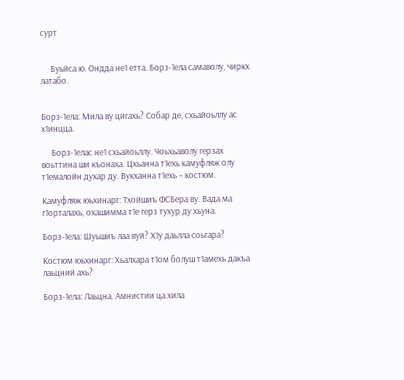сурт


     Буьйса ю. Ондда не1 етта. Борз-1ела самаволу, чиркх латабо.


Борз-1ела: Мила ву цигахь? Собар де, схьайоьллу ас х1инцца.

     Борз-1елас не1 схьайоьллу. Чоьхьаволу герзах воьттина ши къонаха. Цхьанна т1ехь камуфляж олу т1емалойн духар ду. Вукханна т1ехь – костюм.

Камуфляж юьхинарг: Тхойшиъ ФСБера ву. Вада ма г1орталахь, охашимма т1е герз тухур ду хьуна.

Борз-1ела: Шуьшиъ лаа вуй? Х1у даьлла соьгара?

Костюм юьхинарг: Хьалхара т1ом болуш т1амехь дакъа лаьцний ахь?

Борз-1ела: Лаьцна. Амнистии ца хила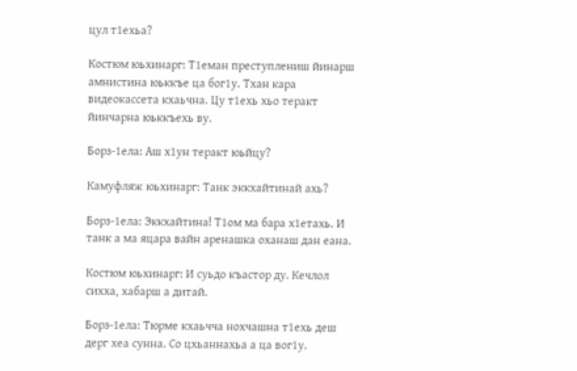цул т1ехьа?

Костюм юьхинарг: Т1еман преступлениш йинарш амнистина юьккъе ца бог1у. Тхан кара видеокассета кхаьчна. Цу т1ехь хьо теракт йинчарна юьккъехь ву.

Борз-1ела: Аш х1ун теракт юьйцу?

Камуфляж юьхинарг: Танк эккхайтинай ахь?

Борз-1ела: Эккхайтина! Т1ом ма бара х1етахь. И танк а ма яцара вайн аренашка оханаш дан еана.

Костюм юьхинарг: И суьдо къастор ду. Кечлол сихха, хабарш а дитай.

Борз-1ела: Тюрме кхаьчча нохчашна т1ехь деш дерг хеа сунна. Со цхьаннахьа а ца вог1у.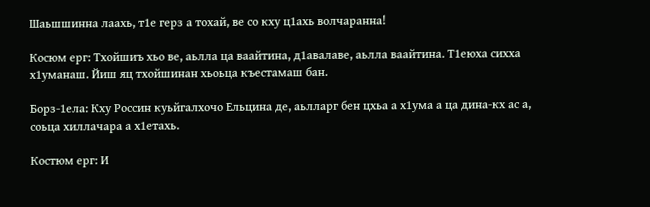Шаьшшинна лаахь, т1е герз а тохай, ве со кху ц1ахь волчаранна!

Косюм ерг: Тхойшиъ хьо ве, аьлла ца ваайтина, д1авалаве, аьлла ваайтина. Т1еюха сихха х1уманаш. Йиш яц тхойшинан хьоьца къестамаш бан.

Борз-1ела: Кху Россин куьйгалхочо Ельцина де, аьлларг бен цхьа а х1ума а ца дина-кх ас а, соьца хиллачара а х1етахь.

Костюм ерг: И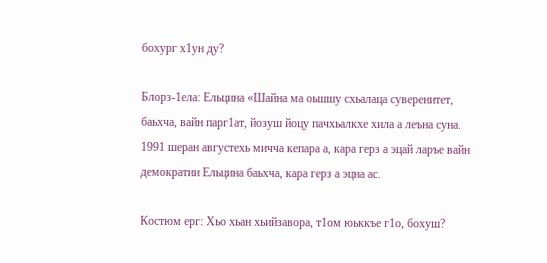бохург х1ун ду?

Блорз-1ела: Ельцина «Шайна ма оьшшу схьалаца суверенитет, баьхча, вайн парг1ат, йозуш йоцу пачхьалкхе хила а леъна суна. 1991 шеран августехь мичча кепара а, кара герз а эцай ларъе вайн демократии Ельцина баьхча, кара герз а эцна ас.

Костюм ерг: Хьо хьан хьийзавора, т1ом юьккъе г1о, бохуш?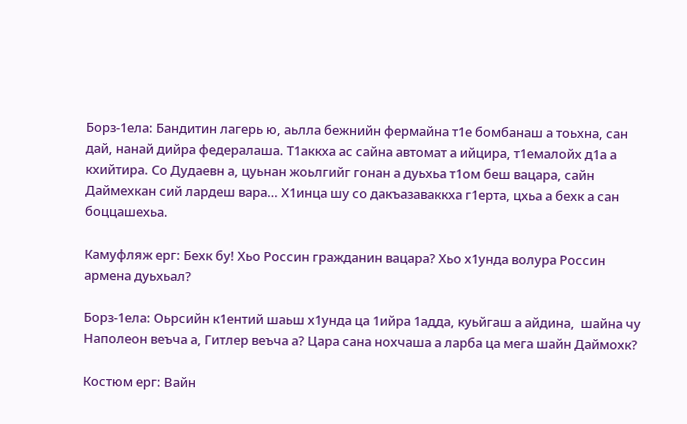Борз-1ела: Бандитин лагерь ю, аьлла бежнийн фермайна т1е бомбанаш а тоьхна, сан дай, нанай дийра федералаша. Т1аккха ас сайна автомат а ийцира, т1емалойх д1а а кхийтира. Со Дудаевн а, цуьнан жоьлгийг гонан а дуьхьа т1ом беш вацара, сайн Даймехкан сий лардеш вара… Х1инца шу со дакъазаваккха г1ерта, цхьа а бехк а сан боццашехьа.

Камуфляж ерг: Бехк бу! Хьо Россин гражданин вацара? Хьо х1унда волура Россин армена дуьхьал?

Борз-1ела: Оьрсийн к1ентий шаьш х1унда ца 1ийра 1адда, куьйгаш а айдина,  шайна чу Наполеон веъча а, Гитлер веъча а? Цара сана нохчаша а ларба ца мега шайн Даймохк?

Костюм ерг: Вайн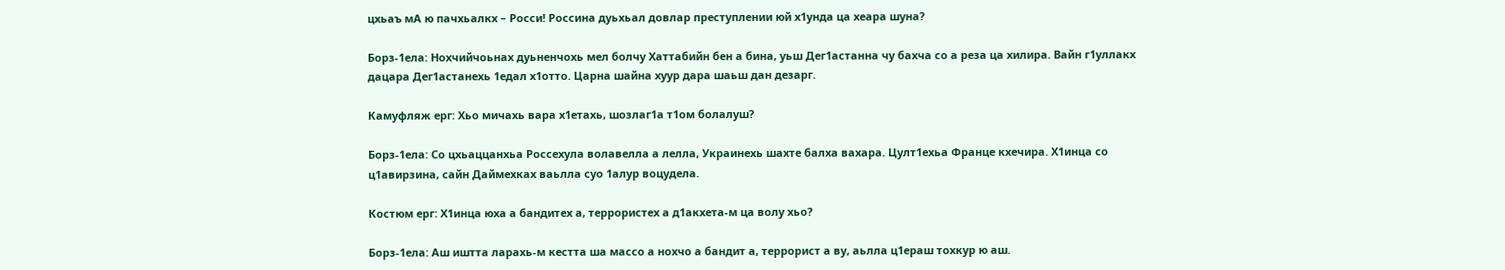цхьаъ мА ю пачхьалкх – Росси! Россина дуьхьал довлар преступлении юй х1унда ца хеара шуна?

Борз-1ела: Нохчийчоьнах дуьненчохь мел болчу Хаттабийн бен а бина, уьш Дег1астанна чу бахча со а реза ца хилира. Вайн г1уллакх дацара Дег1астанехь 1едал х1отто. Царна шайна хуур дара шаьш дан дезарг.

Камуфляж ерг: Хьо мичахь вара х1етахь, шозлаг1а т1ом болалуш?

Борз-1ела: Со цхьаццанхьа Россехула волавелла а лелла, Украинехь шахте балха вахара. Цулт1ехьа Франце кхечира. Х1инца со ц1авирзина, сайн Даймехках ваьлла суо 1алур воцудела.

Костюм ерг: Х1инца юха а бандитех а, террористех а д1акхета-м ца волу хьо?

Борз-1ела: Аш иштта ларахь-м кестта ша массо а нохчо а бандит а, террорист а ву, аьлла ц1ераш тохкур ю аш.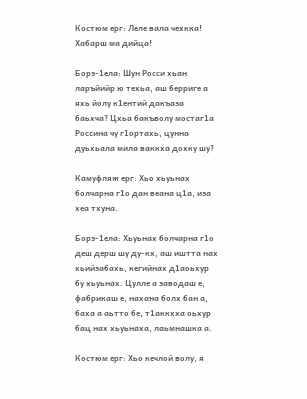Костюм ерг: Леле вала чехкка! Хабарш ма дийца!

Борз-1ела: Шун Росси хьан ларъйийр ю техьа, аш берриге а яхь йолу к1ентий дакъаза баьхча? Цхьа бакъволу мостаг1а Россина чу г1ортахь, цунна дуьхьала мила ваккха дохку шу?

Камуфляж ерг: Хьо хьуьнах болчарна г1о дан веана ц1а, иза  хеа тхуна.

Борз-1ела: Хьуьнах болчарна г1о деш дерш шу ду-кх, аш иштта нах хьийзабахь, кегийнах д1аоьхур бу хьуьнах. Цулле а заводаш е, фабрикаш е, нахана болх бан а, баха а аьтто бе, т1аккхха оьхур бац нах хьуьнаха, лаьмнашка а.

Костюм ерг: Хьо кечлой волу, я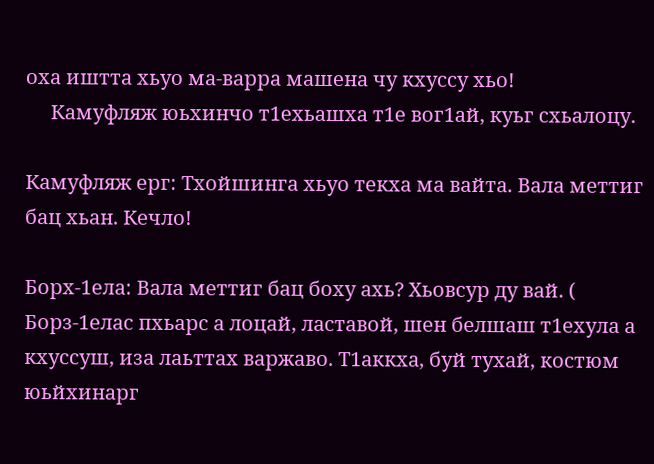оха иштта хьуо ма-варра машена чу кхуссу хьо!
     Камуфляж юьхинчо т1ехьашха т1е вог1ай, куьг схьалоцу.

Камуфляж ерг: Тхойшинга хьуо текха ма вайта. Вала меттиг бац хьан. Кечло!

Борх-1ела: Вала меттиг бац боху ахь? Хьовсур ду вай. ( Борз-1елас пхьарс а лоцай, ластавой, шен белшаш т1ехула а кхуссуш, иза лаьттах варжаво. Т1аккха, буй тухай, костюм юьйхинарг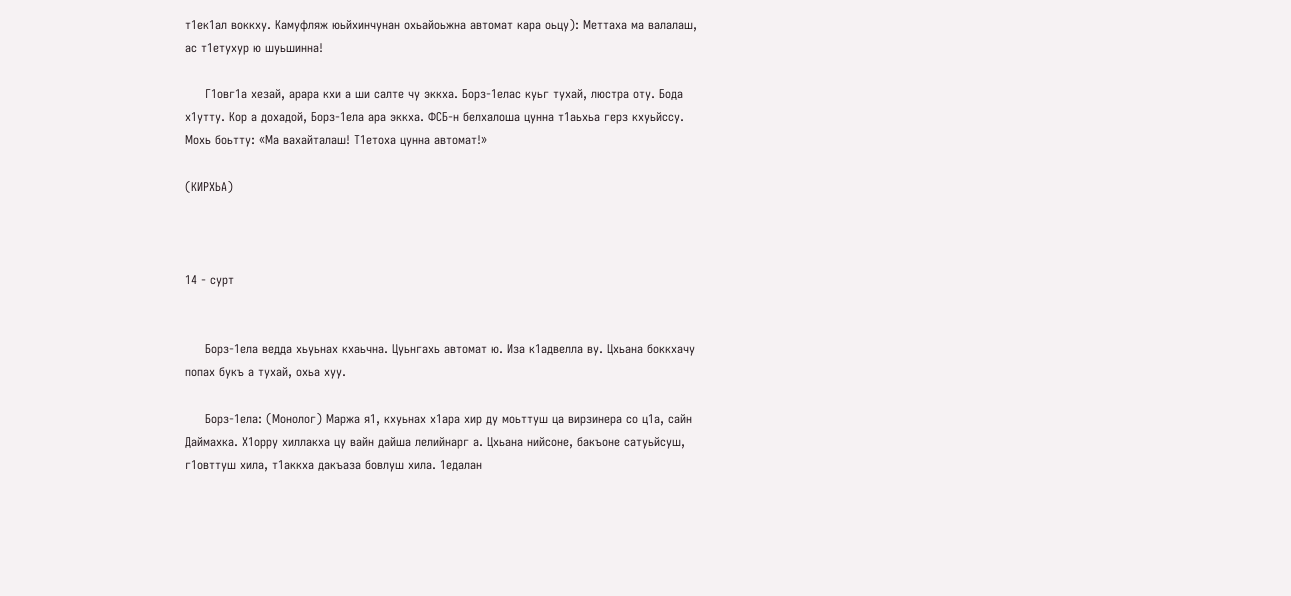т1ек1ал воккху. Камуфляж юьйхинчунан охьайоьжна автомат кара оьцу): Меттаха ма валалаш, ас т1етухур ю шуьшинна!

     Г1овг1а хезай, арара кхи а ши салте чу эккха. Борз-1елас куьг тухай, люстра оту. Бода х1утту. Кор а дохадой, Борз-1ела ара эккха. ФСБ-н белхалоша цунна т1аьхьа герз кхуьйссу. Мохь боьтту: «Ма вахайталаш! Т1етоха цунна автомат!»

(КИРХЬА)



14 - сурт


     Борз-1ела ведда хьуьнах кхаьчна. Цуьнгахь автомат ю. Иза к1адвелла ву. Цхьана боккхачу попах букъ а тухай, охьа хуу.

     Борз-1ела: (Монолог) Маржа я1, кхуьнах х1ара хир ду моьттуш ца вирзинера со ц1а, сайн Даймахка. Х1орру хиллакха цу вайн дайша лелийнарг а. Цхьана нийсоне, бакъоне сатуьйсуш, г1овттуш хила, т1аккха дакъаза бовлуш хила. 1едалан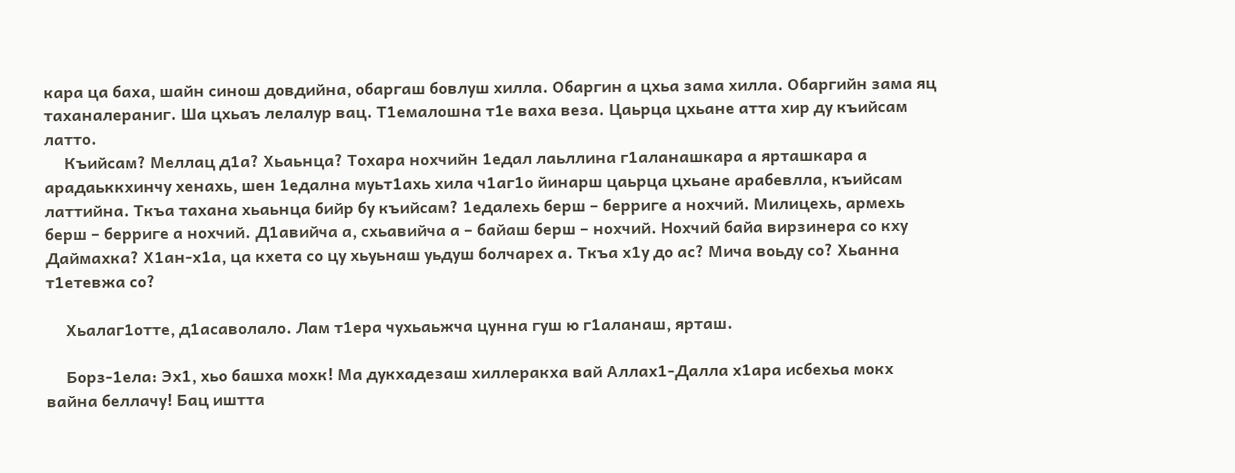кара ца баха, шайн синош довдийна, обаргаш бовлуш хилла. Обаргин а цхьа зама хилла. Обаргийн зама яц таханалераниг. Ша цхьаъ лелалур вац. Т1емалошна т1е ваха веза. Цаьрца цхьане атта хир ду къийсам латто.
     Къийсам? Меллац д1а? Хьаьнца? Тохара нохчийн 1едал лаьллина г1аланашкара а ярташкара а арадаьккхинчу хенахь, шен 1едална муьт1ахь хила ч1аг1о йинарш цаьрца цхьане арабевлла, къийсам латтийна. Ткъа тахана хьаьнца бийр бу къийсам? 1едалехь берш – берриге а нохчий. Милицехь, армехь берш – берриге а нохчий. Д1авийча а, схьавийча а – байаш берш – нохчий. Нохчий байа вирзинера со кху Даймахка? Х1ан-х1а, ца кхета со цу хьуьнаш уьдуш болчарех а. Ткъа х1у до ас? Мича воьду со? Хьанна т1етевжа со?

     Хьалаг1отте, д1асаволало. Лам т1ера чухьаьжча цунна гуш ю г1аланаш, ярташ.

     Борз-1ела: Эх1, хьо башха мохк! Ма дукхадезаш хиллеракха вай Аллах1-Далла х1ара исбехьа мокх вайна беллачу! Бац иштта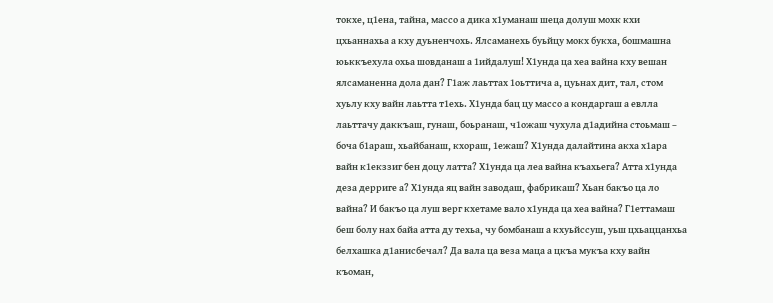токхе, ц1ена, тайна, массо а дика х1уманаш шеца долуш мохк кхи цхьаннахьа а кху дуьненчохь. Ялсаманехь буьйцу мокх букха, бошмашна юьккъехула охьа шовданаш а 1ийдалуш! Х1унда ца хеа вайна кху вешан ялсаманенна дола дан? Г1аж лаьттах 1оьттича а, цуьнах дит, тал, стом хуьлу кху вайн лаьтта т1ехь. Х1унда бац цу массо а кондаргаш а евлла лаьттачу даккъаш, гунаш, боьранаш, ч1ожаш чухула д1адийна стоьмаш – боча б1араш, хьайбанаш, кхораш, 1ежаш? Х1унда далайтина акха х1ара вайн к1екззиг бен доцу латта? Х1унда ца леа вайна къахьега? Атта х1унда деза дерриге а? Х1унда яц вайн заводаш, фабрикаш? Хьан бакъо ца ло вайна? И бакъо ца луш верг кхетаме вало х1унда ца хеа вайна? Г1еттамаш беш болу нах байа атта ду техьа, чу бомбанаш а кхуьйссуш, уьш цхьаццанхьа белхашка д1анисбечал? Да вала ца веза маца а цкъа мукъа кху вайн къоман,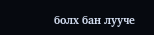болх бан лууче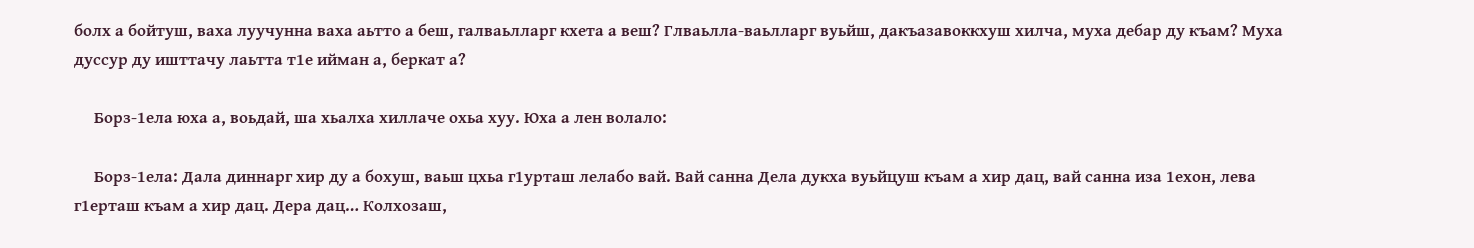болх а бойтуш, ваха луучунна ваха аьтто а беш, галваьлларг кхета а веш? Глваьлла-ваьлларг вуьйш, дакъазавоккхуш хилча, муха дебар ду къам? Муха дуссур ду ишттачу лаьтта т1е ийман а, беркат а?

     Борз-1ела юха а, воьдай, ша хьалха хиллаче охьа хуу. Юха а лен волало:

     Борз-1ела: Дала диннарг хир ду а бохуш, ваьш цхьа г1урташ лелабо вай. Вай санна Дела дукха вуьйцуш къам а хир дац, вай санна иза 1ехон, лева г1ерташ къам а хир дац. Дера дац… Колхозаш,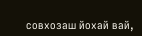совхозаш йохай вай,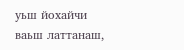уьш йохайчи ваьш латтанаш,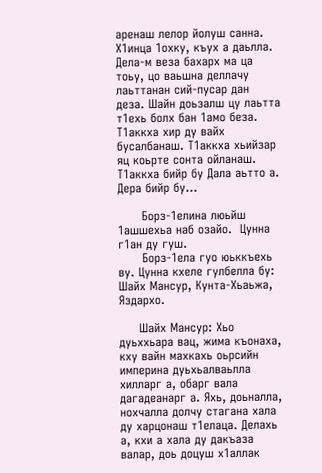аренаш лелор йолуш санна. Х1инца 1охку, къух а даьлла. Дела-м веза бахарх ма ца тоьу, цо ваьшна деллачу лаьттанан сий-пусар дан деза. Шайн доьзалш цу лаьтта т1ехь болх бан 1амо беза. Т1аккха хир ду вайх бусалбанаш. Т1аккха хьийзар яц коьрте сонта ойланаш. Т1аккха бийр бу Дала аьтто а. Дера бийр бу…

      Борз-1елина люьйш 1ашшехьа наб озайо.  Цунна г1ан ду гуш.
      Борз-1ела гуо юьккъехь ву. Цунна кхеле гулбелла бу: Шайх Мансур, Кунта-Хьаьжа, Яздархо.

     Шайх Мансур: Хьо дуьххьара вац, жима къонаха, кху вайн махкахь оьрсийн империна дуьхьалваьлла хилларг а, обарг вала дагадеанарг а. Яхь, доьналла, нохчалла долчу стагана хала ду харцонаш т1елаца. Делахь а, кхи а хала ду дакъаза валар, доь доцуш х1аллак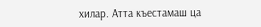хилар. Атта къестамаш ца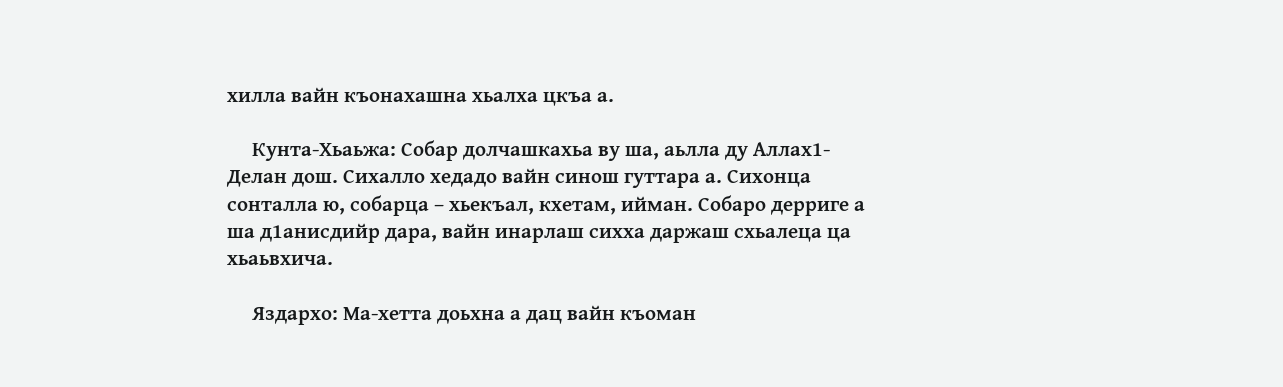хилла вайн къонахашна хьалха цкъа а.

     Кунта-Хьаьжа: Собар долчашкахьа ву ша, аьлла ду Аллах1-Делан дош. Сихалло хедадо вайн синош гуттара а. Сихонца сонталла ю, собарца – хьекъал, кхетам, ийман. Собаро дерриге а ша д1анисдийр дара, вайн инарлаш сихха даржаш схьалеца ца хьаьвхича.

     Яздархо: Ма-хетта доьхна а дац вайн къоман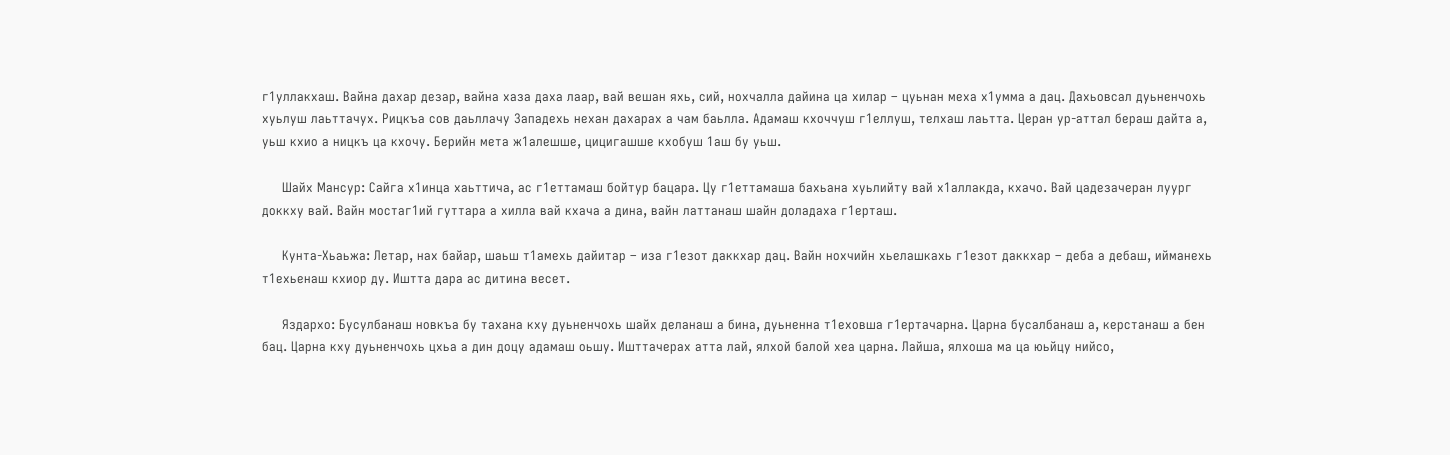г1уллакхаш. Вайна дахар дезар, вайна хаза даха лаар, вай вешан яхь, сий, нохчалла дайина ца хилар – цуьнан меха х1умма а дац. Дахьовсал дуьненчохь хуьлуш лаьттачух. Рицкъа сов даьллачу Западехь нехан дахарах а чам баьлла. Адамаш кхоччуш г1еллуш, телхаш лаьтта. Церан ур-аттал бераш дайта а, уьш кхио а ницкъ ца кхочу. Берийн мета ж1алешше, цицигашше кхобуш 1аш бу уьш.

     Шайх Мансур: Сайга х1инца хаьттича, ас г1еттамаш бойтур бацара. Цу г1еттамаша бахьана хуьлийту вай х1аллакда, кхачо. Вай цадезачеран луург доккху вай. Вайн мостаг1ий гуттара а хилла вай кхача а дина, вайн латтанаш шайн доладаха г1ерташ.

     Кунта-Хьаьжа: Летар, нах байар, шаьш т1амехь дайитар – иза г1езот даккхар дац. Вайн нохчийн хьелашкахь г1езот даккхар – деба а дебаш, ийманехь т1ехьенаш кхиор ду. Иштта дара ас дитина весет.

     Яздархо: Бусулбанаш новкъа бу тахана кху дуьненчохь шайх деланаш а бина, дуьненна т1еховша г1ертачарна. Царна бусалбанаш а, керстанаш а бен бац. Царна кху дуьненчохь цхьа а дин доцу адамаш оьшу. Ишттачерах атта лай, ялхой балой хеа царна. Лайша, ялхоша ма ца юьйцу нийсо,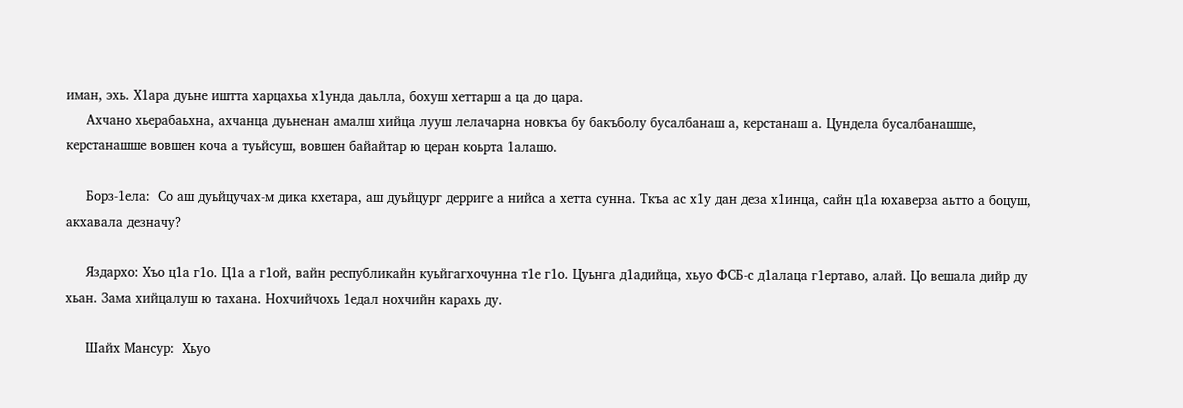иман, эхь. Х1ара дуьне иштта харцахьа х1унда даьлла, бохуш хеттарш а ца до цара.
     Ахчано хьерабаьхна, ахчанца дуьненан амалш хийца лууш лелачарна новкъа бу бакъболу бусалбанаш а, керстанаш а. Цундела бусалбанашше, керстанашше вовшен коча а туьйсуш, вовшен байайтар ю церан коьрта 1алашо.

     Борз-1ела:  Со аш дуьйцучах-м дика кхетара, аш дуьйцург дерриге а нийса а хетта сунна. Ткъа ас х1у дан деза х1инца, сайн ц1а юхаверза аьтто а боцуш, акхавала дезначу?

     Яздархо: Хъо ц1а г1о. Ц1а а г1ой, вайн республикайн куьйгагхочунна т1е г1о. Цуьнга д1адийца, хьуо ФСБ-с д1алаца г1ертаво, алай. Цо вешала дийр ду хьан. Зама хийцалуш ю тахана. Нохчийчохь 1едал нохчийн карахь ду.

     Шайх Мансур:  Хьуо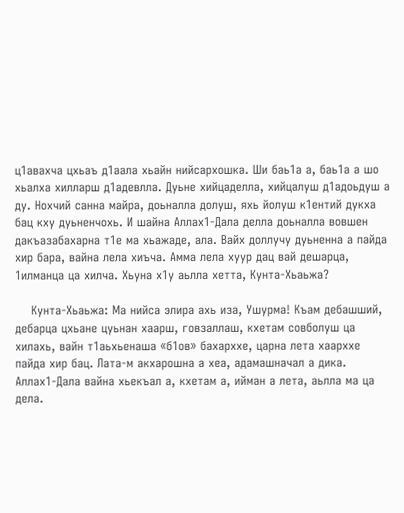ц1авахча цхьаъ д1аала хьайн нийсархошка. Ши баь1а а, баь1а а шо хьалха хилларш д1адевлла. Дуьне хийцаделла, хийцалуш д1адоьдуш а ду. Нохчий санна майра, доьналла долуш, яхь йолуш к1ентий дукха бац кху дуьненчохь. И шайна Аллах1-Дала делла доьналла вовшен дакъазабахарна т1е ма хьажаде, ала. Вайх доллучу дуьненна а пайда хир бара, вайна лела хиъча. Амма лела хуур дац вай дешарца, 1илманца ца хилча. Хьуна х1у аьлла хетта, Кунта-Хьаьжа?

    Кунта-Хьаьжа: Ма нийса элира ахь иза, Ушурма! Къам дебашший, дебарца цхьане цуьнан хаарш, говзаллаш, кхетам совболуш ца хилахь, вайн т1аьхьенаша «б1ов» бахарххе, царна лета хаарххе пайда хир бац. Лата-м акхарошна а хеа, адамашначал а дика. Аллах1-Дала вайна хьекъал а, кхетам а, ийман а лета, аьлла ма ца дела.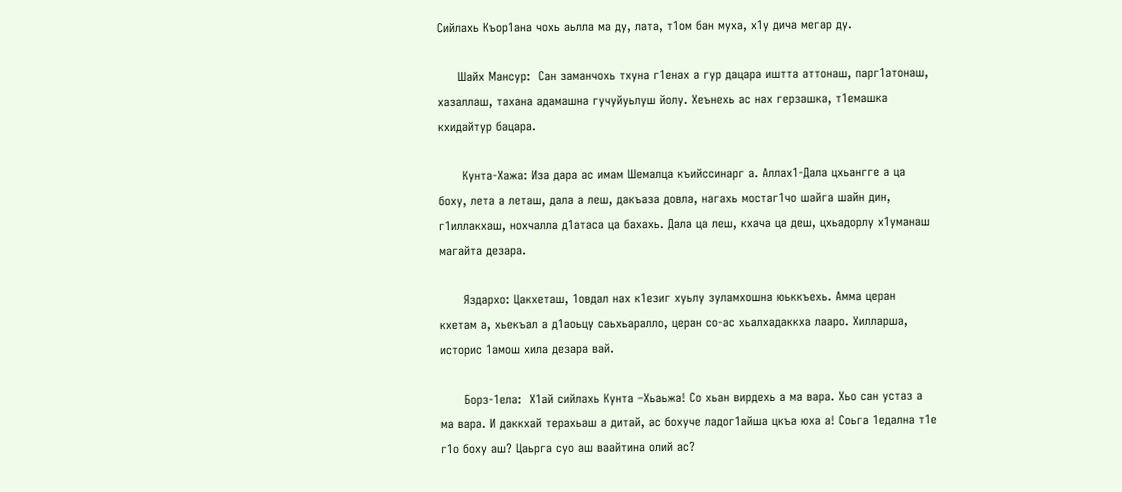Сийлахь Къор1ана чохь аьлла ма ду, лата, т1ом бан муха, х1у дича мегар ду.

     Шайх Мансур:  Сан заманчохь тхуна г1енах а гур дацара иштта аттонаш, парг1атонаш, хазаллаш, тахана адамашна гучуйуьлуш йолу. Хеънехь ас нах герзашка, т1емашка кхидайтур бацара.

      Кунта-Хажа: Иза дара ас имам Шемалца къийссинарг а. Аллах1-Дала цхьангге а ца боху, лета а леташ, дала а леш, дакъаза довла, нагахь мостаг1чо шайга шайн дин, г1иллакхаш, нохчалла д1атаса ца бахахь. Дала ца леш, кхача ца деш, цхьадорлу х1уманаш магайта дезара.

      Яздархо: Цакхеташ, 1овдал нах к1езиг хуьлу зуламхошна юьккъехь. Амма церан кхетам а, хьекъал а д1аоьцу саьхьаралло, церан со-ас хьалхадаккха лааро. Хилларша, историс 1амош хила дезара вай.

      Борз-1ела:  Х1ай сийлахь Кунта –Хьаьжа! Со хьан вирдехь а ма вара. Хьо сан устаз а ма вара. И даккхай терахьаш а дитай, ас бохуче ладог1айша цкъа юха а! Соьга 1едална т1е г1о боху аш? Цаьрга суо аш ваайтина олий ас?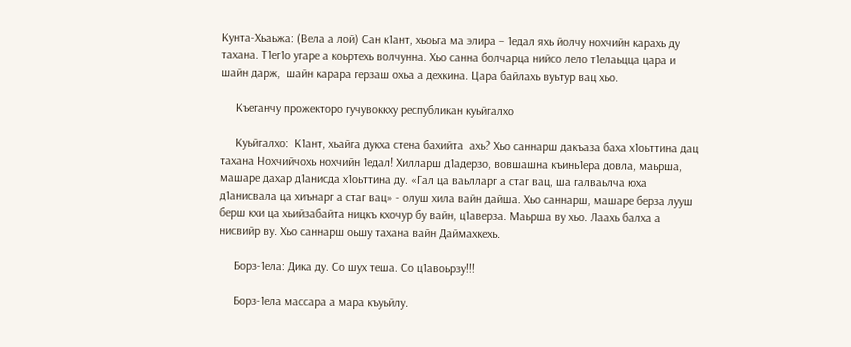Кунта-Хьаьжа: (Вела а лой) Сан к1ант, хьоьга ма элира – 1едал яхь йолчу нохчийн карахь ду тахана. Т1ег1о угаре а коьртехь волчунна. Хьо санна болчарца нийсо лело т1елаьцца цара и шайн дарж,  шайн карара герзаш охьа а дехкина. Цара байлахь вуьтур вац хьо.

     Къеганчу прожекторо гучувоккху республикан куьйгалхо

     Куьйгалхо:  К1ант, хьайга дукха стена бахийта  ахь? Хьо саннарш дакъаза баха х1оьттина дац тахана Нохчийчохь нохчийн 1едал! Хилларш д1адерзо, вовшашна къинь1ера довла, маьрша, машаре дахар д1анисда х1оьттина ду. «Гал ца ваьлларг а стаг вац, ша галваьлча юха д1анисвала ца хиънарг а стаг вац» - олуш хила вайн дайша. Хьо саннарш, машаре берза лууш берш кхи ца хьийзабайта ницкъ кхочур бу вайн, ц1аверза. Маьрша ву хьо. Лаахь балха а нисвийр ву. Хьо саннарш оьшу тахана вайн Даймахкехь.

     Борз-1ела: Дика ду. Со шух теша. Со ц1авоьрзу!!!

     Борз-1ела массара а мара къуьйлу.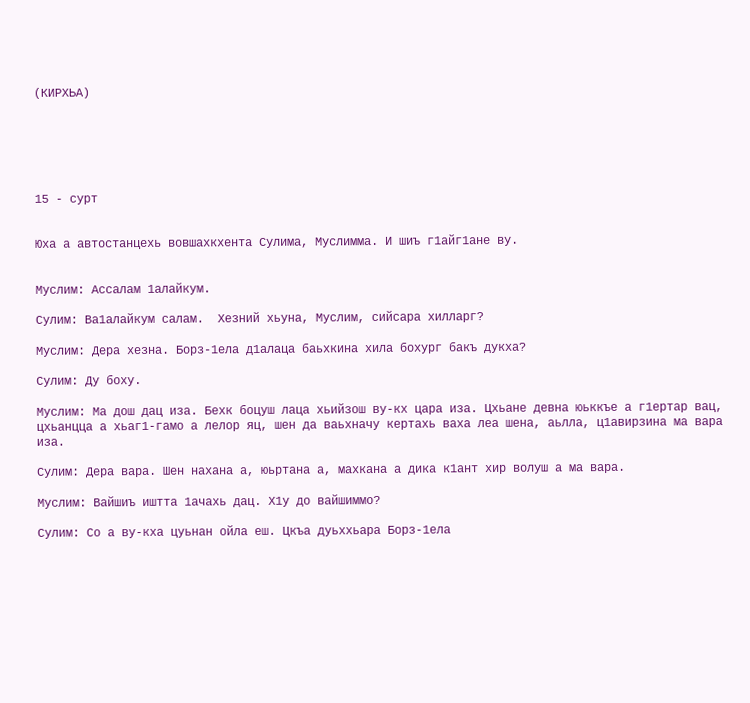(КИРХЬА)






15 - сурт


Юха а автостанцехь вовшахкхента Сулима, Муслимма. И шиъ г1айг1ане ву.


Муслим: Ассалам 1алайкум.

Сулим: Ва1алайкум салам.  Хезний хьуна, Муслим, сийсара хилларг?

Муслим: Дера хезна. Борз-1ела д1алаца баьхкина хила бохург бакъ дукха?

Сулим: Ду боху.

Муслим: Ма дош дац иза. Бехк боцуш лаца хьийзош ву-кх цара иза. Цхьане девна юьккъе а г1ертар вац, цхьанцца а хьаг1-гамо а лелор яц, шен да ваьхначу кертахь ваха леа шена, аьлла, ц1авирзина ма вара иза.

Сулим: Дера вара. Шен нахана а, юьртана а, махкана а дика к1ант хир волуш а ма вара.

Муслим: Вайшиъ иштта 1ачахь дац. Х1у до вайшиммо?

Сулим: Со а ву-кха цуьнан ойла еш. Цкъа дуьххьара Борз-1ела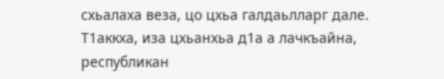схьалаха веза, цо цхьа галдаьлларг дале. Т1аккха, иза цхьанхьа д1а а лачкъайна, республикан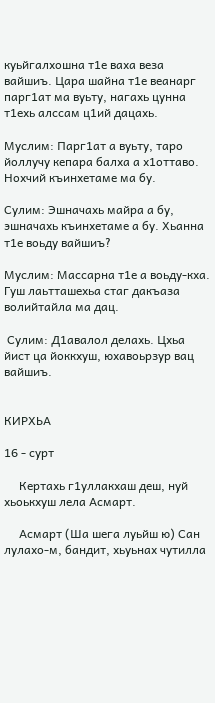куьйгалхошна т1е ваха веза вайшиъ. Цара шайна т1е веанарг парг1ат ма вуьту, нагахь цунна т1ехь алссам ц1ий дацахь.

Муслим: Парг1ат а вуьту, таро йоллучу кепара балха а х1оттаво. Нохчий къинхетаме ма бу.

Сулим: Эшначахь майра а бу, эшначахь къинхетаме а бу. Хьанна т1е воьду вайшиъ?

Муслим: Массарна т1е а воьду-кха. Гуш лаьтташехьа стаг дакъаза волийтайла ма дац.

 Сулим: Д1авалол делахь. Цхьа йист ца йоккхуш, юхавоьрзур вац вайшиъ.


КИРХЬА

16 - сурт

     Кертахь г1уллакхаш деш, нуй хьоькхуш лела Асмарт.

     Асмарт (Ша шега луьйш ю) Сан лулахо-м, бандит, хьуьнах чутилла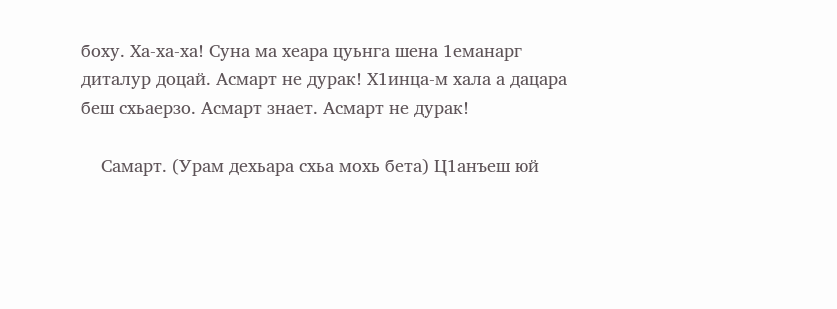боху. Ха-ха-ха! Суна ма хеара цуьнга шена 1еманарг диталур доцай. Асмарт не дурак! Х1инца-м хала а дацара беш схьаерзо. Асмарт знает. Асмарт не дурак!

    Самарт. (Урам дехьара схьа мохь бета) Ц1анъеш юй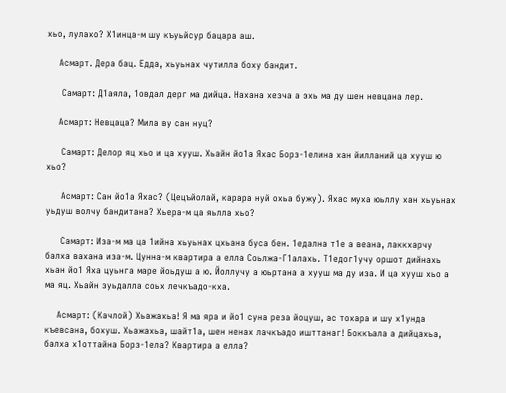хьо, лулахо? Х1инца-м шу къуьйсур бацара аш.

    Асмарт. Дера бац. Едда, хьуьнах чутилла боху бандит.

     Самарт: Д1аяла, 1овдал дерг ма дийца. Нахана хезча а эхь ма ду шен невцана лер.

    Асмарт: Невцаца? Мила ву сан нуц?

     Самарт: Делор яц хьо и ца хууш. Хьайн йо1а Яхас Борз-1елина хан йилланий ца хууш ю хьо?

     Асмарт: Сан йо1а Яхас? (Цецъйолай, карара нуй охьа бужу). Яхас муха юьллу хан хьуьнах уьдуш волчу бандитана? Хьера-м ца яьлла хьо?

     Самарт: Иза-м ма ца 1ийна хьуьнах цхьана буса бен. 1едална т1е а веана, лаккхарчу балха вахана иза-м. Цунна-м квартира а елла Соьлжа-Г1алахь. Т1едог1учу оршот дийнахь хьан йо1 Яха цуьнга маре йоьдуш а ю. Йоллучу а юьртана а хууш ма ду иза. И ца хууш хьо а ма яц. Хьайн зуьдалла соьх лечкъадо-кха.

    Асмарт: (Качлой) Хьажахьа! Я ма яра и йо1 суна реза йоцуш, ас тохара и шу х1унда къевсана, бохуш. Хьажахьа, шайт1а, шен ненах лачкъадо ишттанаг! Боккъала а дийцахьа, балха х1оттайна Борз-1ела? Квартира а елла?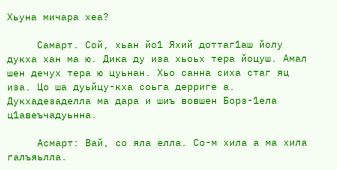Хьуна мичара хеа?

     Самарт. Сой, хьан йо1 Яхий доттаг1аш йолу дукха хан ма ю. Дика ду иза хьоьх тера йоцуш. Амал шен дечух тера ю цуьнан. Хьо санна сиха стаг яц иза. Цо ша дуьйцу-кха соьга дерриге а. Дукхадезаделла ма дара и шиъ вовшен Борз-1ела ц1авеъчадуьнна.

     Асмарт: Вай, со яла елла. Со-м хила а ма хила галъяьлла.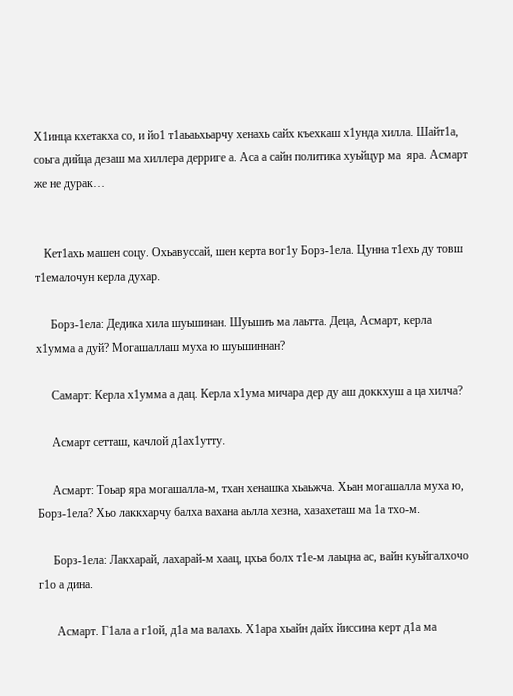Х1инца кхетакха со, и йо1 т1аьаьхьарчу хенахь сайх къехкаш х1унда хилла. Шайт1а, соьга дийца дезаш ма хиллера дерриге а. Аса а сайн политика хуьйцур ма  яра. Асмарт же не дурак…


   Кет1ахь машен соцу. Охьавуссай, шен керта вог1у Борз-1ела. Цунна т1ехь ду товш т1емалочун керла духар.

     Борз-1ела: Дедика хила шуьшинан. Шуьшиъ ма лаьтта. Деца, Асмарт, керла х1умма а дуй? Могашаллаш муха ю шуьшиннан?

     Самарт: Керла х1умма а дац. Керла х1ума мичара дер ду аш доккхуш а ца хилча?

     Асмарт сетташ, качлой д1ах1утту.

     Асмарт: Тоьар яра могашалла-м, тхан хенашка хьаьжча. Хьан могашалла муха ю, Борз-1ела? Хьо лаккхарчу балха вахана аьлла хезна, хазахеташ ма 1а тхо-м.

     Борз-1ела: Лакхарай, лахарай-м хаац, цхьа болх т1е-м лаьцна ас, вайн куьйгалхочо г1о а дина.

      Асмарт. Г1ала а г1ой, д1а ма валахь. Х1ара хьайн дайх йиссина керт д1а ма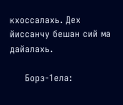кхоссалахь. Дех йиссанчу бешан сий ма дайалахь.

     Борз-1ела: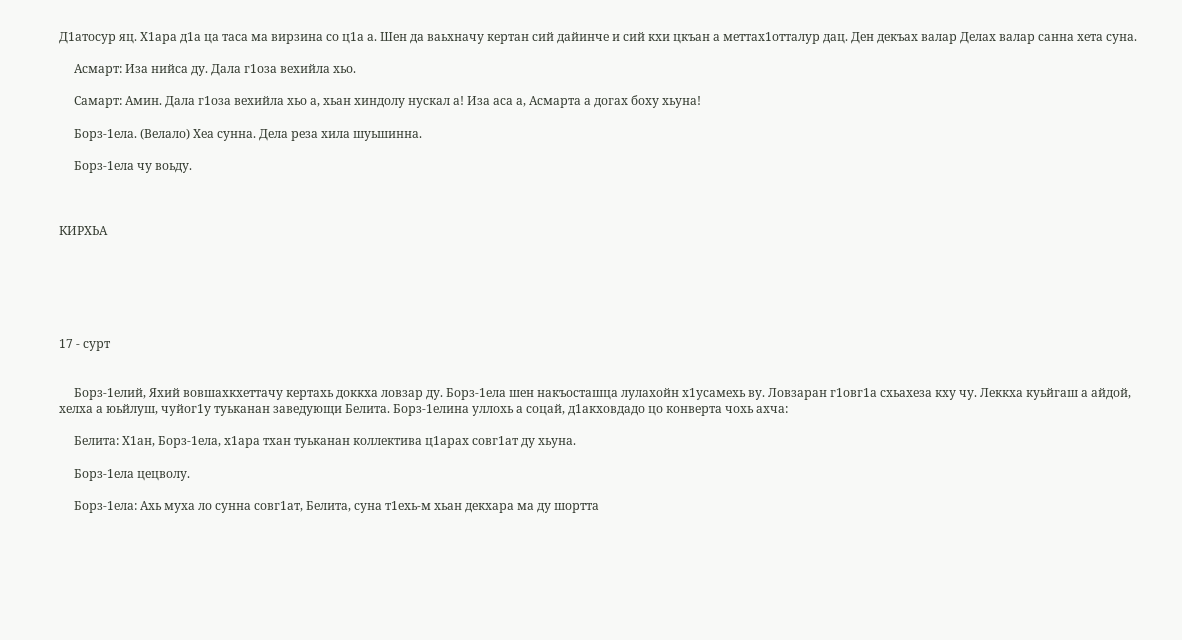Д1атосур яц. Х1ара д1а ца таса ма вирзина со ц1а а. Шен да ваьхначу кертан сий дайинче и сий кхи цкъан а меттах1отталур дац. Ден декъах валар Делах валар санна хета суна.

     Асмарт: Иза нийса ду. Дала г1оза вехийла хьо.

     Самарт: Амин. Дала г1оза вехийла хьо а, хьан хиндолу нускал а! Иза аса а, Асмарта а догах боху хьуна!

     Борз-1ела. (Велало) Хеа сунна. Дела реза хила шуьшинна.

     Борз-1ела чу воьду.



КИРХЬА






17 - сурт


     Борз-1елий, Яхий вовшахкхеттачу кертахь доккха ловзар ду. Борз-1ела шен накъосташца лулахойн х1усамехь ву. Ловзаран г1овг1а схьахеза кху чу. Леккха куьйгаш а айдой, хелха а юьйлуш, чуйог1у туьканан заведующи Белита. Борз-1елина уллохь а соцай, д1акховдадо цо конверта чохь ахча:

     Белита: Х1ан, Борз-1ела, х1ара тхан туьканан коллектива ц1арах совг1ат ду хьуна.

     Борз-1ела цецволу.

     Борз-1ела: Ахь муха ло сунна совг1ат, Белита, суна т1ехь-м хьан декхара ма ду шортта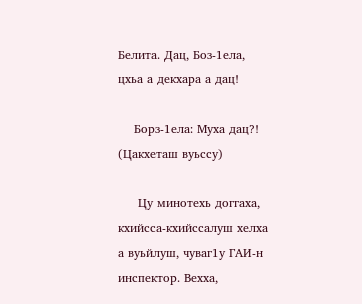Белита. Дац, Боз-1ела, цхьа а декхара а дац!

    Борз-1ела: Муха дац?! (Цакхеташ вуьссу)

     Цу минотехь доггаха, кхийсса-кхийссалуш хелха а вуьйлуш, чуваг1у ГАИ-н инспектор. Вехха,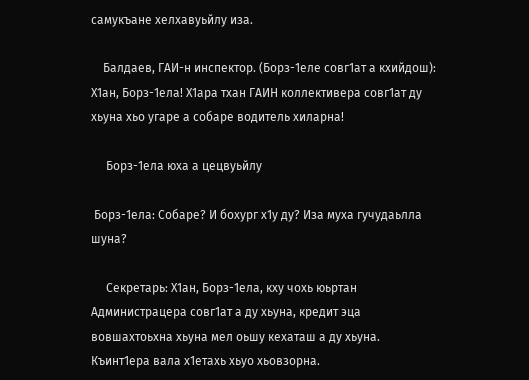самукъане хелхавуьйлу иза.

    Балдаев, ГАИ-н инспектор. (Борз-1еле совг1ат а кхийдош): Х1ан, Борз-1ела! Х1ара тхан ГАИН коллективера совг1ат ду хьуна хьо угаре а собаре водитель хиларна!

     Борз-1ела юха а цецвуьйлу

 Борз-1ела: Собаре? И бохург х1у ду? Иза муха гучудаьлла шуна?

     Секретарь: Х1ан, Борз-1ела, кху чохь юьртан Администрацера совг1ат а ду хьуна, кредит эца вовшахтоьхна хьуна мел оьшу кехаташ а ду хьуна. Къинт1ера вала х1етахь хьуо хьовзорна.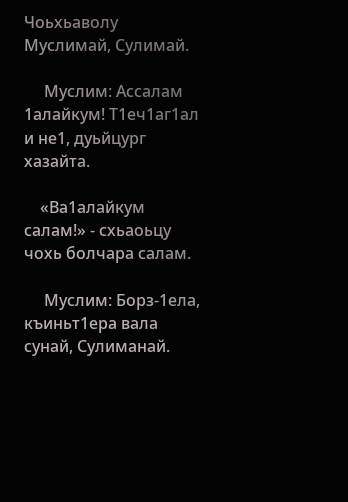Чоьхьаволу Муслимай, Сулимай.

     Муслим: Ассалам 1алайкум! Т1еч1аг1ал и не1, дуьйцург хазайта.

    «Ва1алайкум салам!» - схьаоьцу чохь болчара салам.

     Муслим: Борз-1ела, къиньт1ера вала сунай, Сулиманай.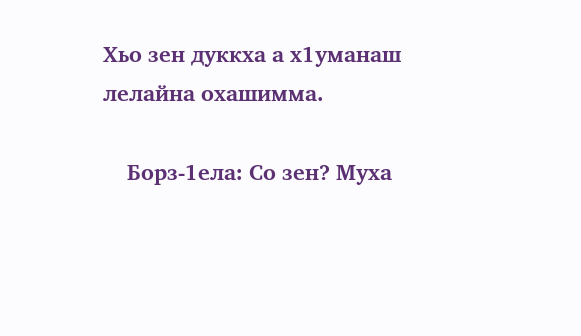Хьо зен дуккха а х1уманаш лелайна охашимма.

    Борз-1ела: Со зен? Муха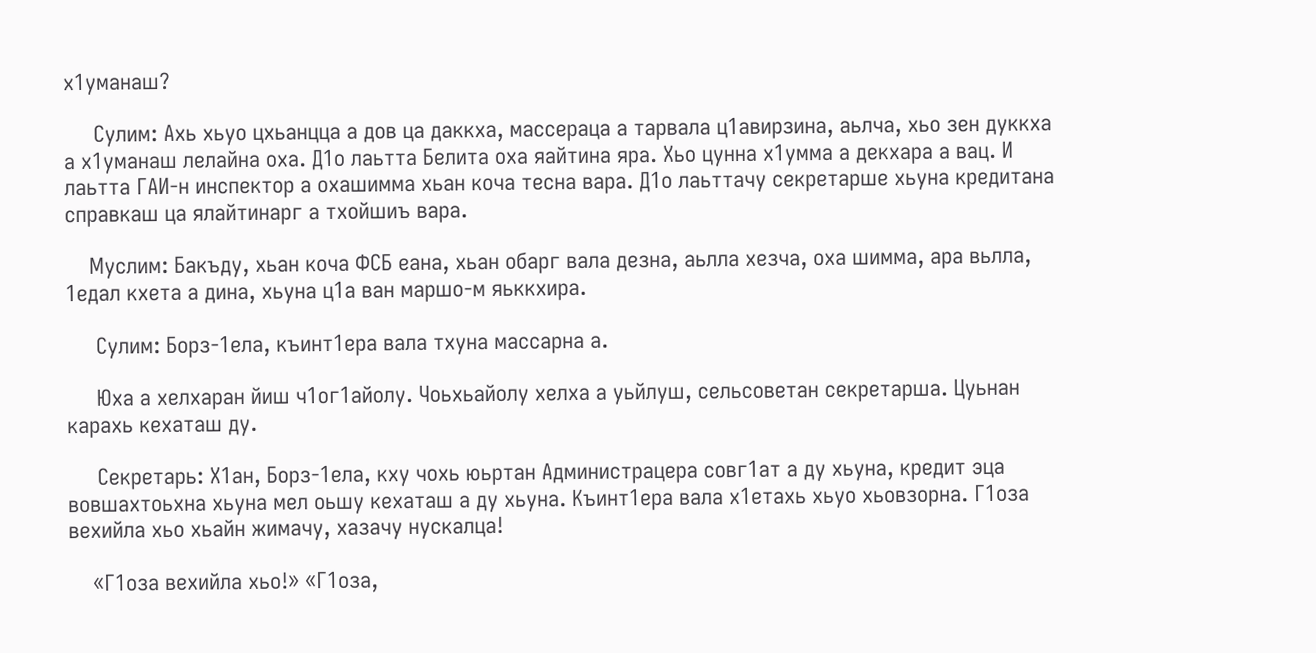х1уманаш?

     Сулим: Ахь хьуо цхьанцца а дов ца даккха, массераца а тарвала ц1авирзина, аьлча, хьо зен дуккха а х1уманаш лелайна оха. Д1о лаьтта Белита оха яайтина яра. Хьо цунна х1умма а декхара а вац. И лаьтта ГАИ-н инспектор а охашимма хьан коча тесна вара. Д1о лаьттачу секретарше хьуна кредитана справкаш ца ялайтинарг а тхойшиъ вара.

    Муслим: Бакъду, хьан коча ФСБ еана, хьан обарг вала дезна, аьлла хезча, оха шимма, ара вьлла, 1едал кхета а дина, хьуна ц1а ван маршо-м яьккхира.

     Сулим: Борз-1ела, къинт1ера вала тхуна массарна а.

     Юха а хелхаран йиш ч1ог1айолу. Чоьхьайолу хелха а уьйлуш, сельсоветан секретарша. Цуьнан карахь кехаташ ду.

     Секретарь: Х1ан, Борз-1ела, кху чохь юьртан Администрацера совг1ат а ду хьуна, кредит эца вовшахтоьхна хьуна мел оьшу кехаташ а ду хьуна. Къинт1ера вала х1етахь хьуо хьовзорна. Г1оза вехийла хьо хьайн жимачу, хазачу нускалца!

    «Г1оза вехийла хьо!» «Г1оза,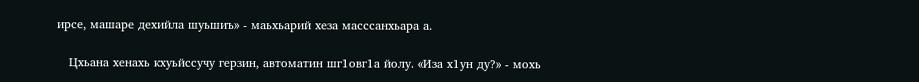ирсе, машаре дехийла шуьшиъ» - маьхьарий хеза масссанхьара а.

   Цхьана хенахь кхуьйссучу герзин, автоматин шг1овг1а йолу. «Иза х1ун ду?» - мохь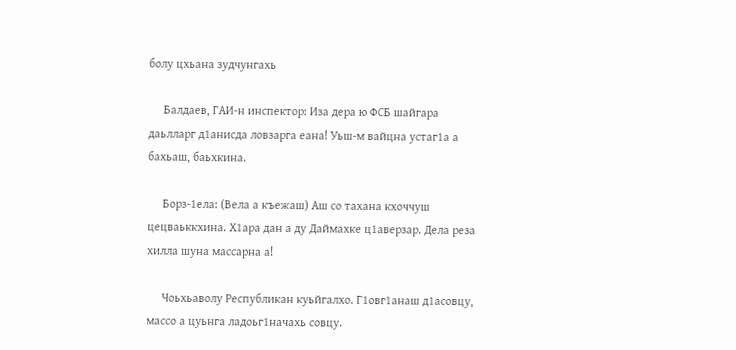болу цхьана зудчунгахь

     Балдаев, ГАИ-н инспектор: Иза дера ю ФСБ шайгара даьлларг д1анисда ловзарга еана! Уьш-м вайцна устаг1а а бахьаш, баьхкина.

     Борз-1ела: (Вела а къежаш) Аш со тахана кхоччуш цецваьккхина. Х1ара дан а ду Даймахке ц1аверзар. Дела реза хилла шуна массарна а!

     Чоьхьаволу Республикан куьйгалхо. Г1овг1анаш д1асовцу, массо а цуьнга ладоьг1начахь совцу.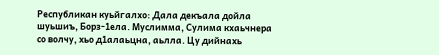Республикан куьйгалхо: Дала декъала дойла шуьшиъ, Борз-1ела. Муслимма, Сулима кхаьчнера со волчу, хьо д1алаьцна, аьлла. Цу дийнахь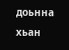доьнна хьан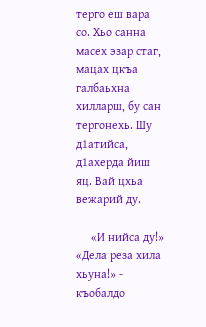терго еш вара со. Хьо санна масех эзар стаг, мацах цкъа галбаьхна хилларш, бу сан тергонехь. Шу д1атийса, д1ахерда йиш яц. Вай цхьа вежарий ду.

     «И нийса ду!» «Дела реза хила хьуна!» - къобалдо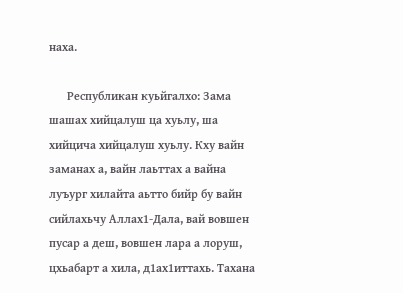наха.

      Республикан куьйгалхо: Зама шашах хийцалуш ца хуьлу, ша хийцича хийцалуш хуьлу. Кху вайн заманах а, вайн лаьттах а вайна луъург хилайта аьтто бийр бу вайн сийлахьчу Аллах1-Дала, вай вовшен пусар а деш, вовшен лара а лоруш, цхьабарт а хила, д1ах1иттахь. Тахана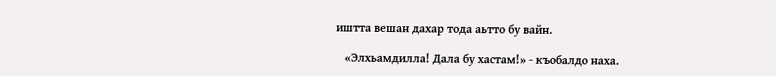иштта вешан дахар тода аьтто бу вайн.

   «Элхьамдилла! Дала бу хастам!» - къобалдо наха.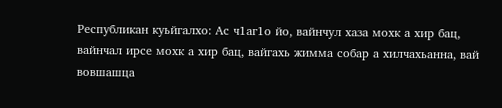Республикан куьйгалхо: Ас ч1аг1о йо, вайнчул хаза мохк а хир бац, вайнчал ирсе мохк а хир бац, вайгахь жимма собар а хилчахьанна, вай вовшашца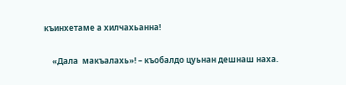къинхетаме а хилчахьанна!

    «Дала  макъалахь»! – къобалдо цуьнан дешнаш наха.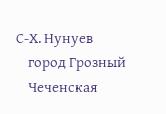С-Х. Нунуев
    город Грозный
    Чеченская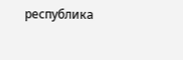республика